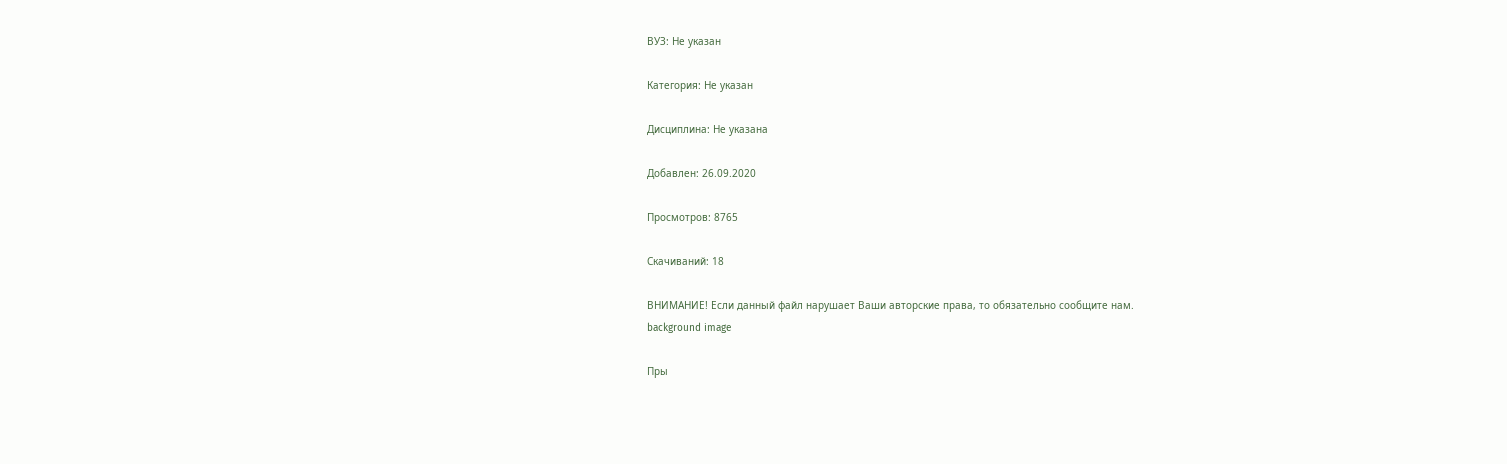ВУЗ: Не указан

Категория: Не указан

Дисциплина: Не указана

Добавлен: 26.09.2020

Просмотров: 8765

Скачиваний: 18

ВНИМАНИЕ! Если данный файл нарушает Ваши авторские права, то обязательно сообщите нам.
background image

Пры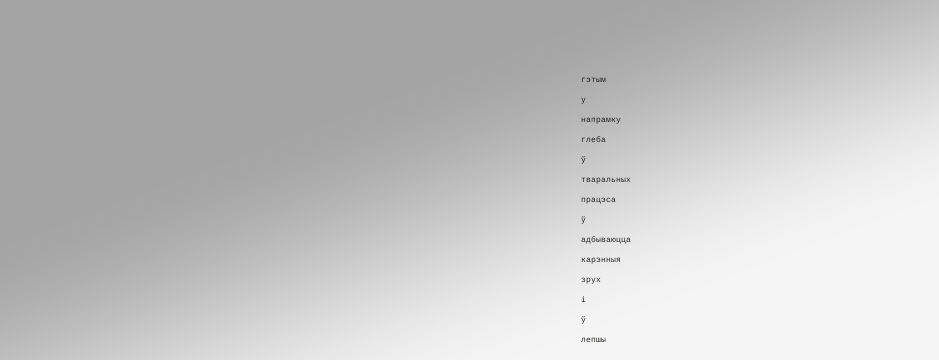гэтым

у

напрамку

глеба

ў

тваральных

працэса

ў

адбываюцца

карэнныя

зрух

і

ў

лепшы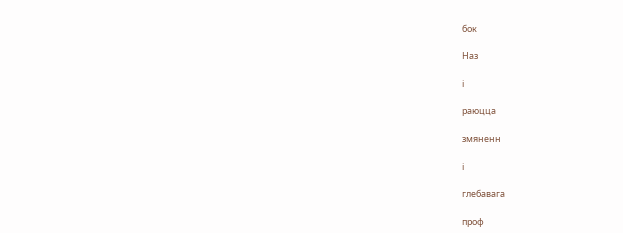бок

Наз

і

раюцца

змяненн

і

глебавага

проф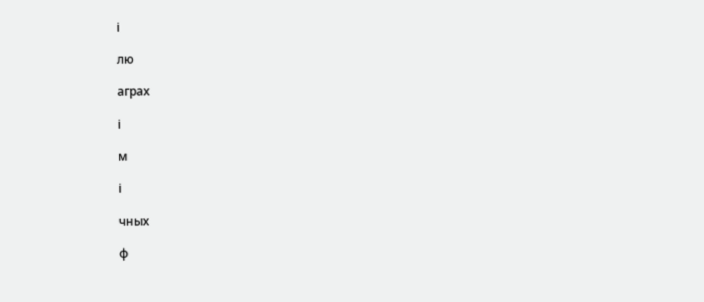і

лю

аграх

і

м

і

чных

ф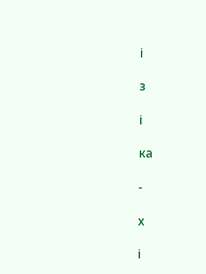і

з

і

ка

-

х

і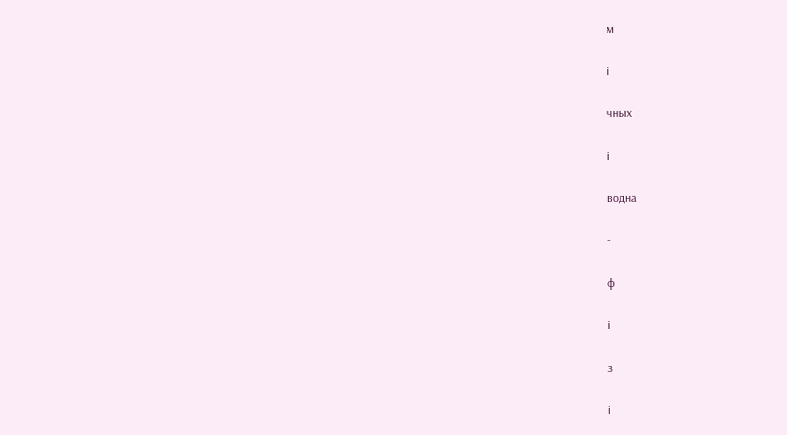м

і

чных

і

водна

-

ф

і

з

і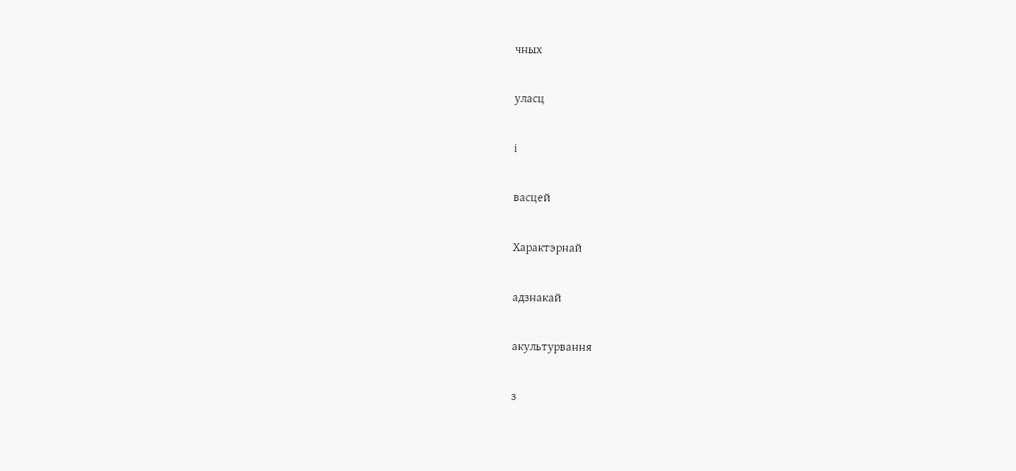чных

уласц

і

васцей

Характэрнай

адзнакай

акультурвання

з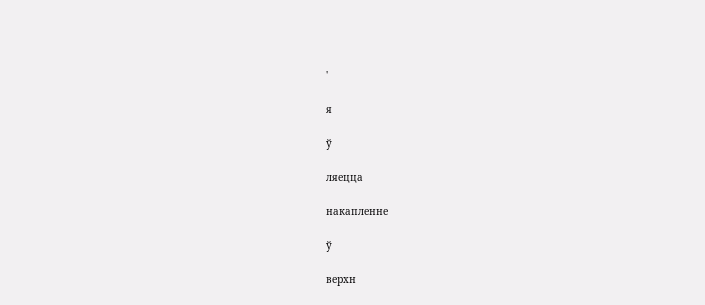'

я

ў

ляецца

накапленне

ў

верхн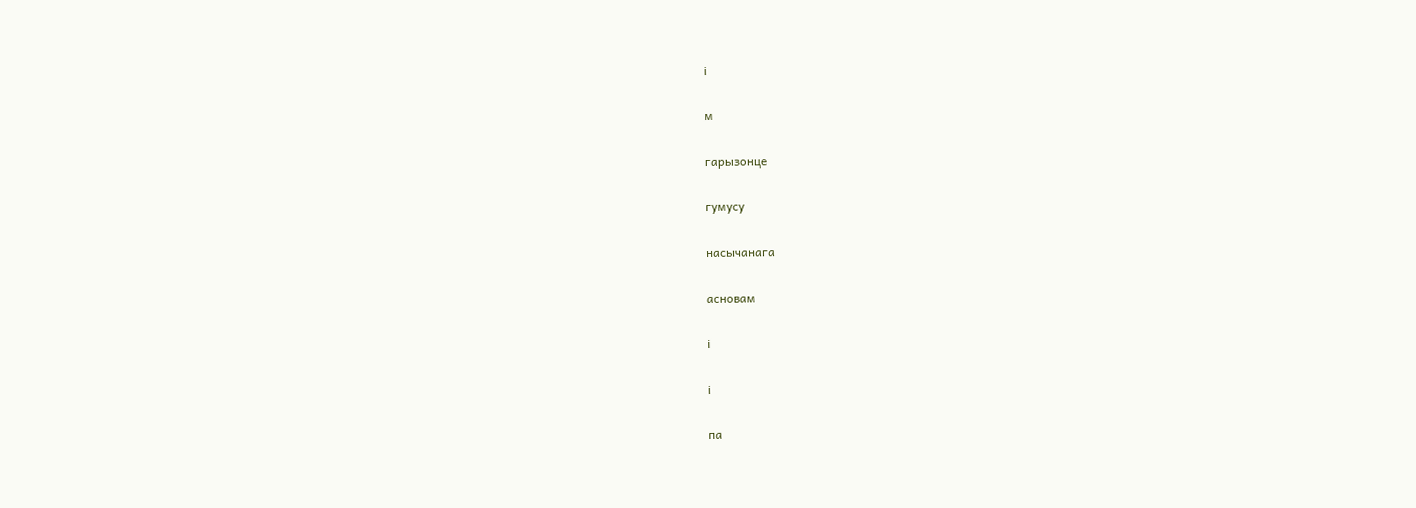і

м

гарызонце

гумусу

насычанага

асновам

і

і

па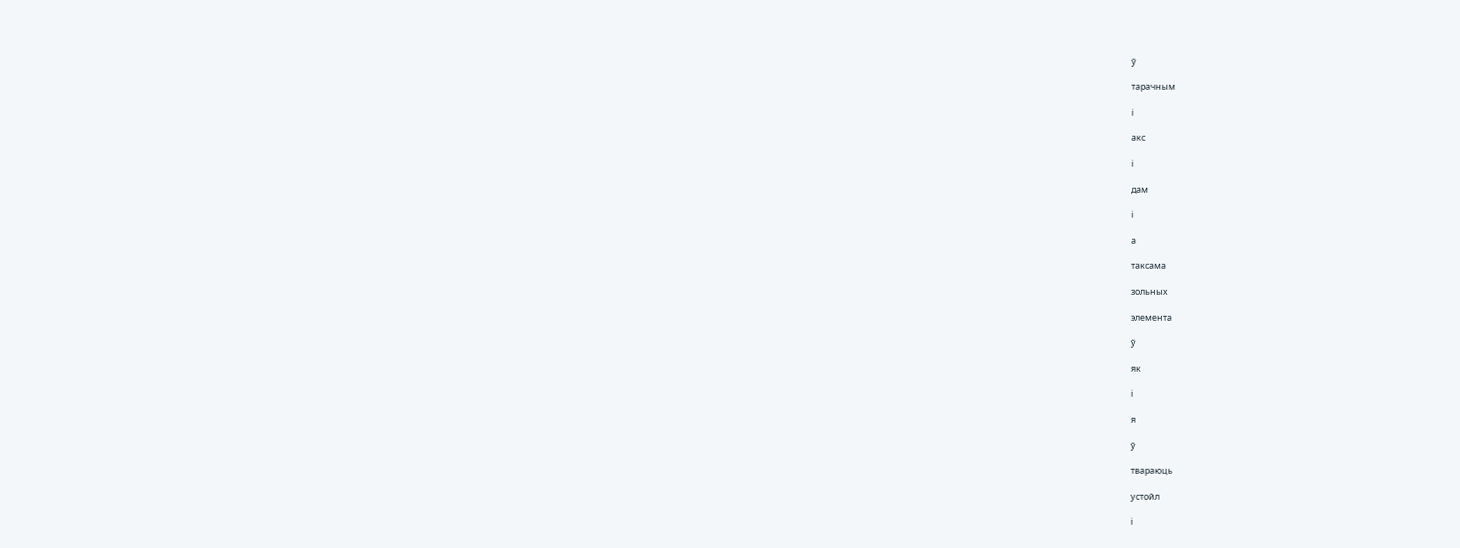ў

тарачным

і

акс

і

дам

і

а

таксама

зольных

элемента

ў

як

і

я

ў

твараюць

устойл

і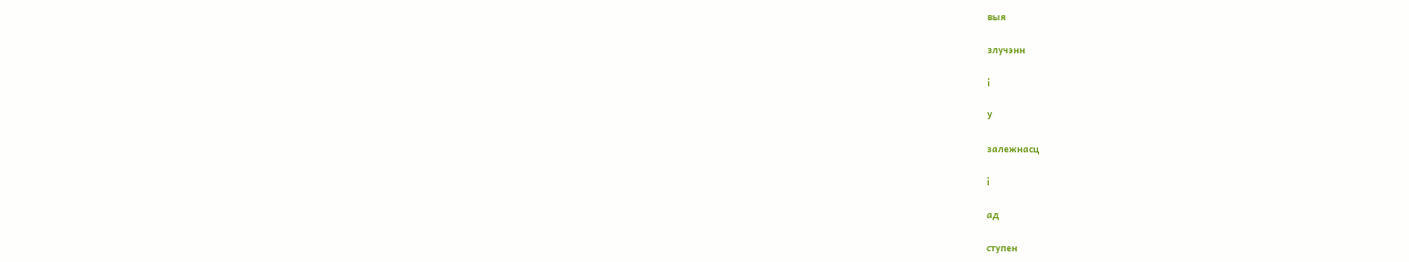выя

злучэнн

і

У

залежнасц

і

ад

ступен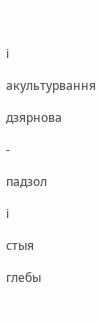і

акультурвання

дзярнова

-

падзол

і

стыя

глебы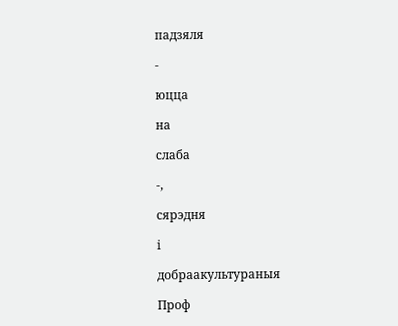падзяля

-

юцца

на

слаба

-,

сярэдня

і

добраакультураныя

Проф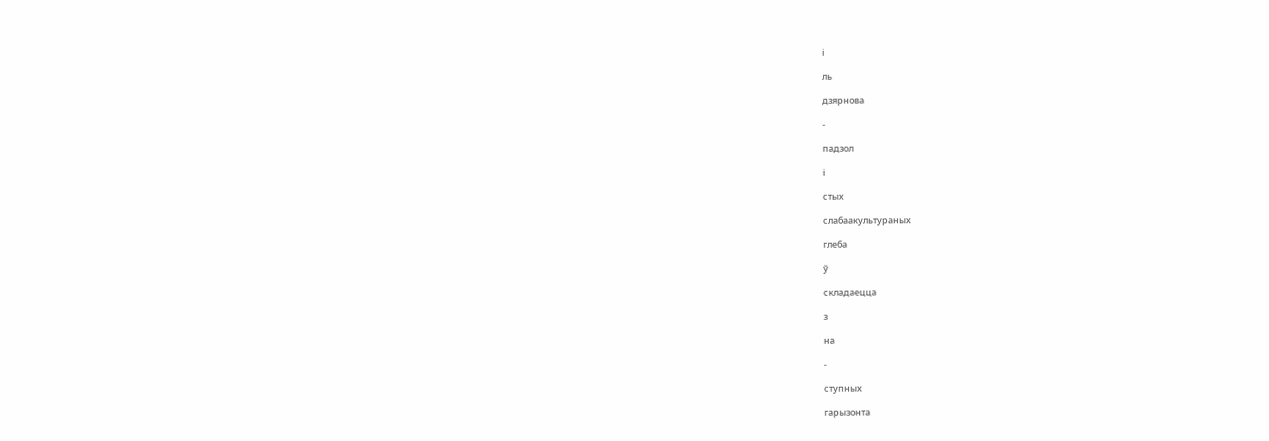і

ль

дзярнова

-

падзол

і

стых

слабаакультураных

глеба

ў

складаецца

з

на

-

ступных

гарызонта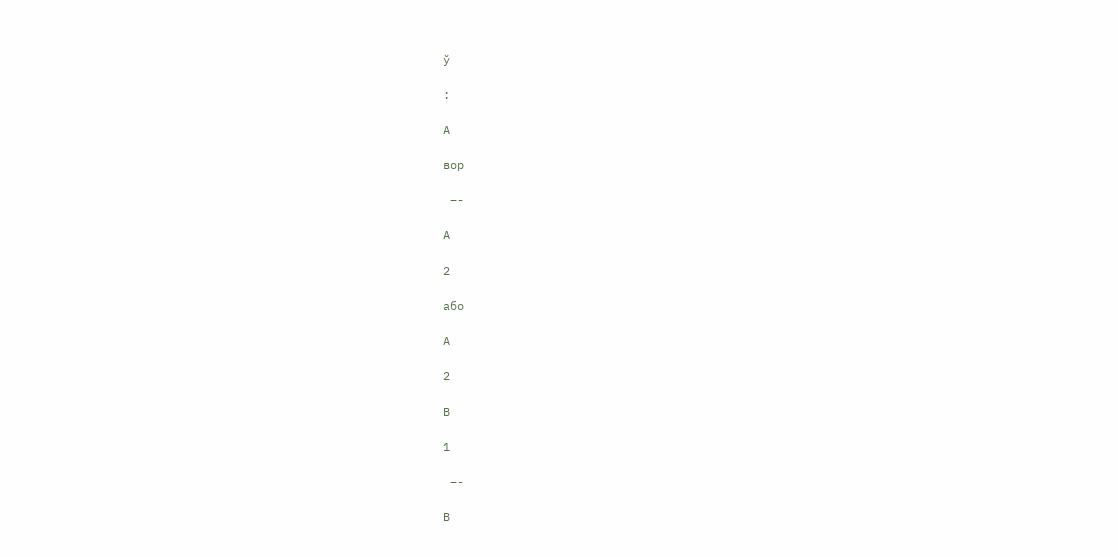ў

:

А

вор

 –-

А

2

або

А

2

В

1

 –-

В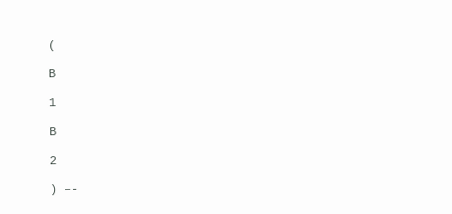(

В

1

В

2

) –-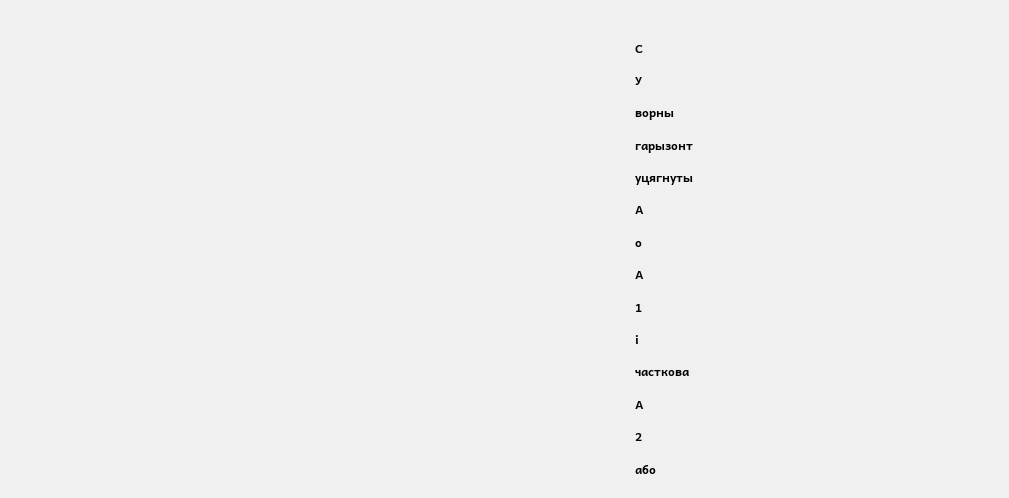С

У

ворны

гарызонт

уцягнуты

А

о

А

1

і

часткова

А

2

або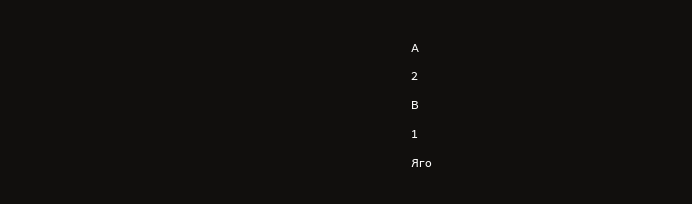А

2

В

1

Яго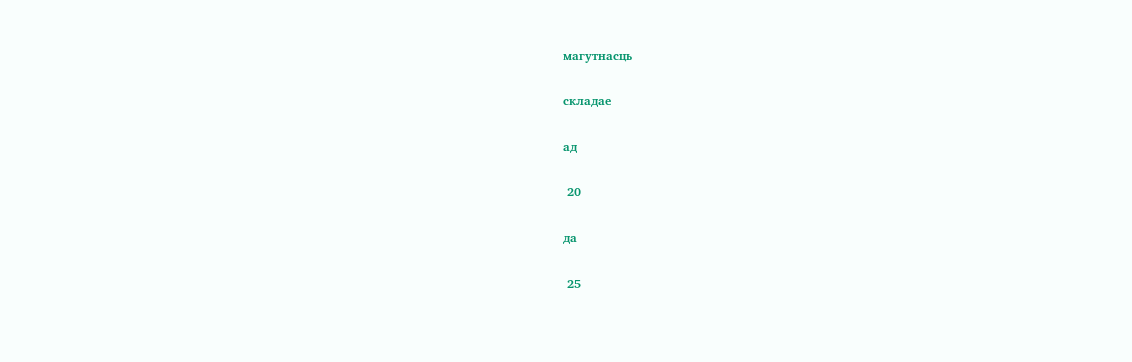магутнасць

складае

ад

 20

да

 25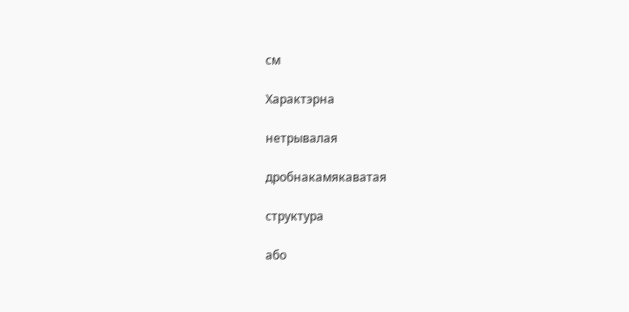см

Характэрна

нетрывалая

дробнакамякаватая

структура

або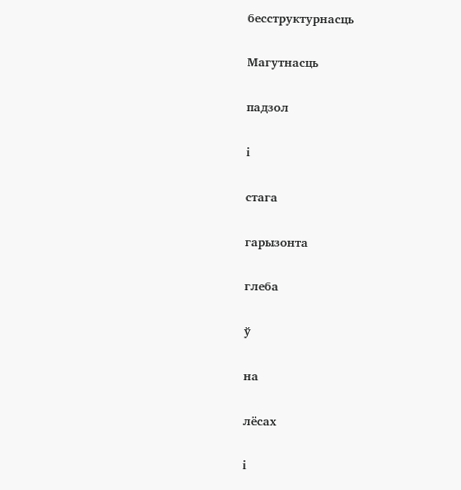бесструктурнасць

Магутнасць

падзол

і

стага

гарызонта

глеба

ў

на

лёсах

і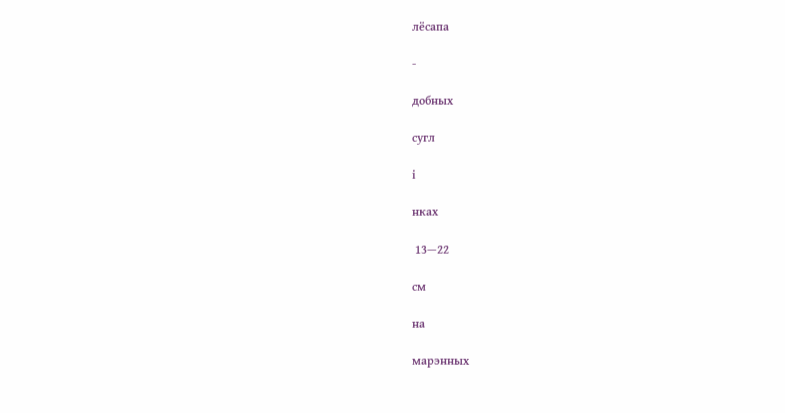лёсапа

-

добных

сугл

і

нках

 13—22

см

на

марэнных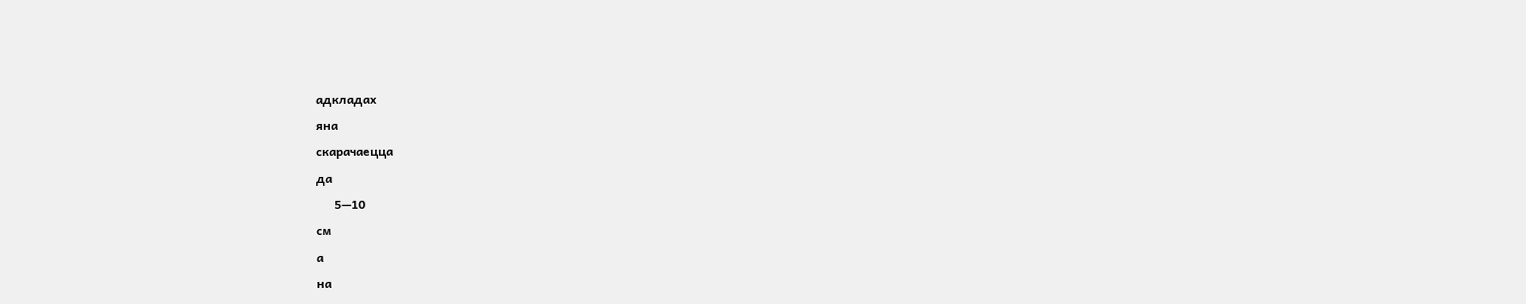адкладах

яна

скарачаецца

да

      5—10

см

а

на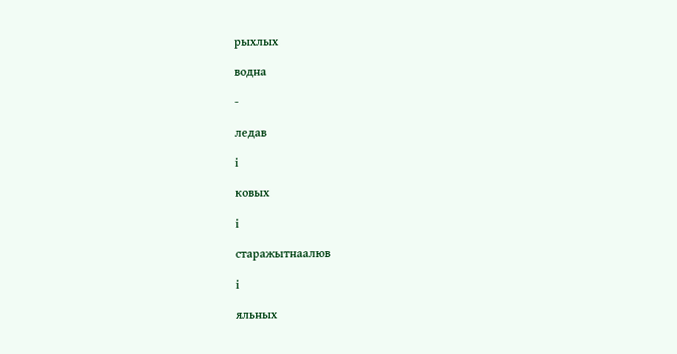рыхлых

водна

-

ледав

і

ковых

і

старажытнаалюв

і

яльных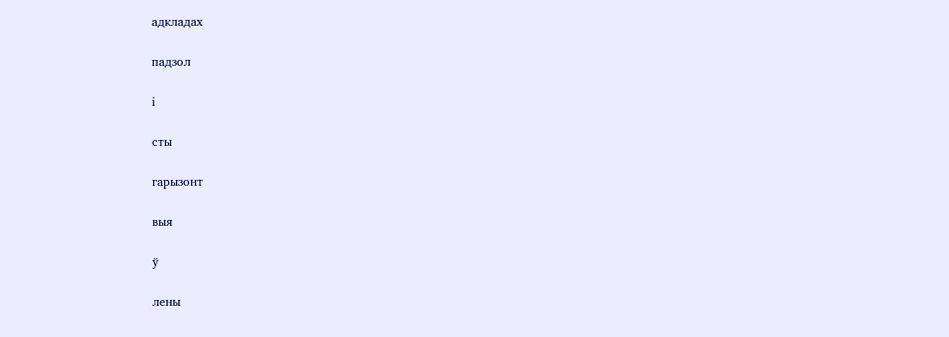адкладах

падзол

і

сты

гарызонт

выя

ў

лены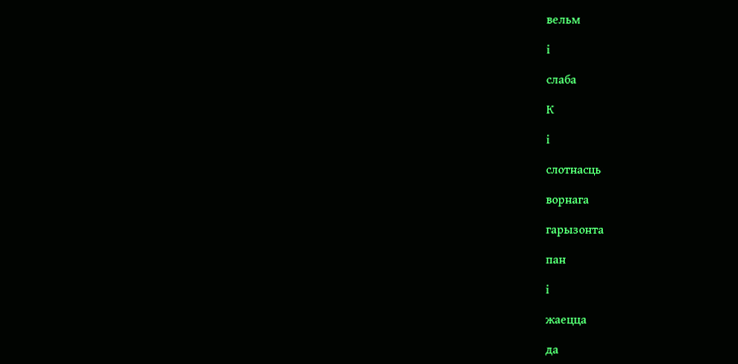вельм

і

слаба

К

і

слотнасць

ворнага

гарызонта

пан

і

жаецца

да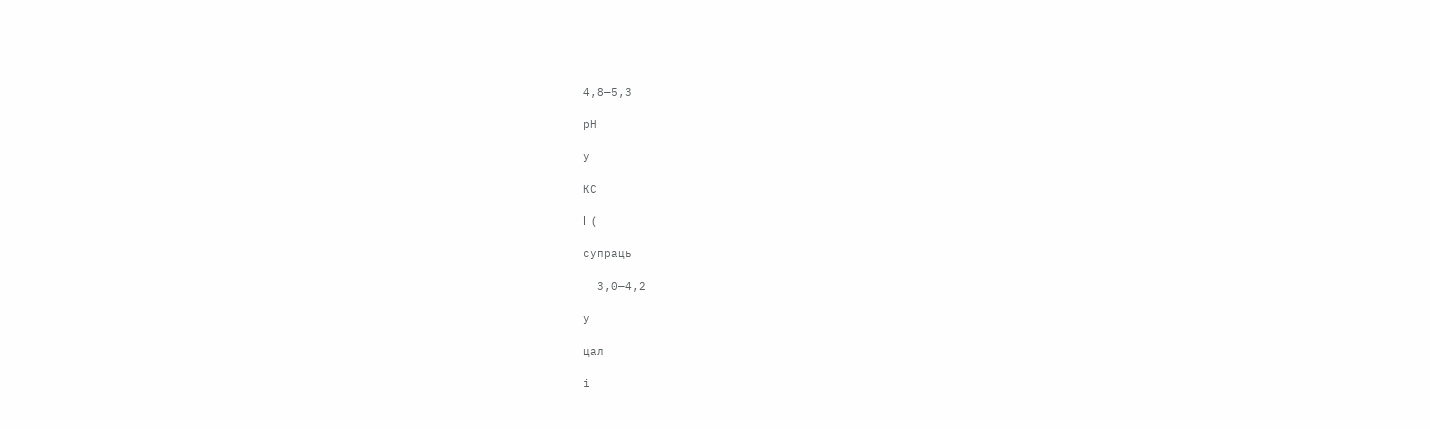4,8—5,3

рН

у

КС

l  (

супраць

  3,0—4,2

у

цал

і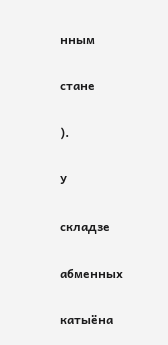нным

стане

).

У

складзе

абменных

катыёна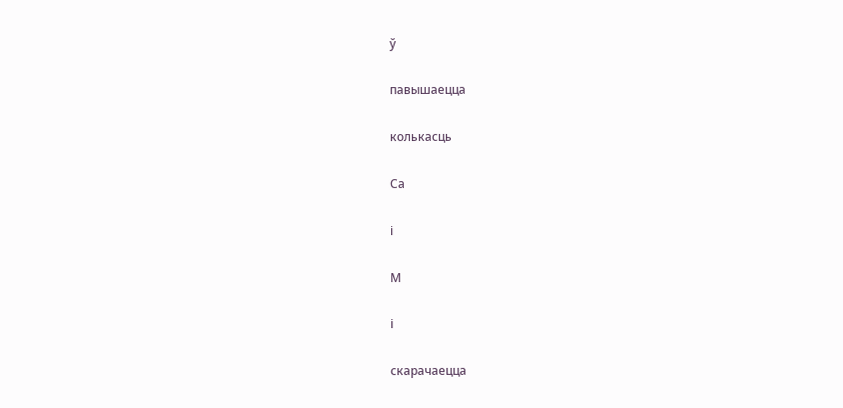ў

павышаецца

колькасць

Са

і

М

і

скарачаецца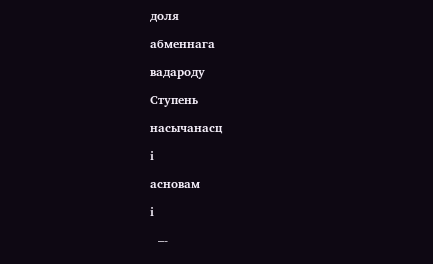доля

абменнага

вадароду

Ступень

насычанасц

і

асновам

і

  –-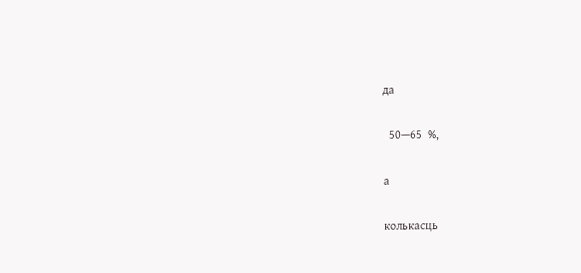да

  50—65  %,

а

колькасць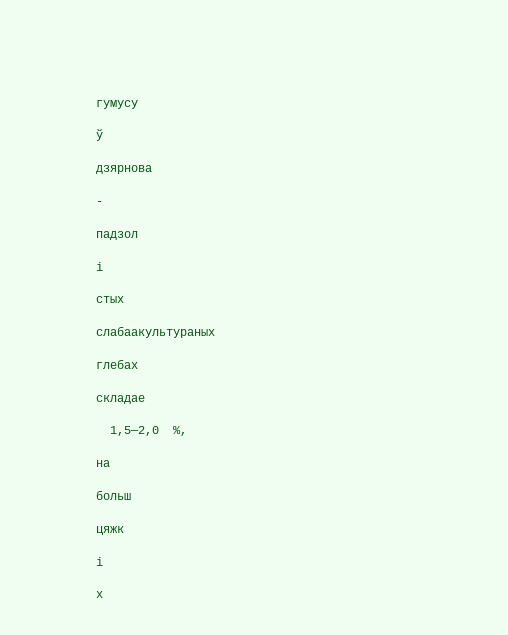гумусу

ў

дзярнова

-

падзол

і

стых

слабаакультураных

глебах

складае

  1,5—2,0  %,

на

больш

цяжк

і

х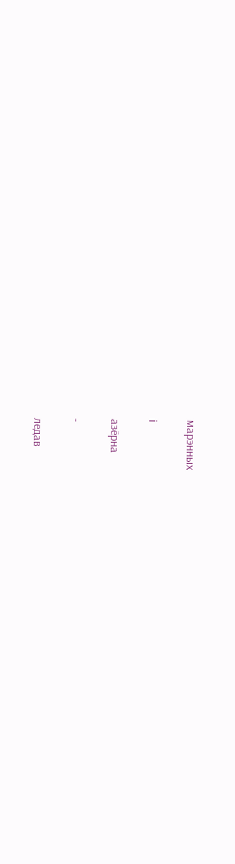марэнных

і

азёрна

-

ледав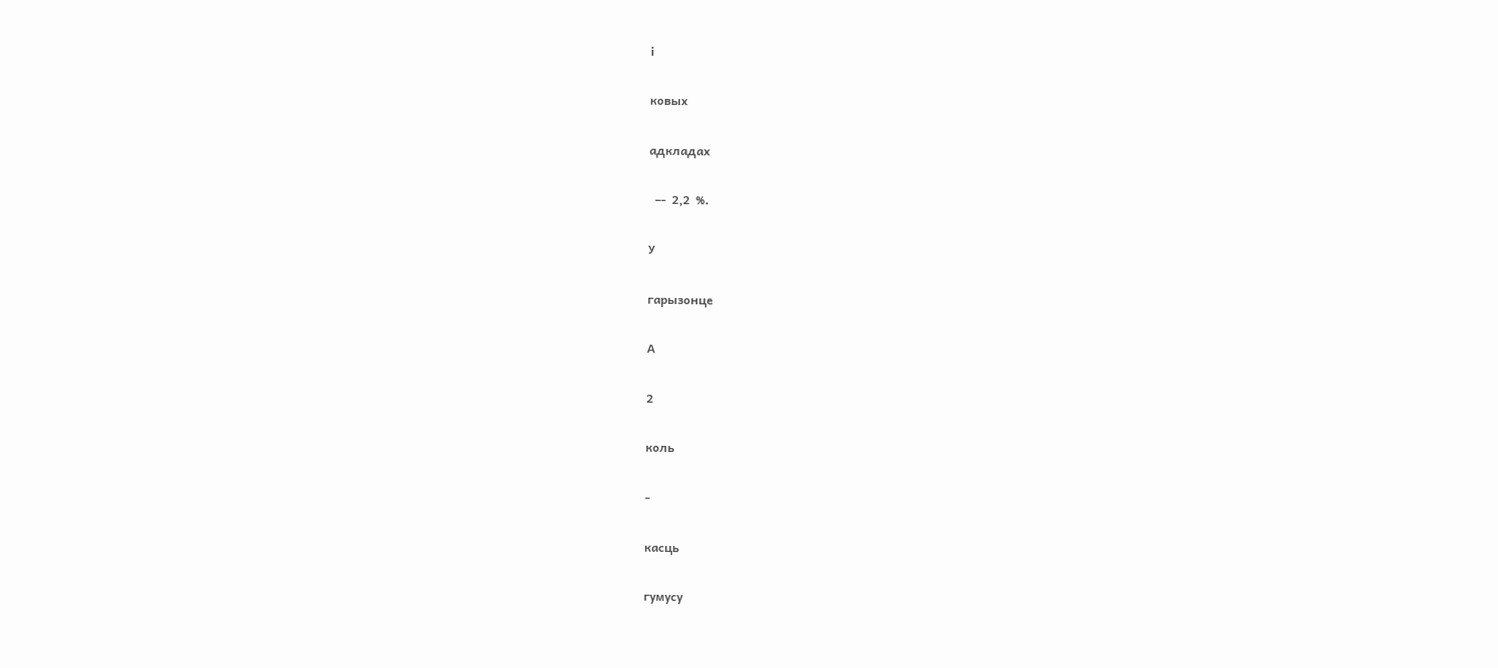і

ковых

адкладах

  –-  2,2  %.

У

гарызонце

А

2

коль

-

касць

гумусу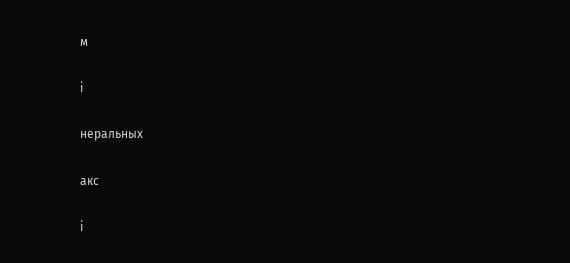м

і

неральных

акс

і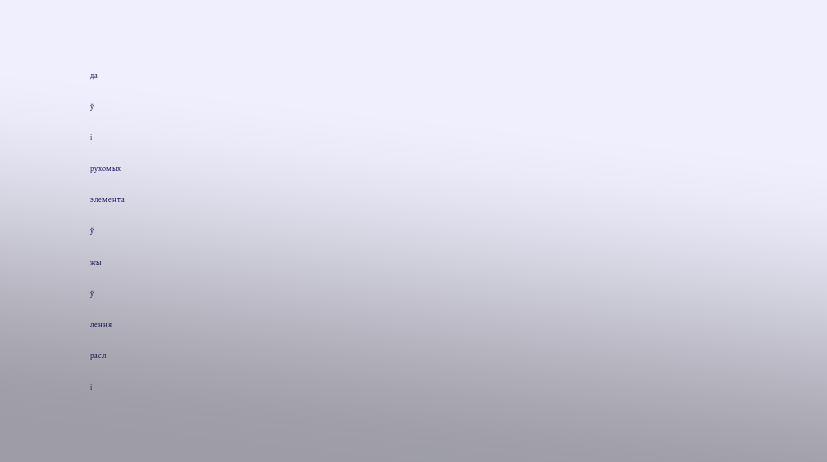да

ў

і

рухомых

элемента

ў

жы

ў

лення

расл

і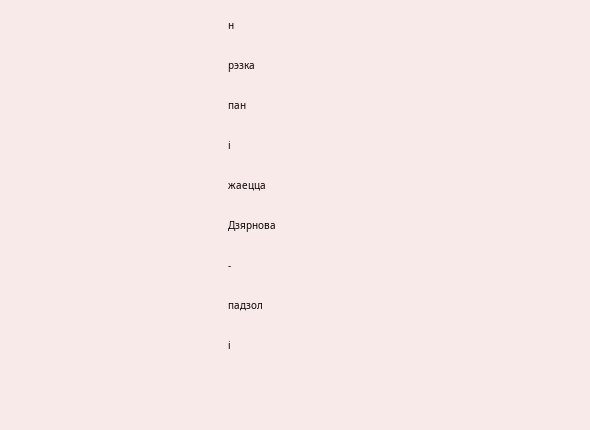н

рэзка

пан

і

жаецца

Дзярнова

-

падзол

і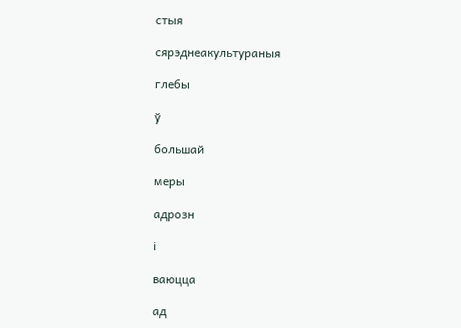стыя

сярэднеакультураныя

глебы

ў

большай

меры

адрозн

і

ваюцца

ад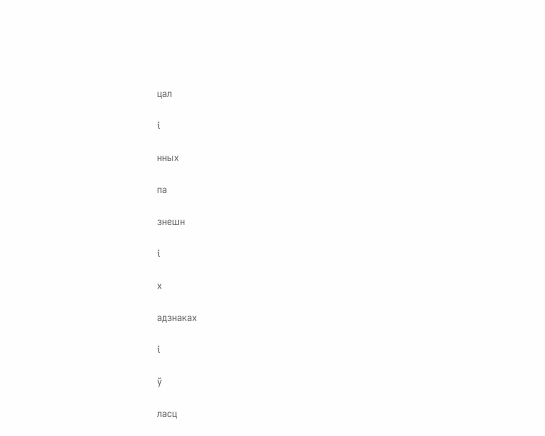цал

і

нных

па

знешн

і

х

адзнаках

і

ў

ласц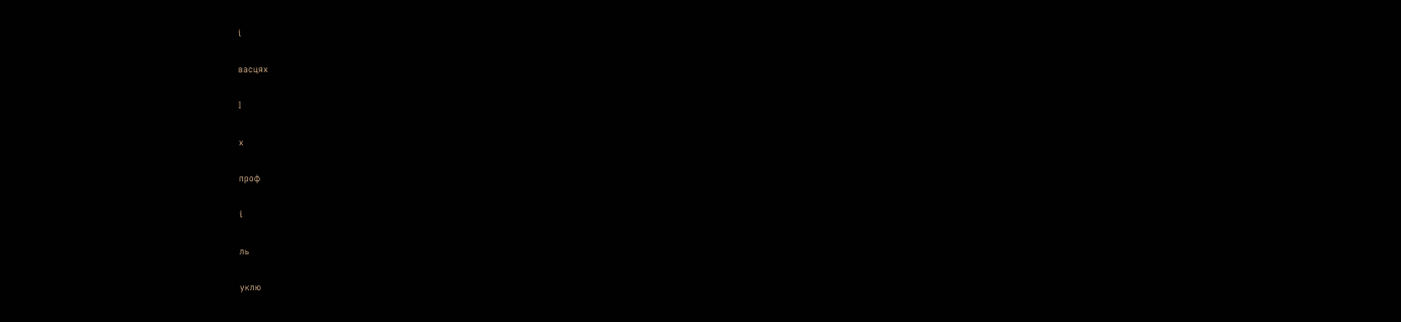і

васцях

І

х

проф

і

ль

уклю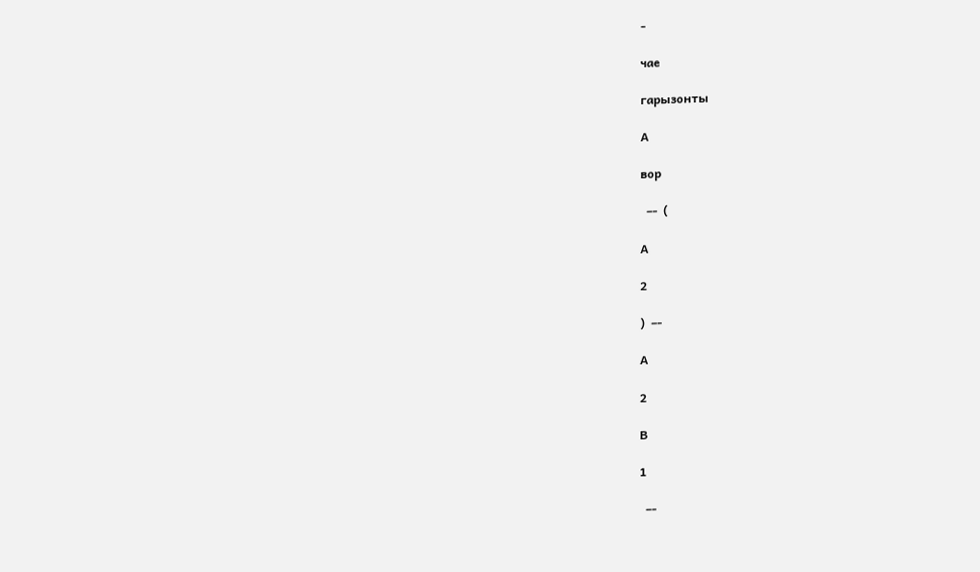-

чае

гарызонты

А

вор

  –-  (

А

2

)  –-

А

2

В

1

  –-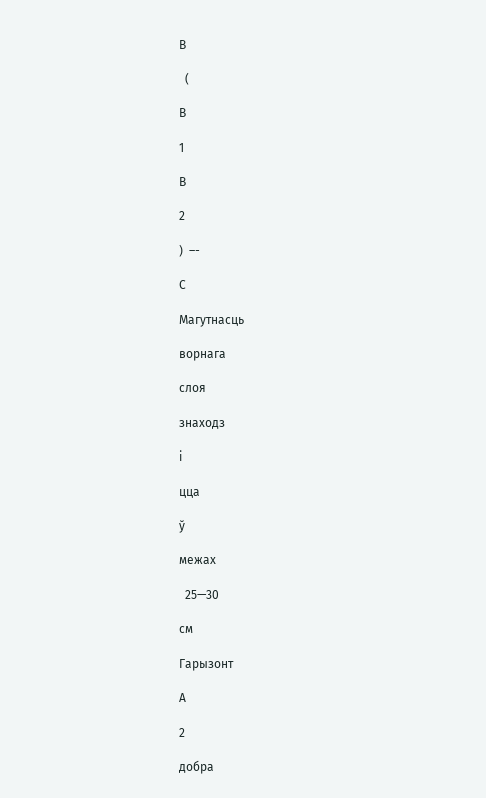В

  (

В

1

В

2

)  –-

С

Магутнасць

ворнага

слоя

знаходз

і

цца

ў

межах

  25—30

см

Гарызонт

А

2

добра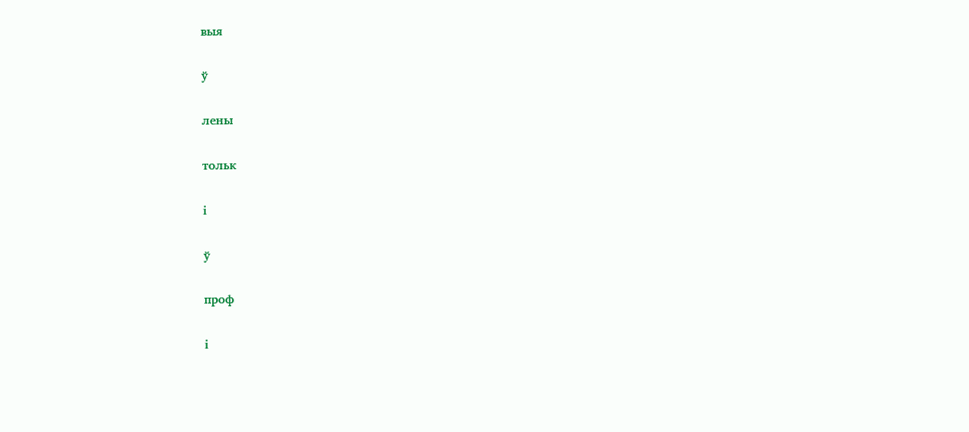выя

ў

лены

тольк

і

ў

проф

і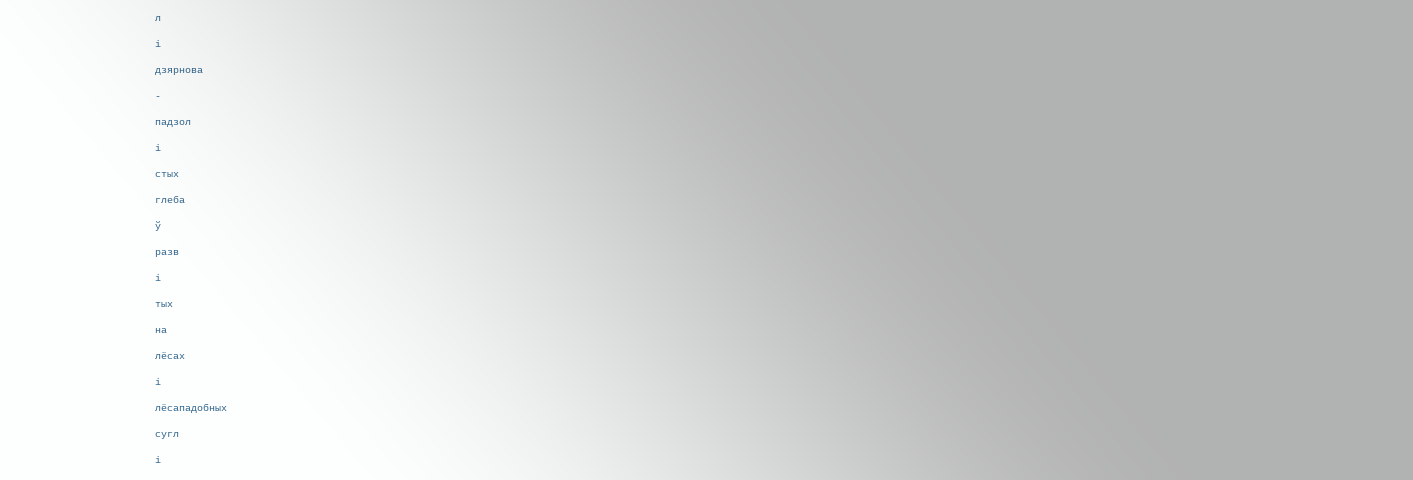л

і

дзярнова

-

падзол

і

стых

глеба

ў

разв

і

тых

на

лёсах

і

лёсападобных

сугл

і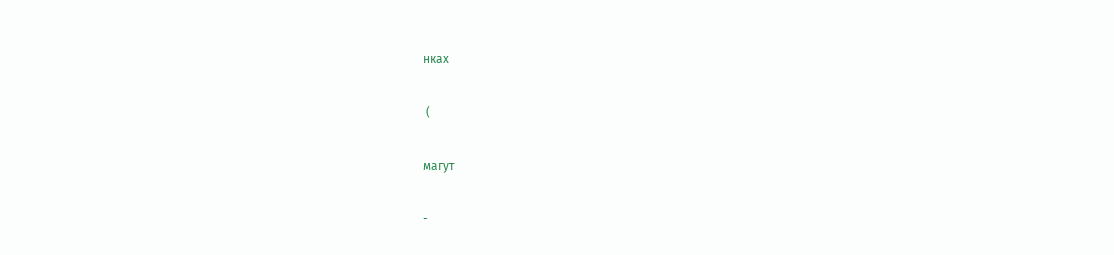нках

 (

магут

-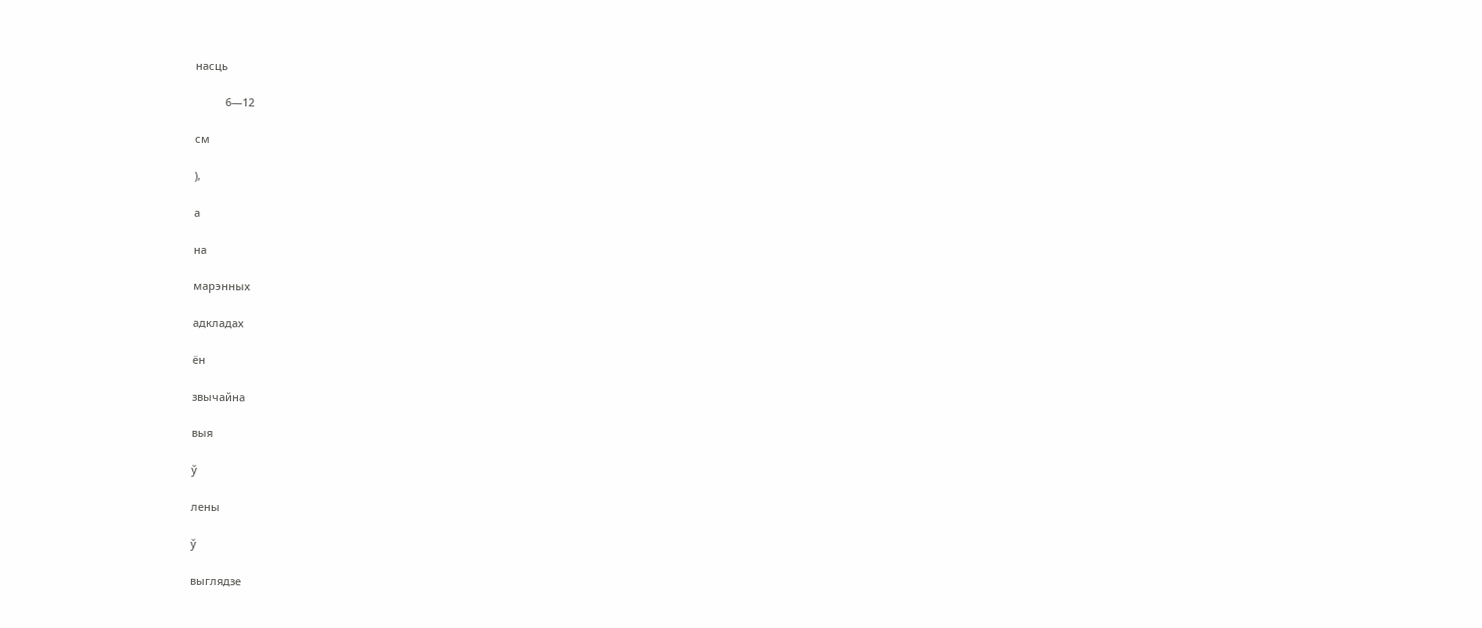насць

          6—12

см

),

а

на

марэнных

адкладах

ён

звычайна

выя

ў

лены

ў

выглядзе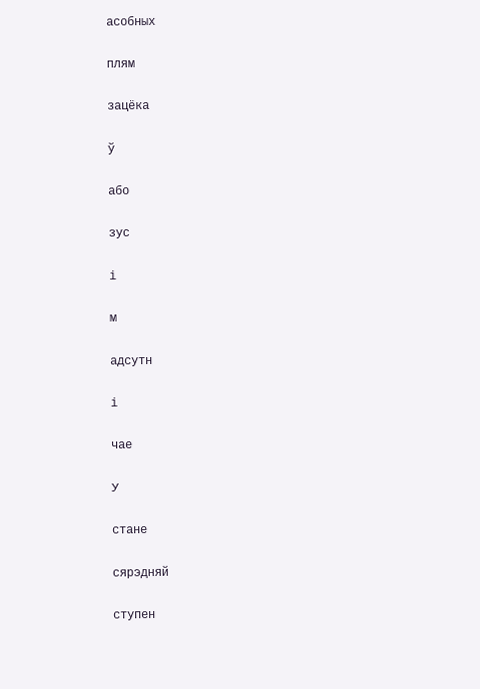асобных

плям

зацёка

ў

або

зус

і

м

адсутн

і

чае

У

стане

сярэдняй

ступен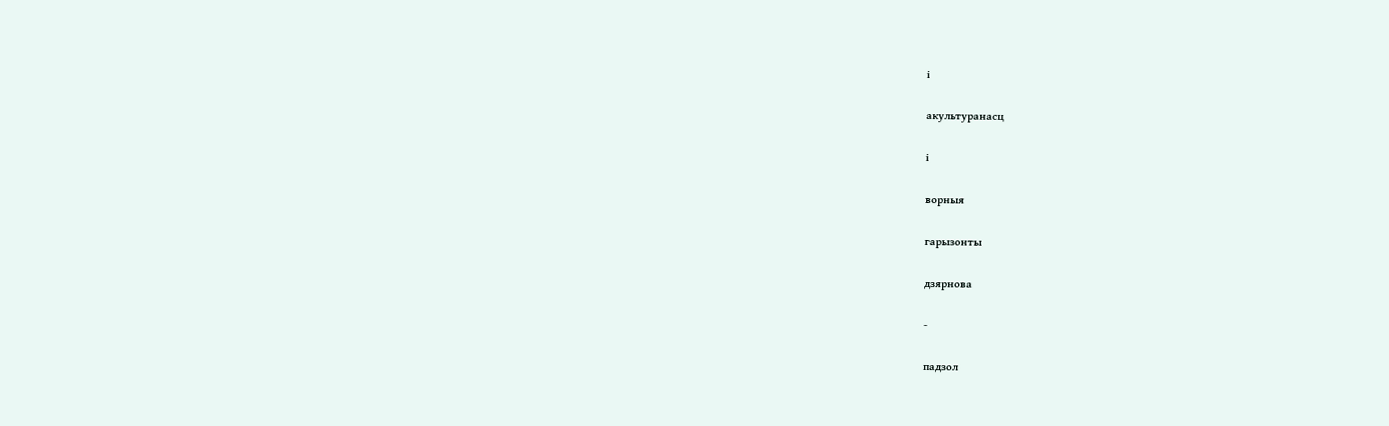і

акультуранасц

і

ворныя

гарызонты

дзярнова

-

падзол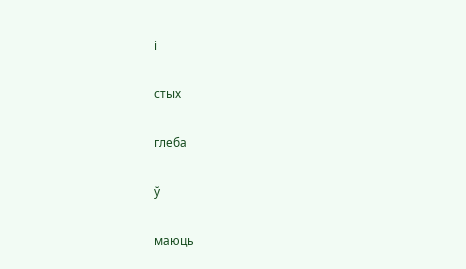і

стых

глеба

ў

маюць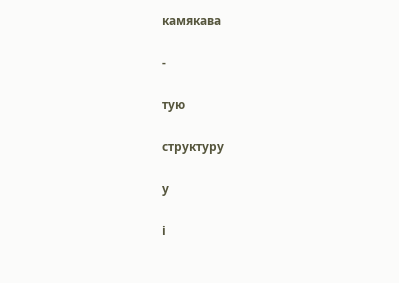камякава

-

тую

структуру

у

і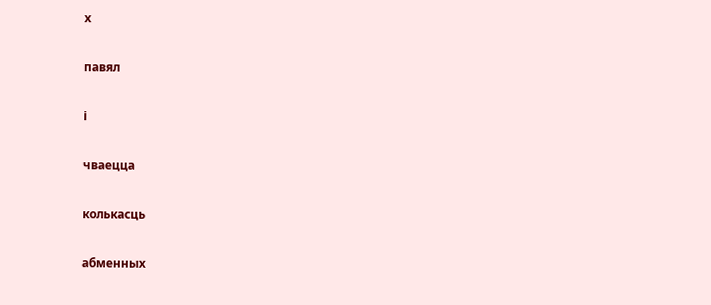х

павял

і

чваецца

колькасць

абменных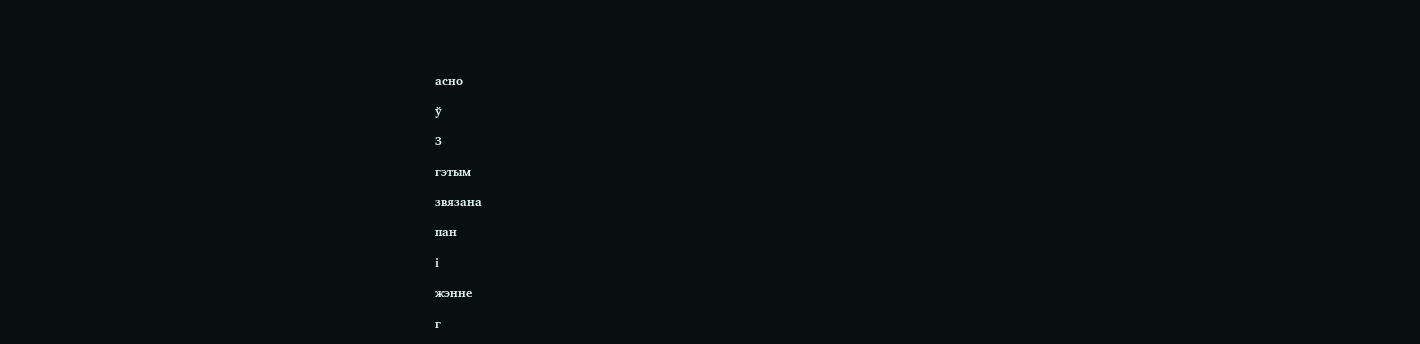асно

ў

З

гэтым

звязана

пан

і

жэнне

г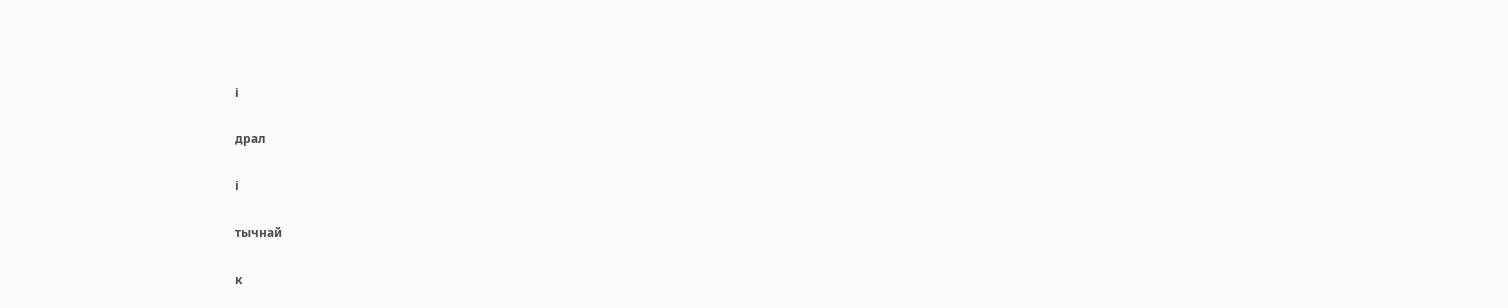і

драл

і

тычнай

к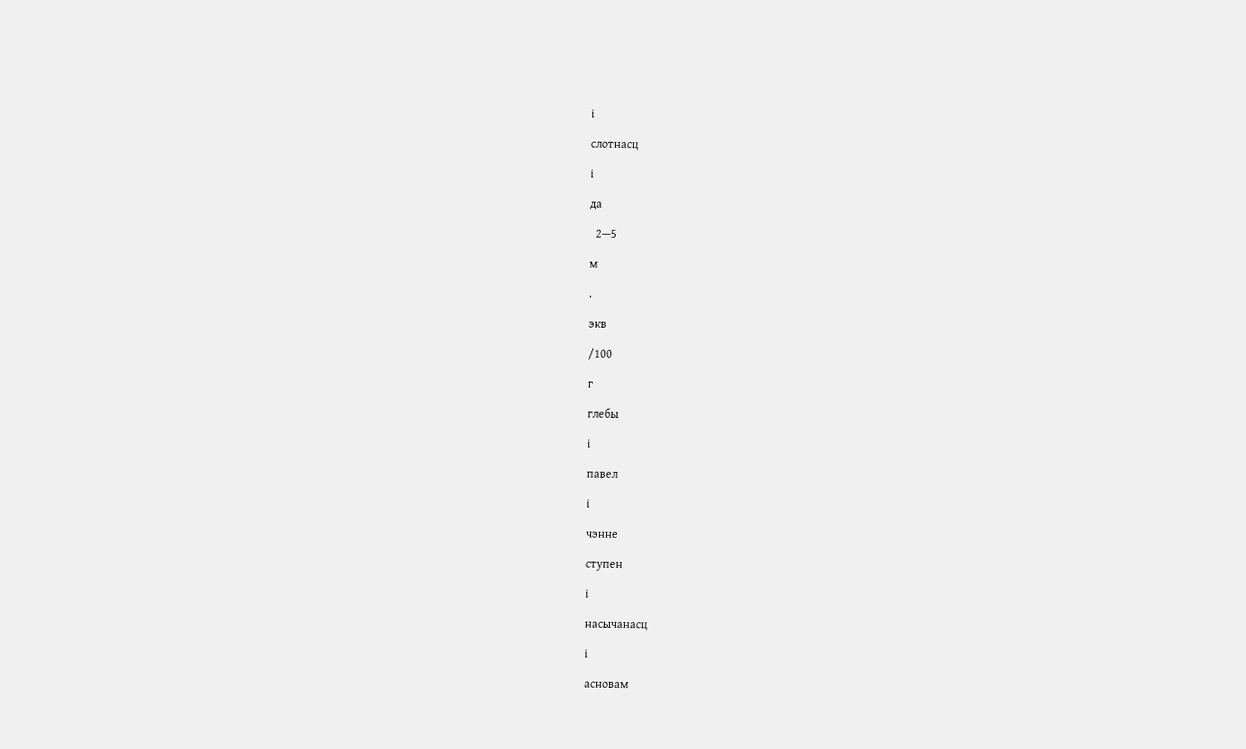і

слотнасц

і

да

  2—5

м

.

экв

/100

г

глебы

і

павел

і

чэнне

ступен

і

насычанасц

і

асновам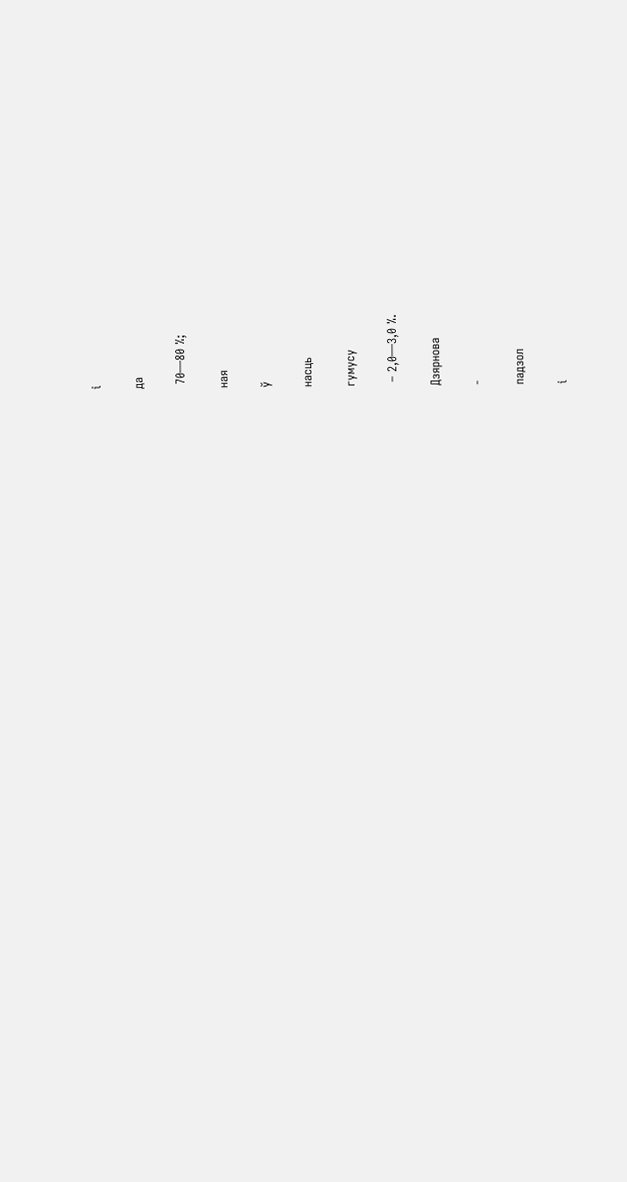і

да

 70—80 %;

ная

ў

насць

гумусу

 – 2,0—3,0 %.

Дзярнова

-

падзол

і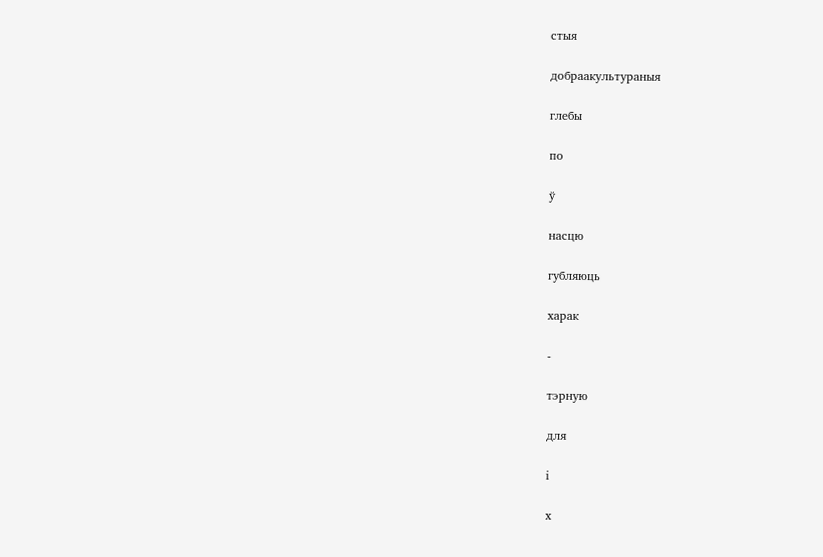стыя

добраакультураныя

глебы

по

ў

насцю

губляюць

харак

-

тэрную

для

і

х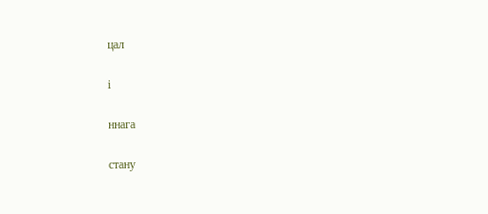цал

і

ннага

стану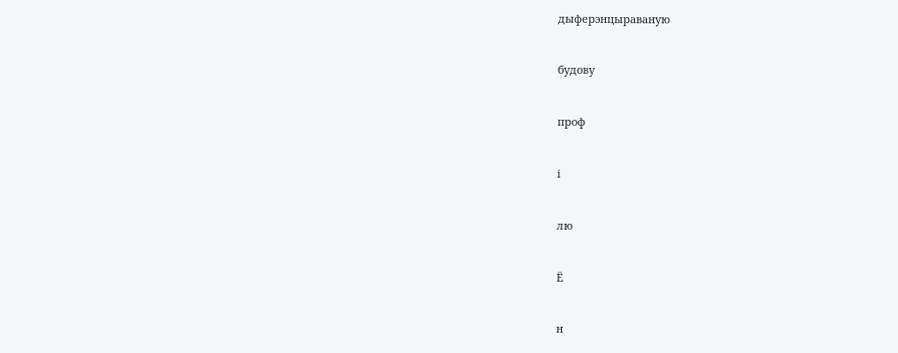дыферэнцыраваную

будову

проф

і

лю

Ё

н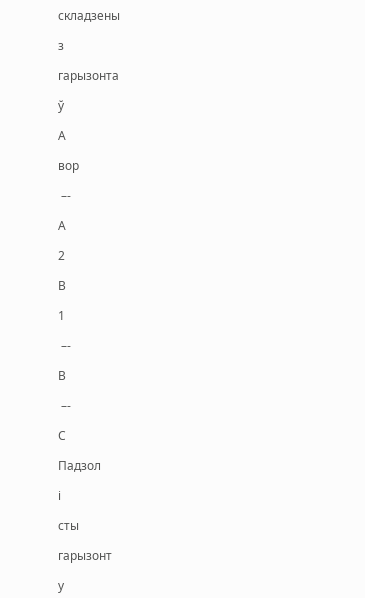складзены

з

гарызонта

ў

А

вор

 –-

А

2

В

1

 –-

В

 –-

С

Падзол

і

сты

гарызонт

у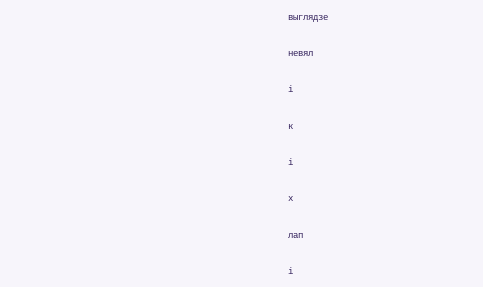выглядзе

невял

і

к

і

х

лап

і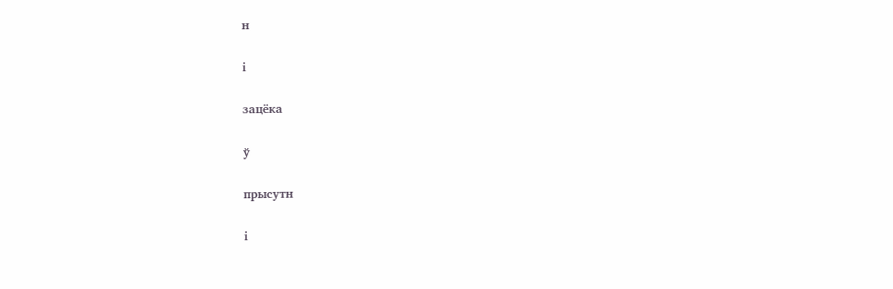н

і

зацёка

ў

прысутн

і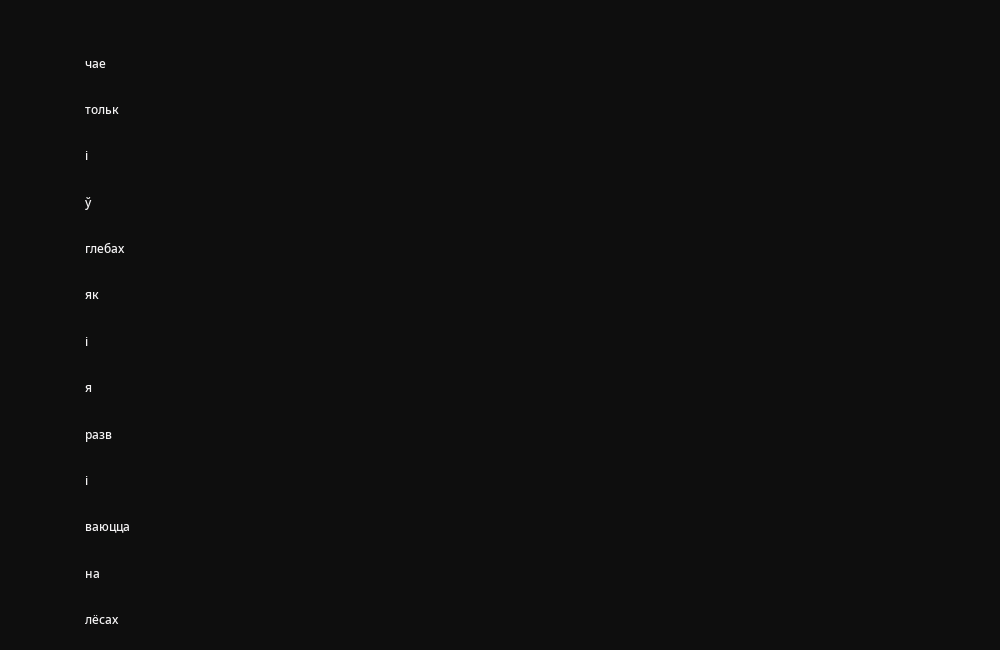чае

тольк

і

ў

глебах

як

і

я

разв

і

ваюцца

на

лёсах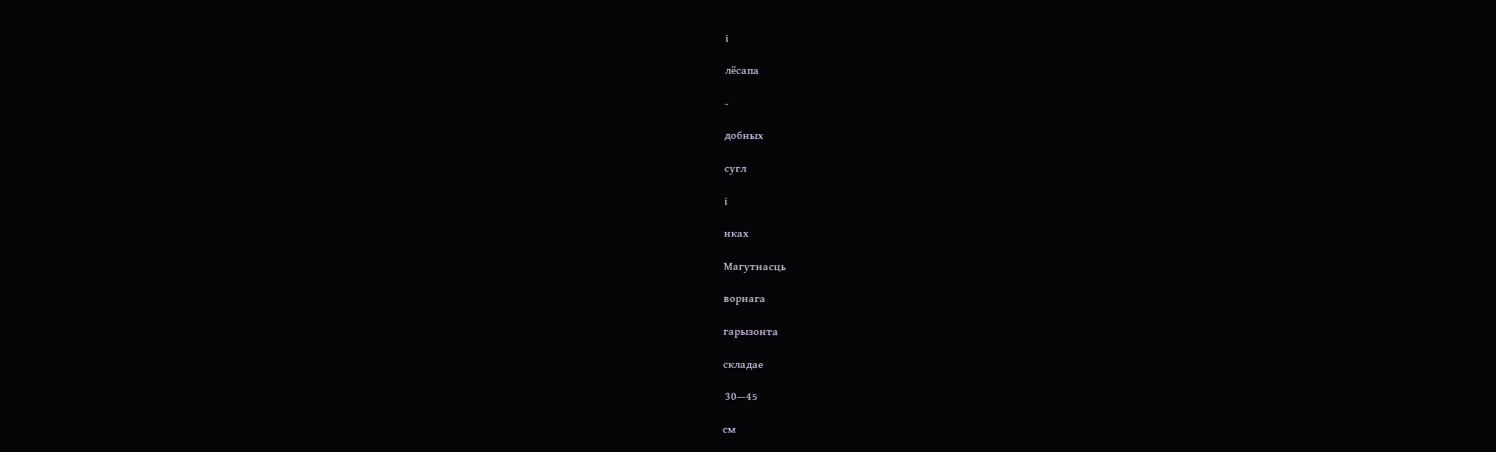і

лёсапа

-

добных

сугл

і

нках

Магутнасць

ворнага

гарызонта

складае

 30—45

см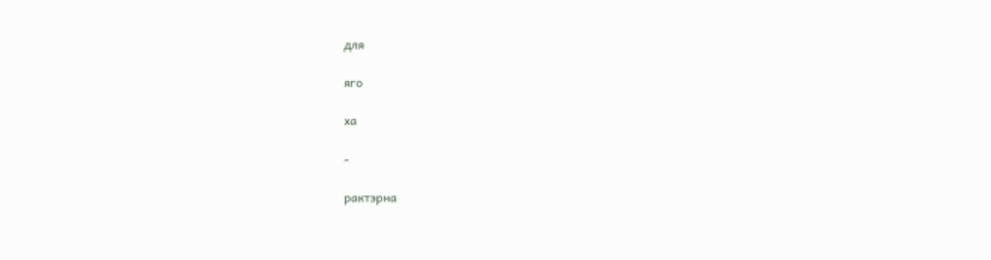для

яго

ха

-

рактэрна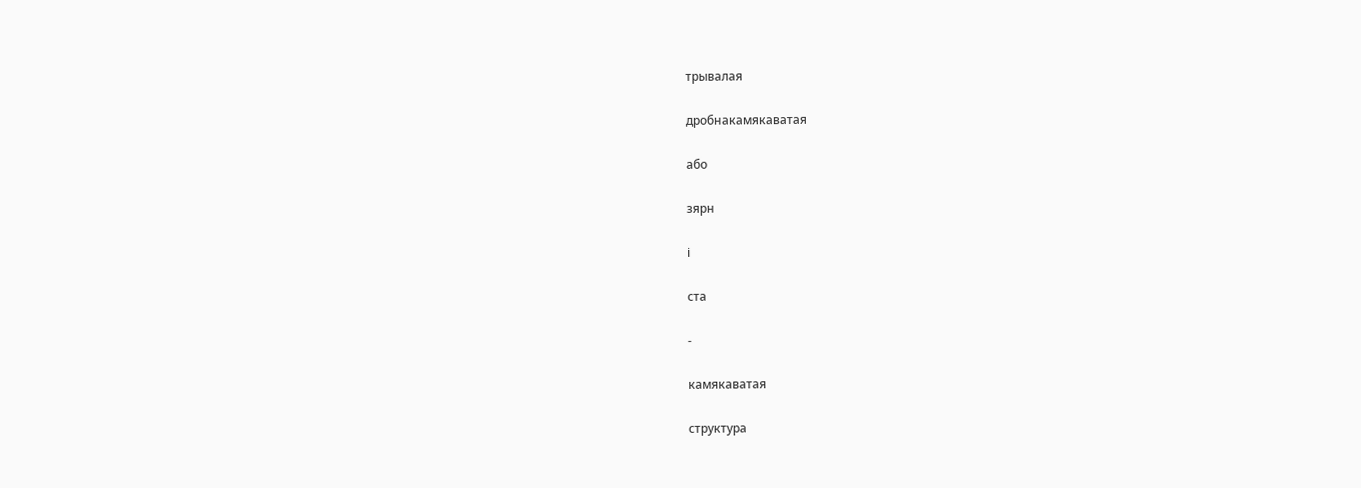трывалая

дробнакамякаватая

або

зярн

і

ста

-

камякаватая

структура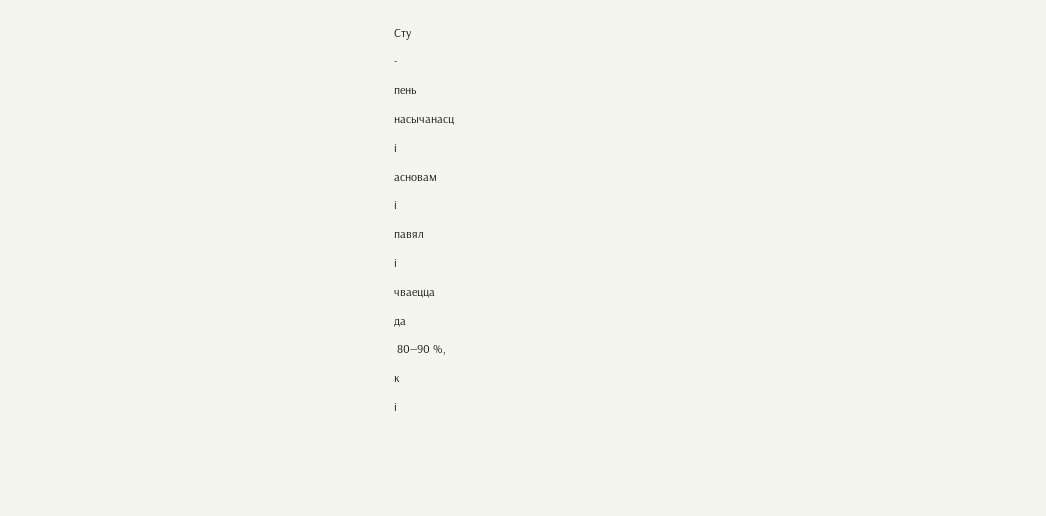Сту

-

пень

насычанасц

і

асновам

і

павял

і

чваецца

да

 80—90 %,

к

і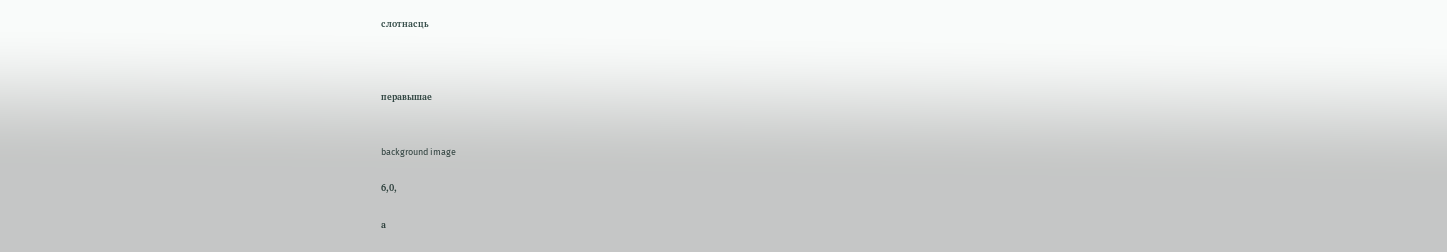слотнасць



перавышае


background image

6,0,

а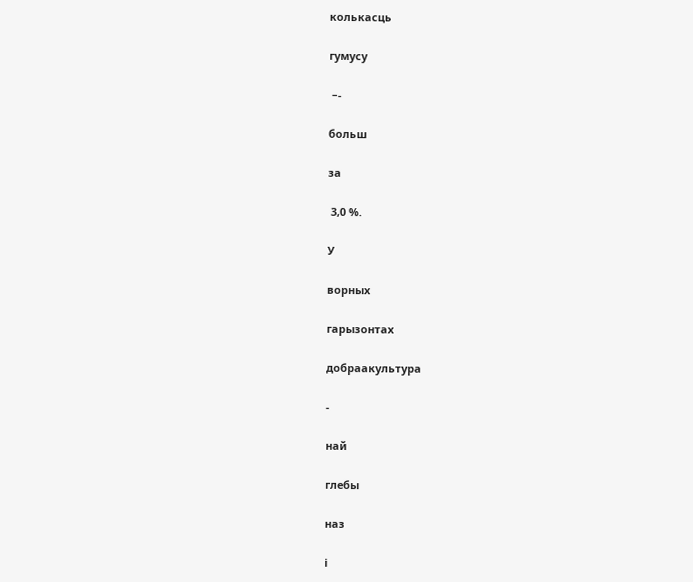колькасць

гумусу

 –-

больш

за

 3,0 %.

У

ворных

гарызонтах

добраакультура

-

най

глебы

наз

і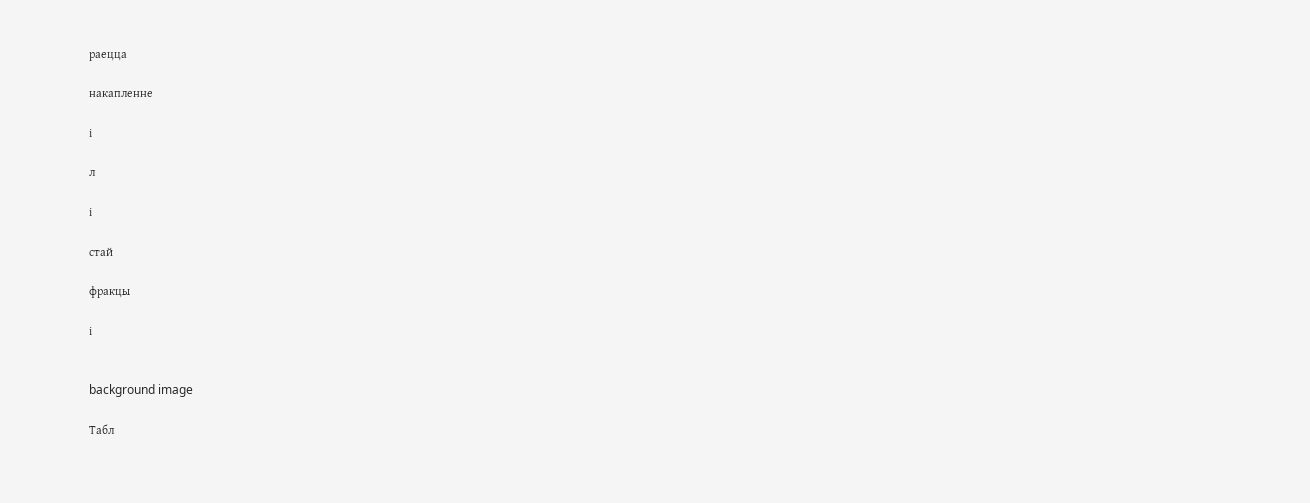раецца

накапленне

і

л

і

стай

фракцы

і


background image

Табл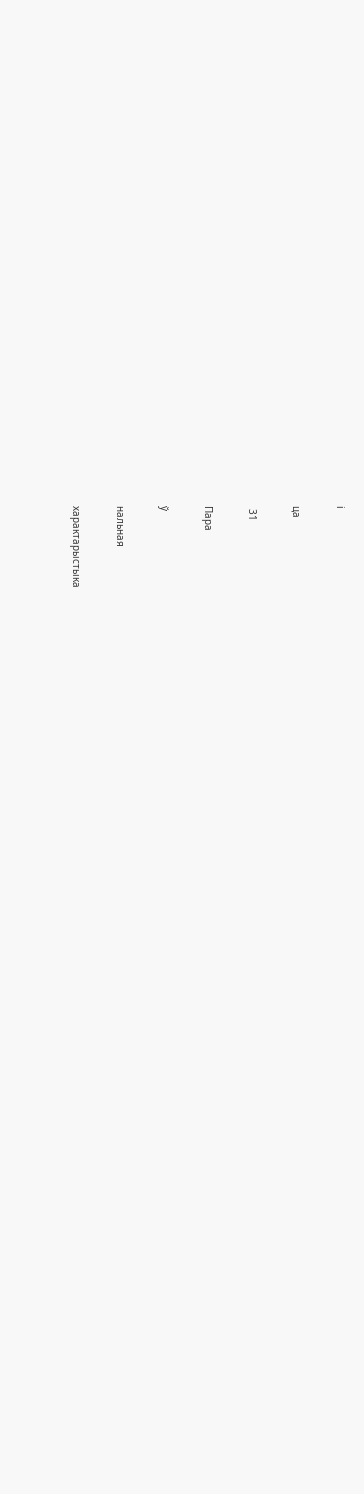і

ца

 31

Пара

ў

нальная

характарыстыка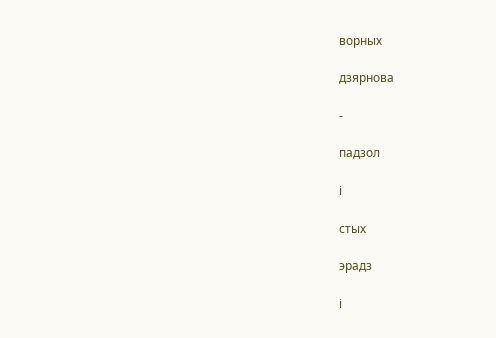ворных

дзярнова

-

падзол

і

стых

эрадз

і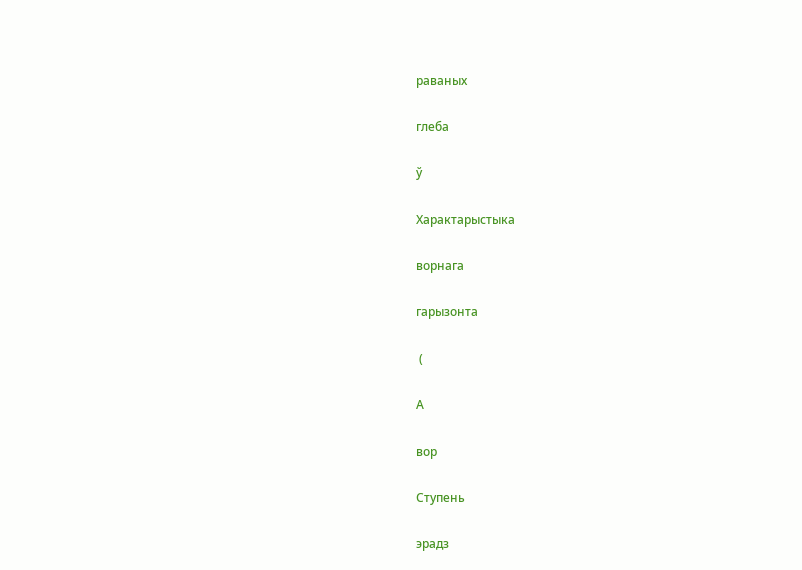раваных

глеба

ў

Характарыстыка

ворнага

гарызонта

 (

А

вор

Ступень

эрадз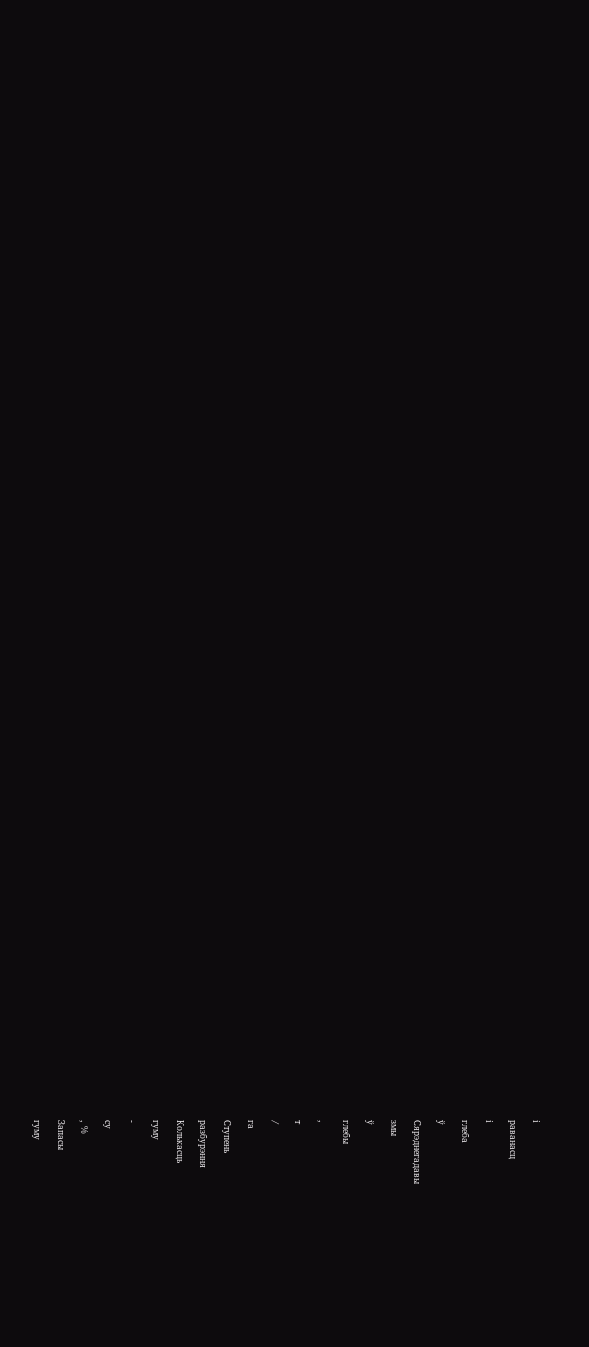і

раванасц

і

глеба

ў

Сярэднегадавы

змы

ў

глебы

,

т

/

га

Ступень

разбурэння

Колькасць

гуму

-

су

, %

Запасы

гуму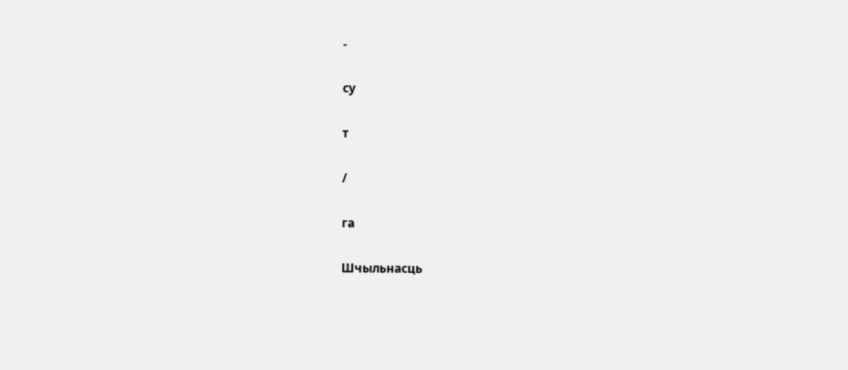-

су

т

/

га

Шчыльнасць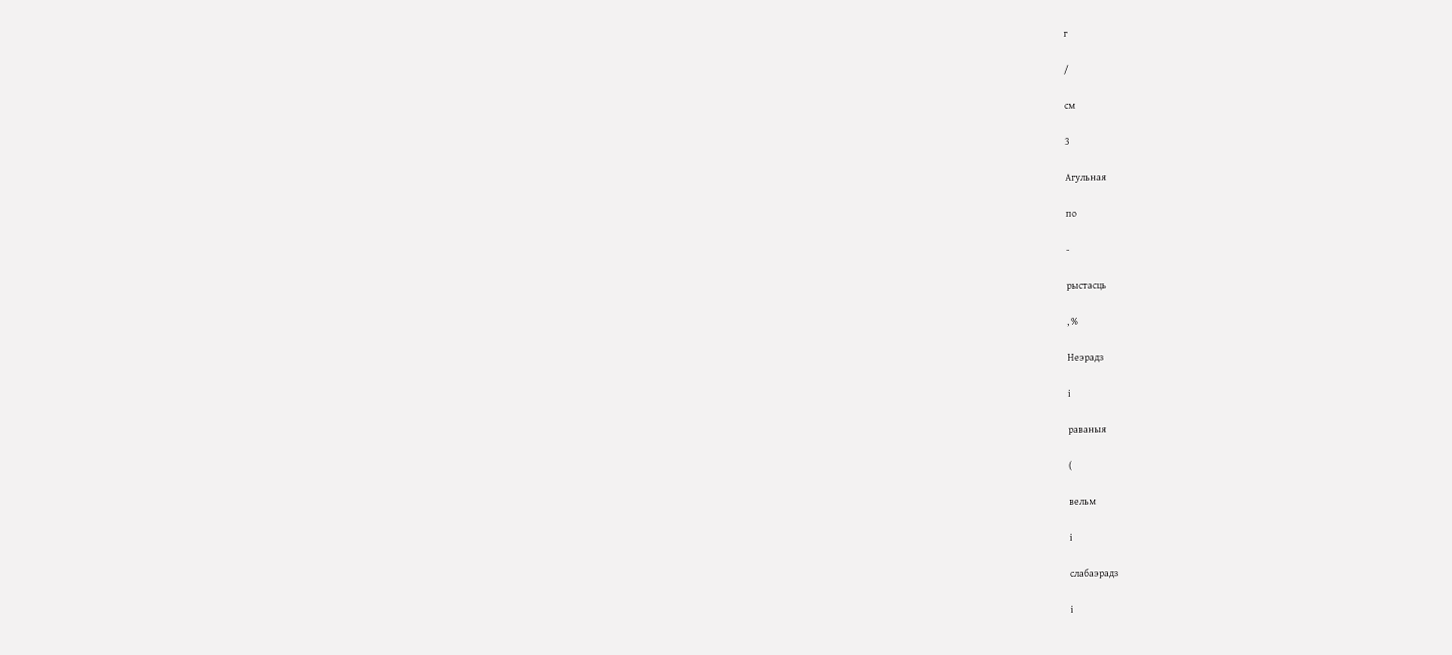г

/

см

3

Агульная

по

-

рыстасць

, %

Неэрадз

і

раваныя

(

вельм

і

слабаэрадз

і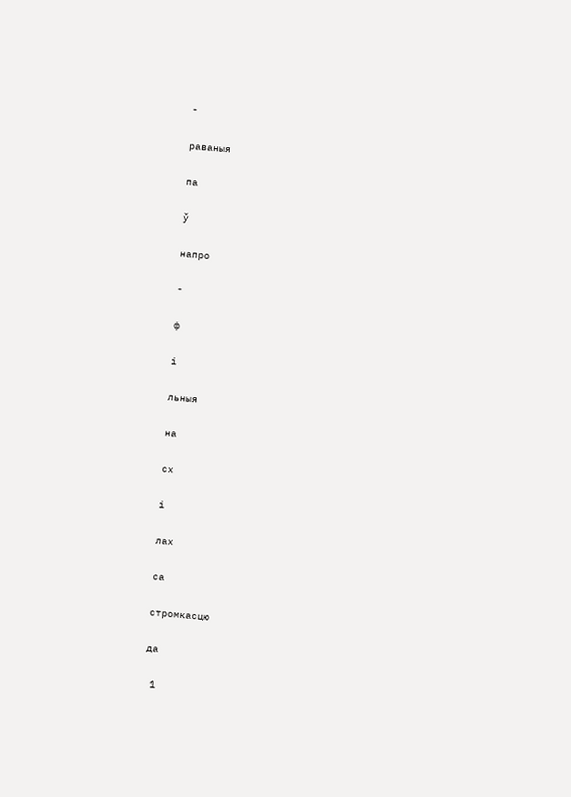-

раваныя

па

ў

напро

-

ф

і

льныя

на

сх

і

лах

са

стромкасцю

да

 1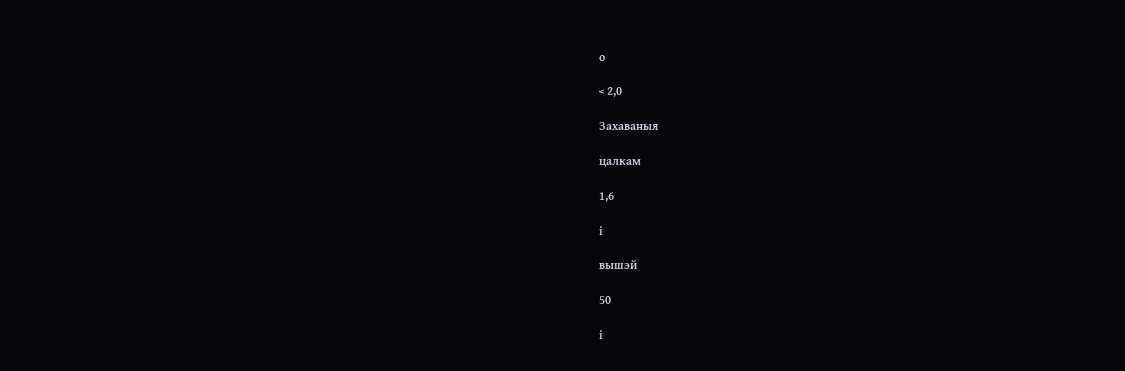о

< 2,0

Захаваныя

цалкам

1,6

і

вышэй

50

і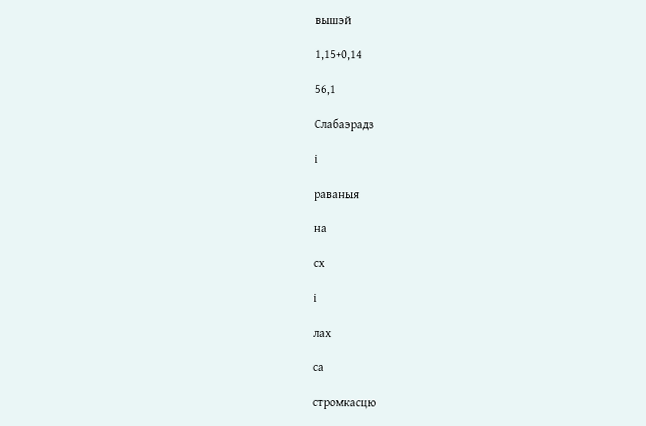вышэй

1,15+0,14

56,1

Слабаэрадз

і

раваныя

на

сх

і

лах

са

стромкасцю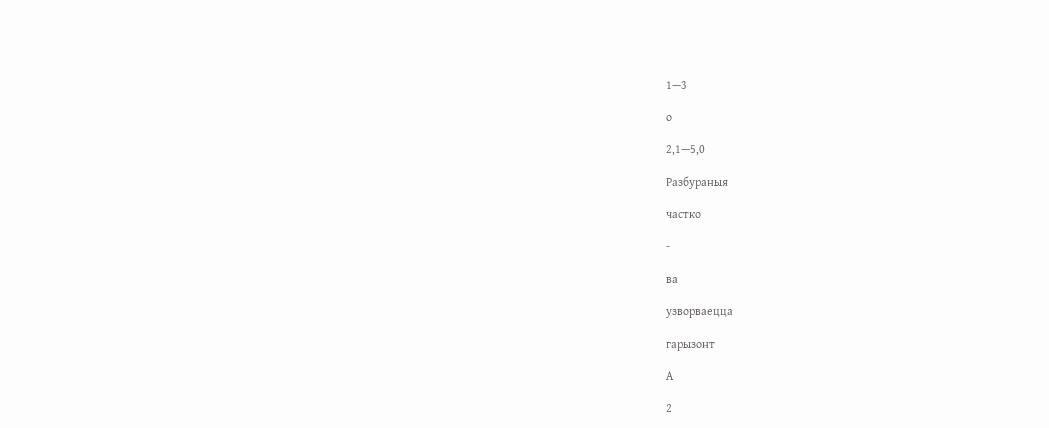1—3

о

2,1—5,0

Разбураныя

частко

-

ва

узворваецца

гарызонт

А

2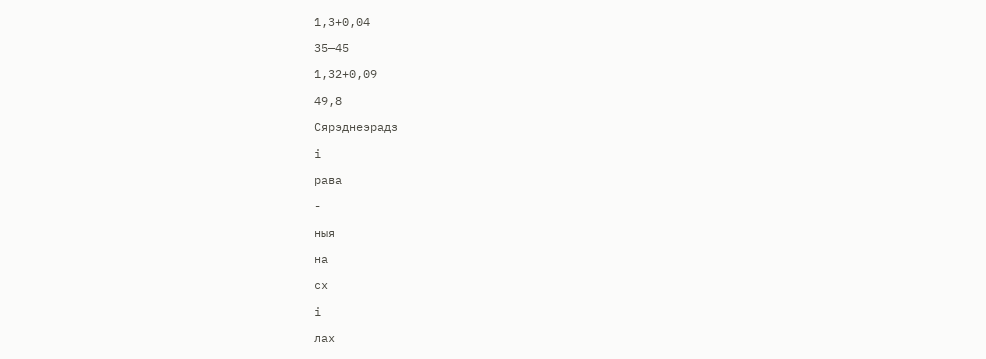1,3+0,04

35—45

1,32+0,09

49,8

Сярэднеэрадз

і

рава

-

ныя

на

сх

і

лах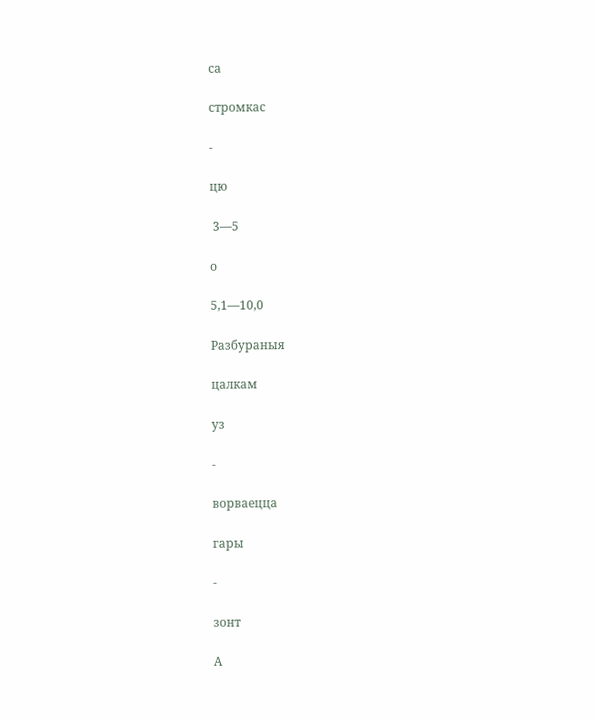са

стромкас

-

цю

 3—5

о

5,1—10,0

Разбураныя

цалкам

уз

-

ворваецца

гары

-

зонт

А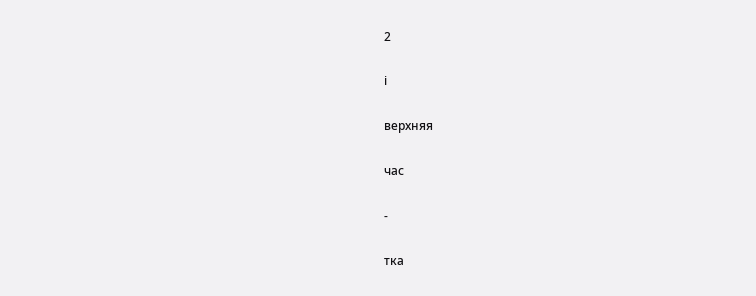2

і

верхняя

час

-

тка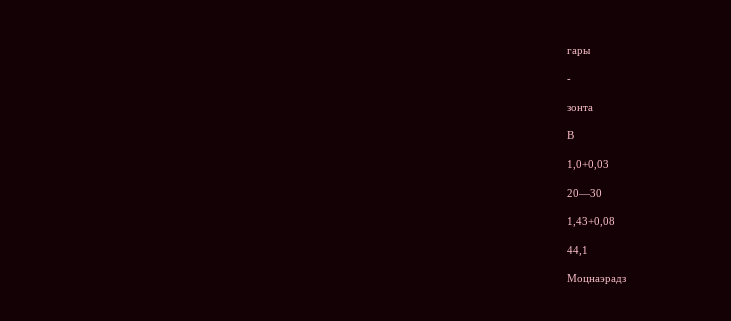гары

-

зонта

В

1,0+0,03

20—30

1,43+0,08

44,1

Моцнаэрадз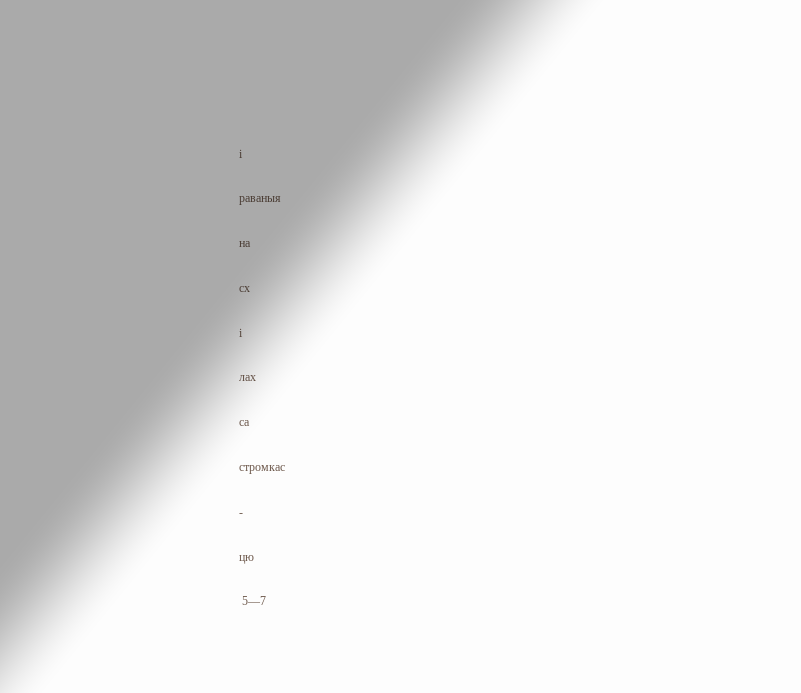і

раваныя

на

сх

і

лах

са

стромкас

-

цю

 5—7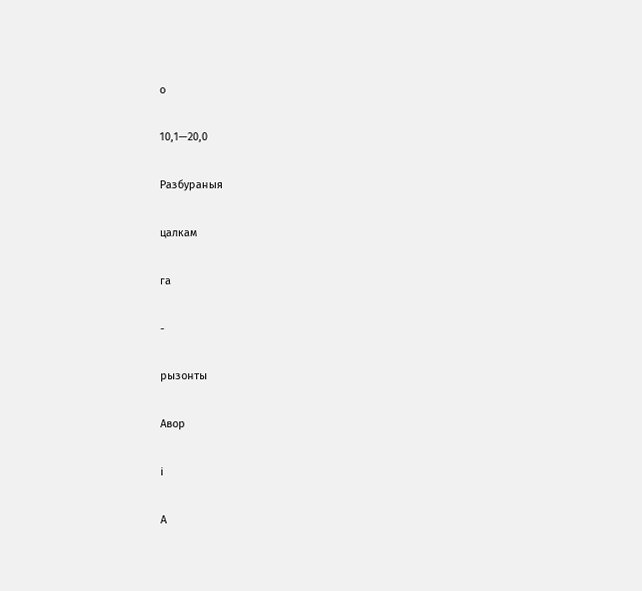о

10,1—20,0

Разбураныя

цалкам

га

-

рызонты

Авор

і

А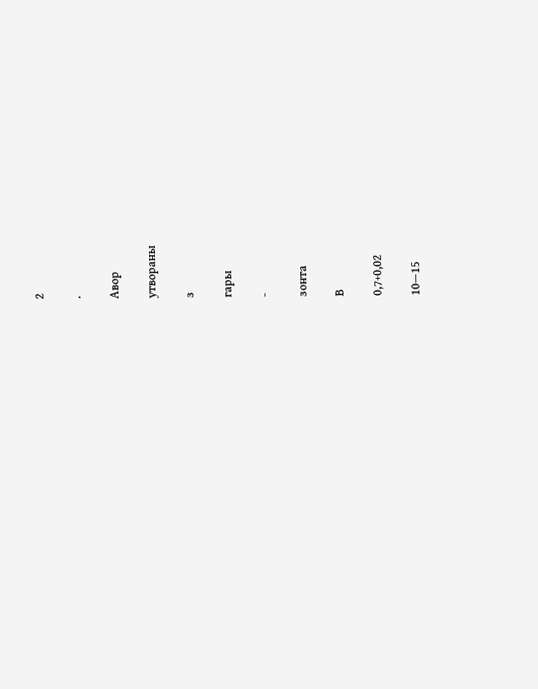2

.

Авор

утвораны

з

гары

-

зонта

В

0,7+0,02

10—15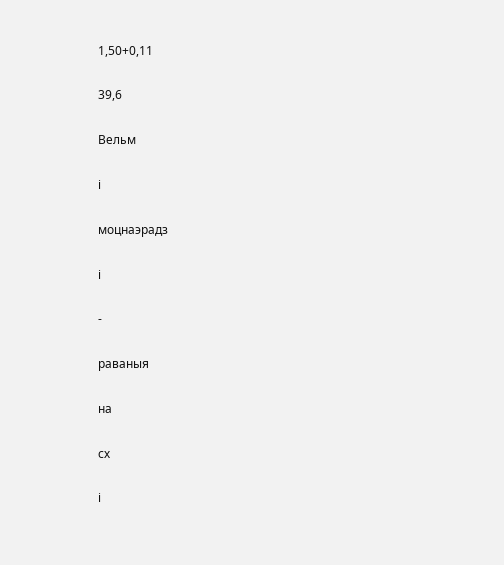1,50+0,11

39,6

Вельм

і

моцнаэрадз

і

-

раваныя

на

сх

і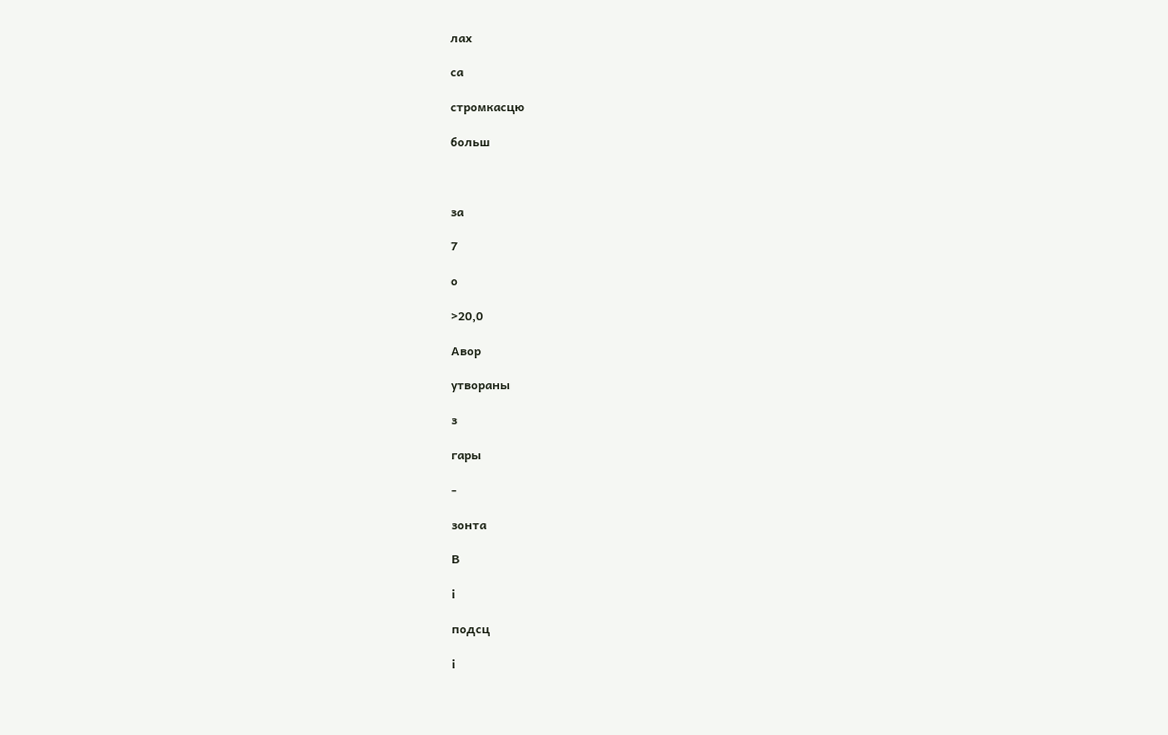лах

са

стромкасцю

больш



за

7

о

>20,0

Авор

утвораны

з

гары

-

зонта

В

і

подсц

і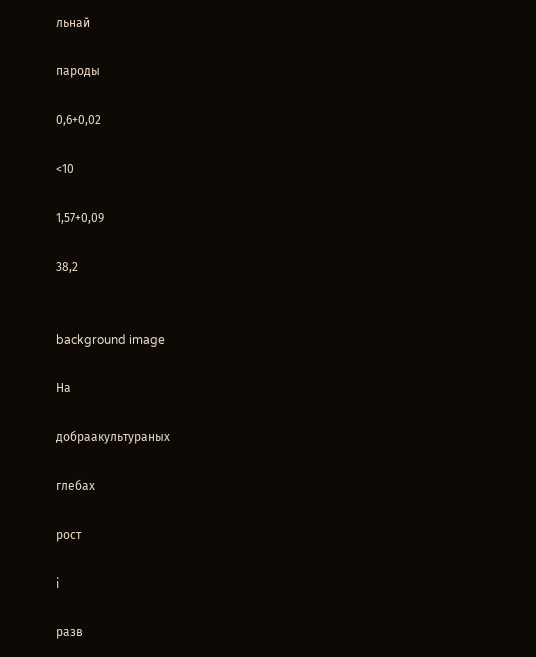льнай

пароды

0,6+0,02

<10

1,57+0,09

38,2


background image

На

добраакультураных

глебах

рост

і

разв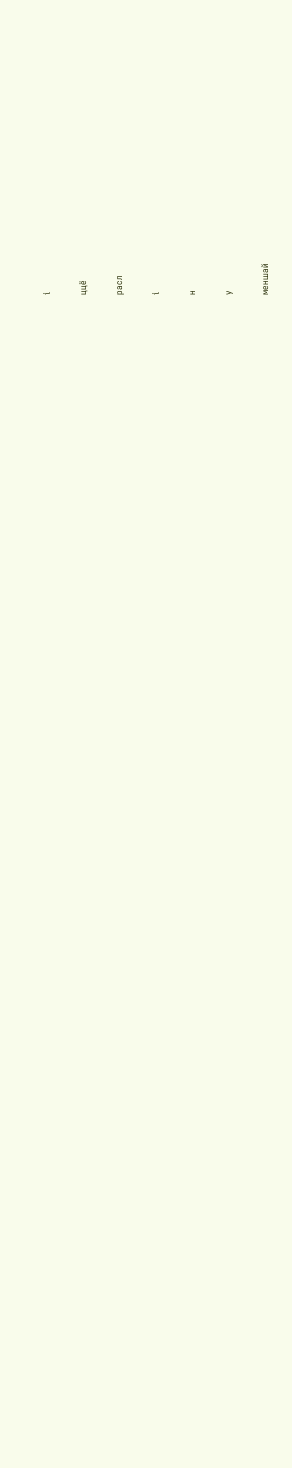і

ццё

расл

і

н

у

меншай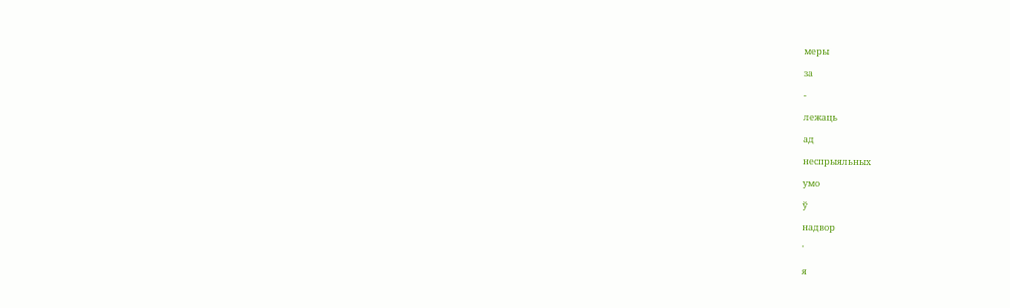меры

за

-

лежаць

ад

неспрыяльных

умо

ў

надвор

'

я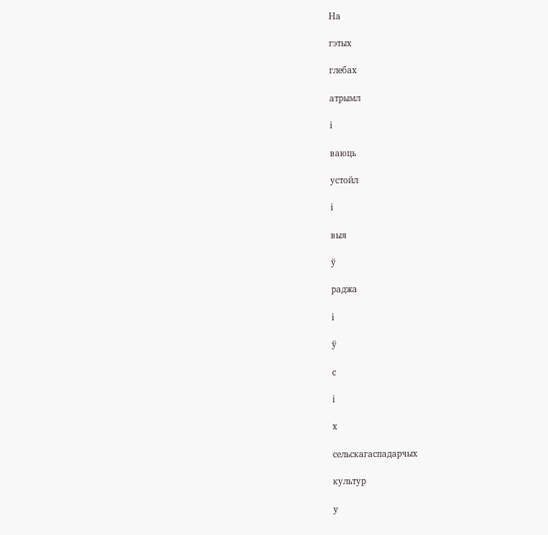На

гэтых

глебах

атрымл

і

ваюць

устойл

і

выя

ў

раджа

і

ў

с

і

х

сельскагаспадарчых

культур

у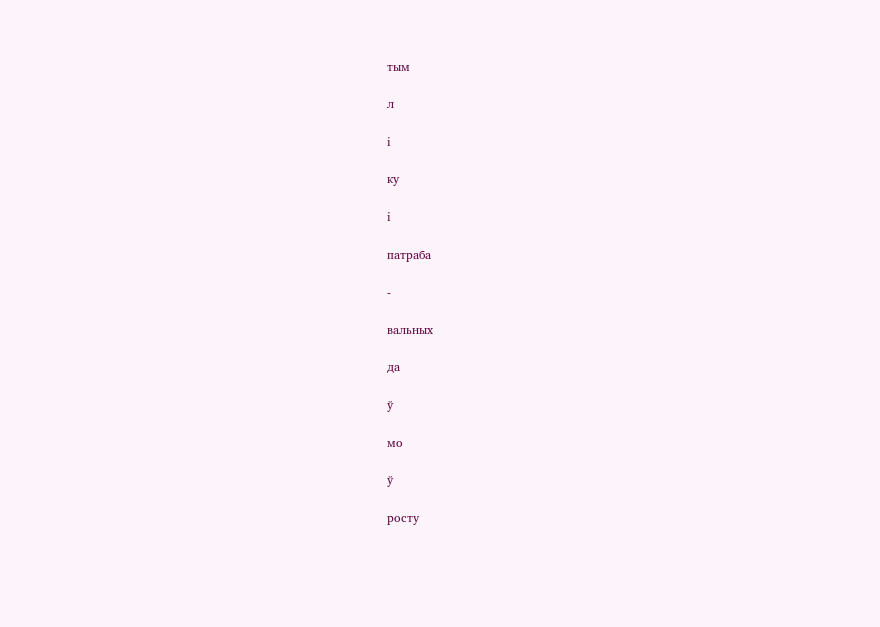тым

л

і

ку

і

патраба

-

вальных

да

ў

мо

ў

росту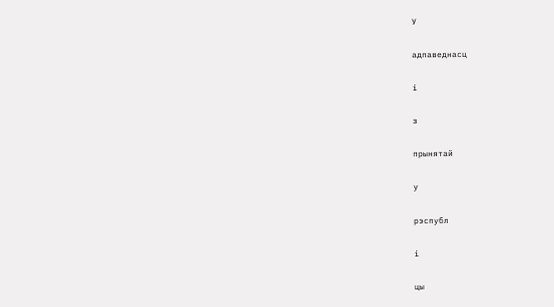У

адпаведнасц

і

з

прынятай

у

рэспубл

і

цы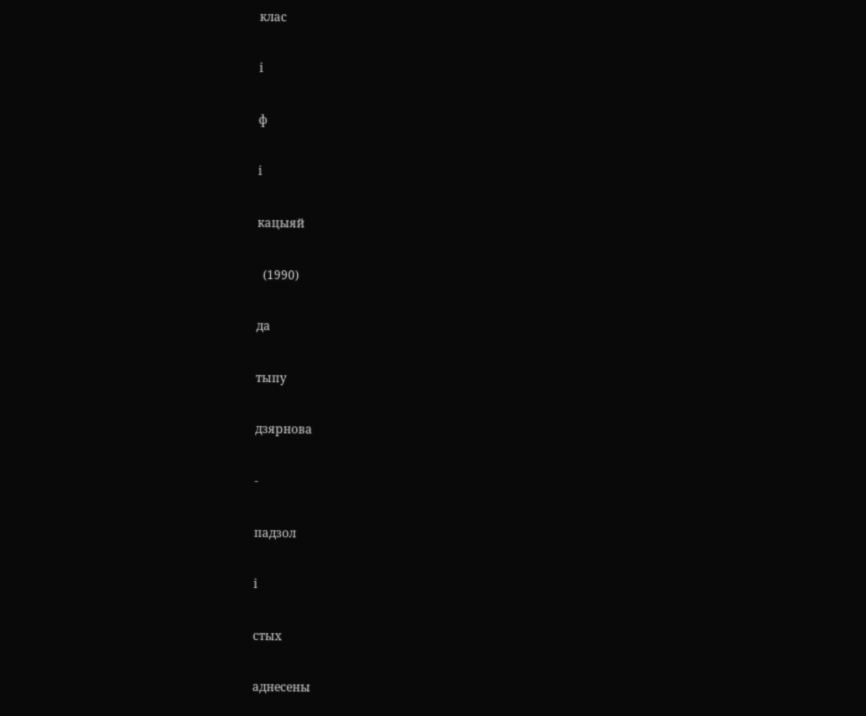клас

і

ф

і

кацыяй

  (1990)

да

тыпу

дзярнова

-

падзол

і

стых

аднесены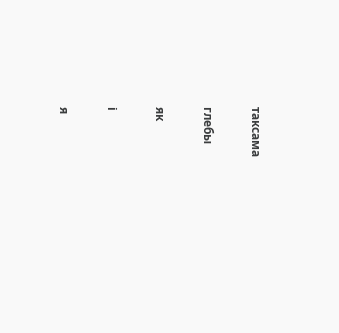таксама

глебы

як

і

я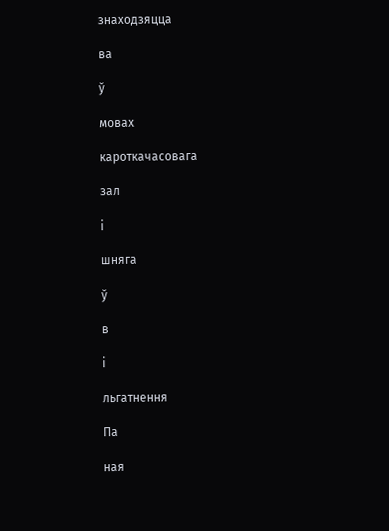знаходзяцца

ва

ў

мовах

кароткачасовага

зал

і

шняга

ў

в

і

льгатнення

Па

ная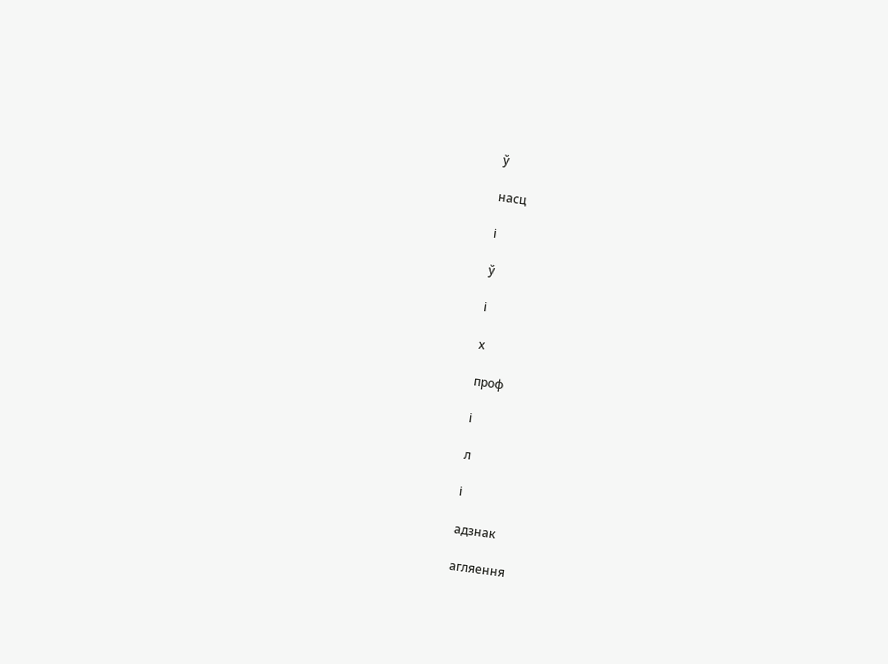ў

насц

і

ў

і

х

проф

і

л

і

адзнак

агляення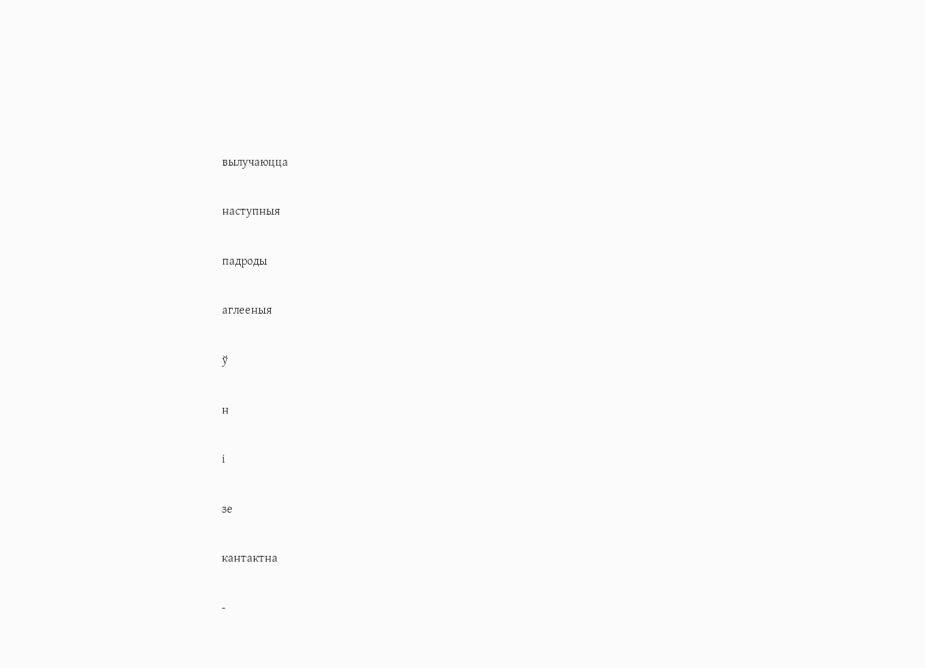вылучаюцца

наступныя

падроды

аглееныя

ў

н

і

зе

кантактна

-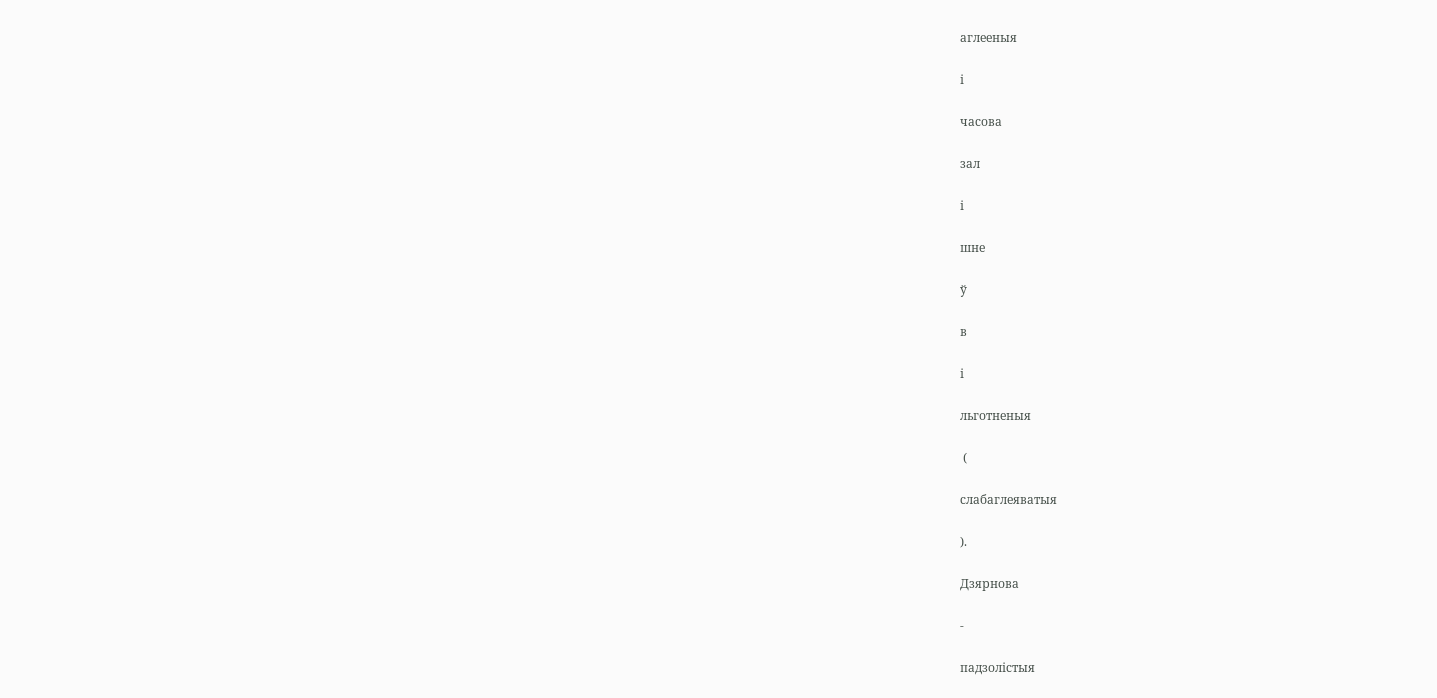аглееныя

і

часова

зал

і

шне

ў

в

і

льготненыя

 (

слабаглеяватыя

).

Дзярнова

-

падзолістыя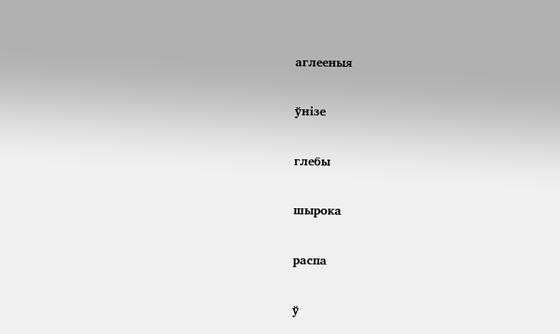аглееныя

ўнізе

глебы

шырока

распа

ў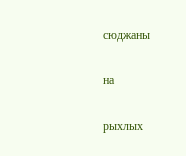сюджаны

на

рыхлых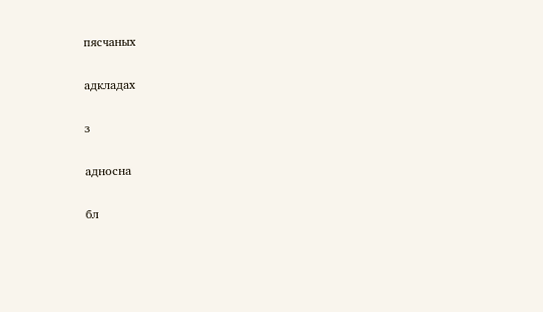пясчаных

адкладах

з

адносна

бл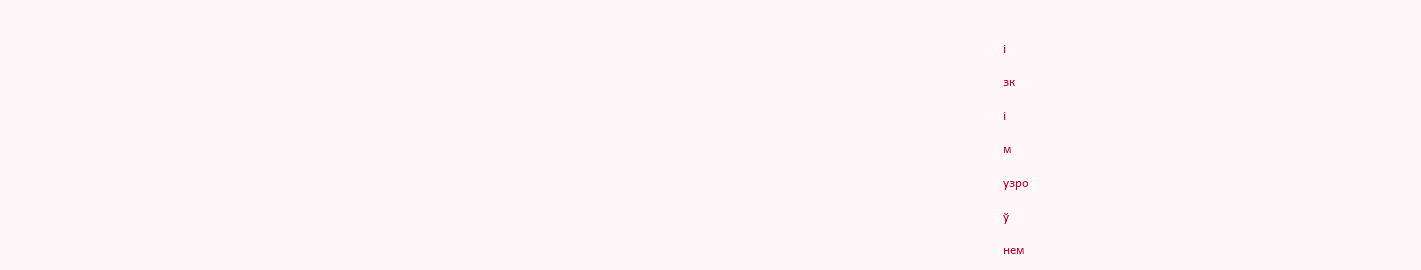і

зк

і

м

узро

ў

нем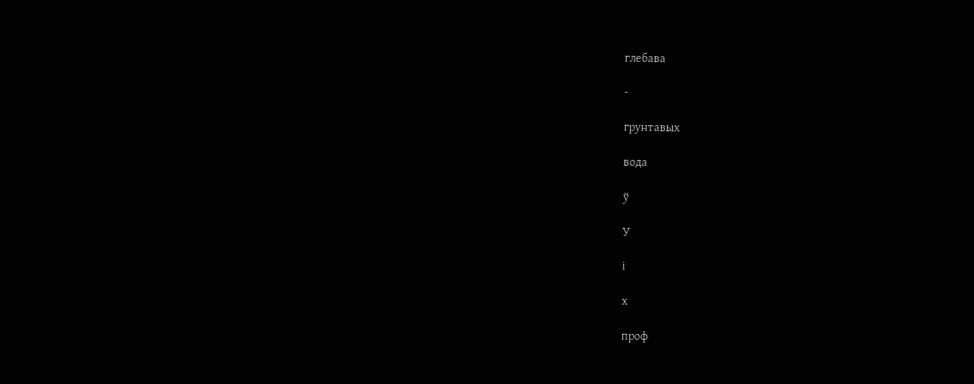глебава

-

грунтавых

вода

ў

У

і

х

проф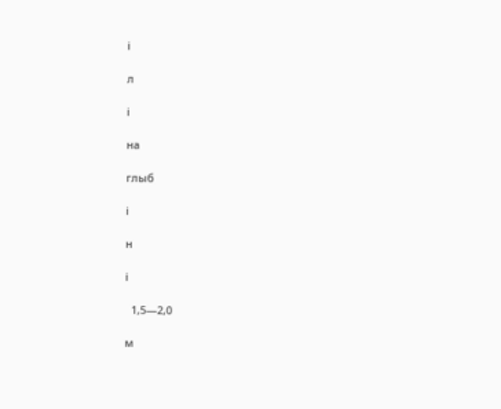і

л

і

на

глыб

і

н

і

  1,5—2,0

м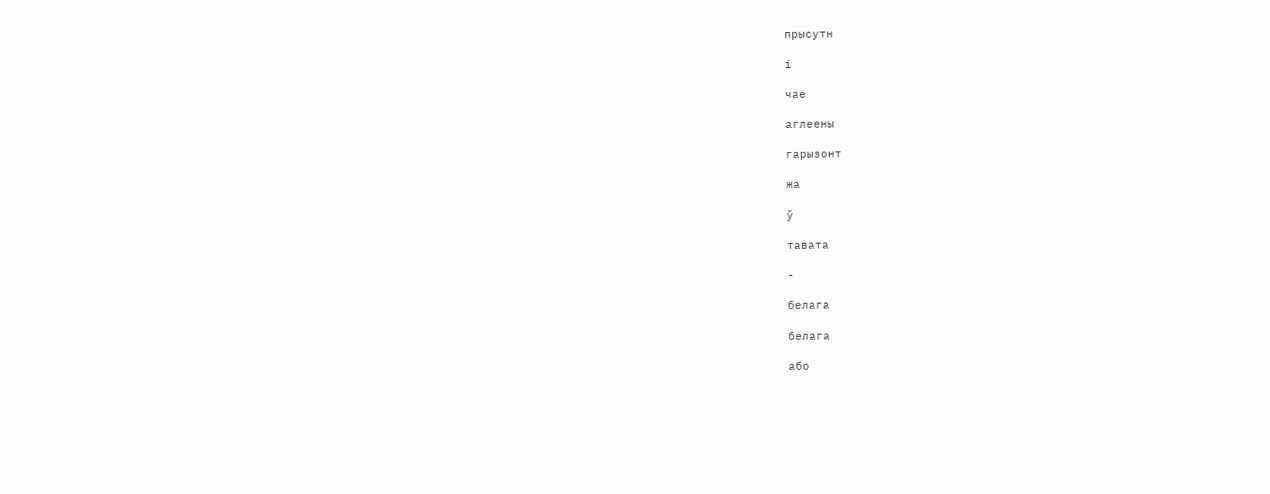прысутн

і

чае

аглеены

гарызонт

жа

ў

тавата

-

белага

белага

або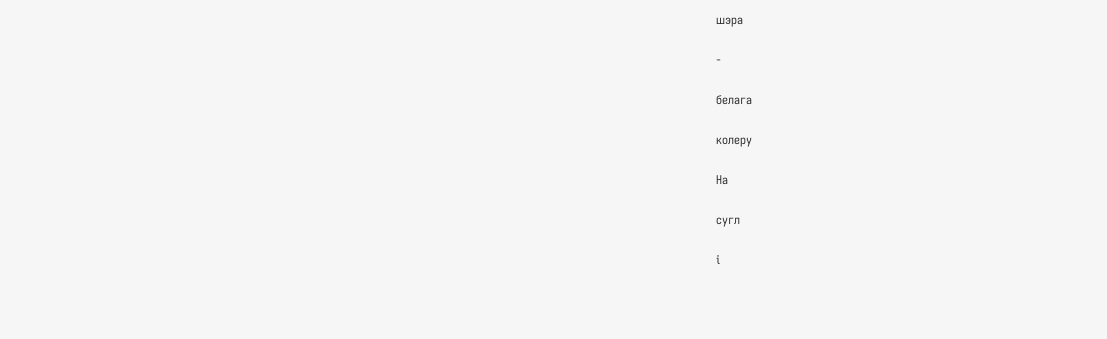шэра

-

белага

колеру

На

сугл

і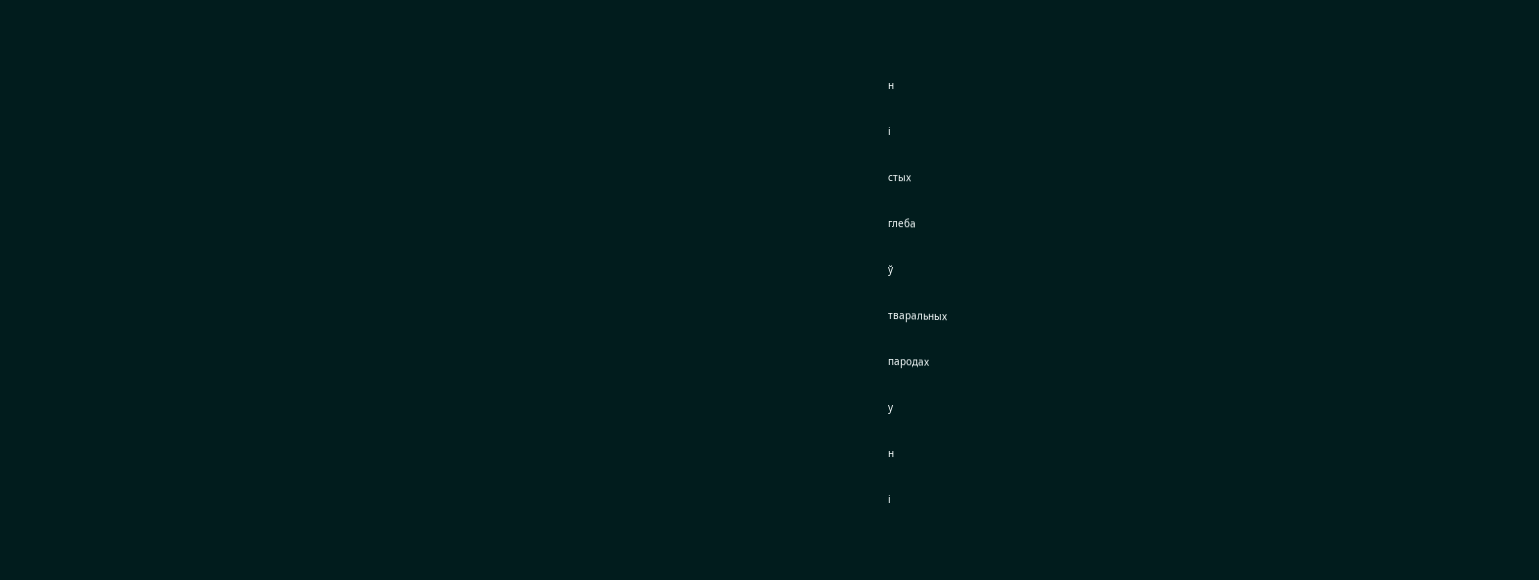н

і

стых

глеба

ў

тваральных

пародах

у

н

і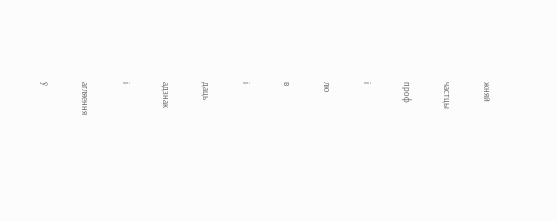жняй

частцы

проф

і

лю

в

і

даць

адзнак

і

агляення

ў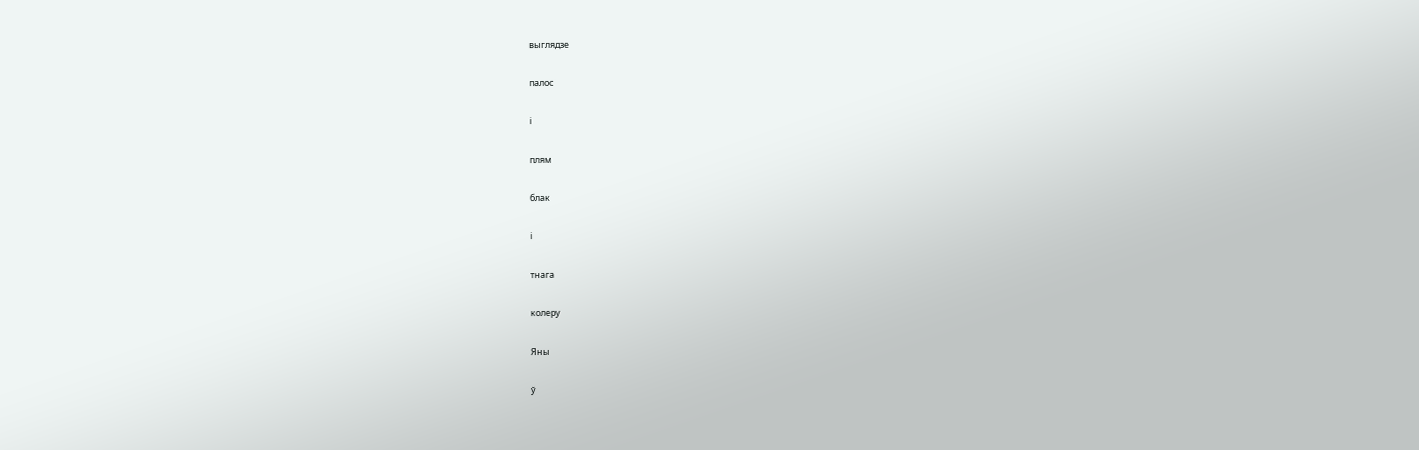выглядзе

палос

і

плям

блак

і

тнага

колеру

Яны

ў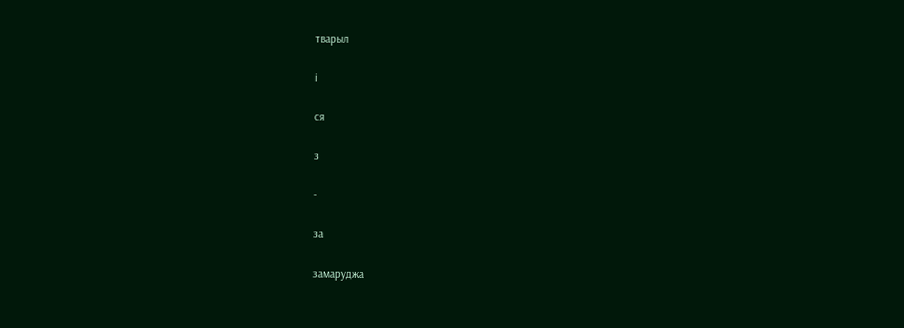тварыл

і

ся

з

-

за

замаруджа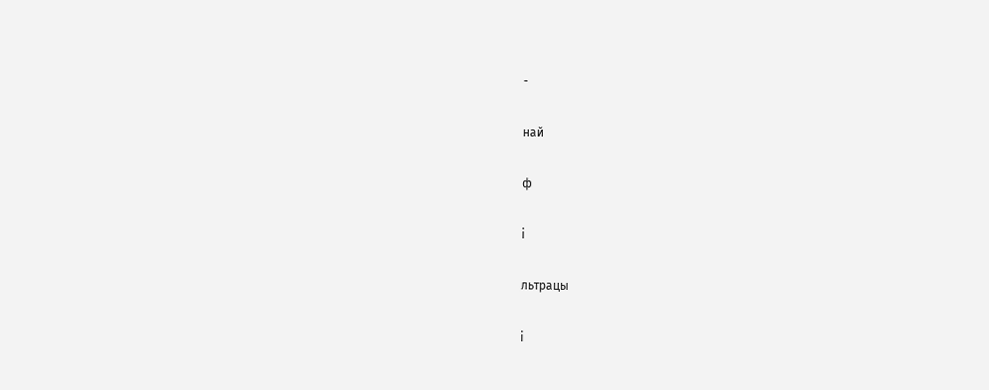-

най

ф

і

льтрацы

і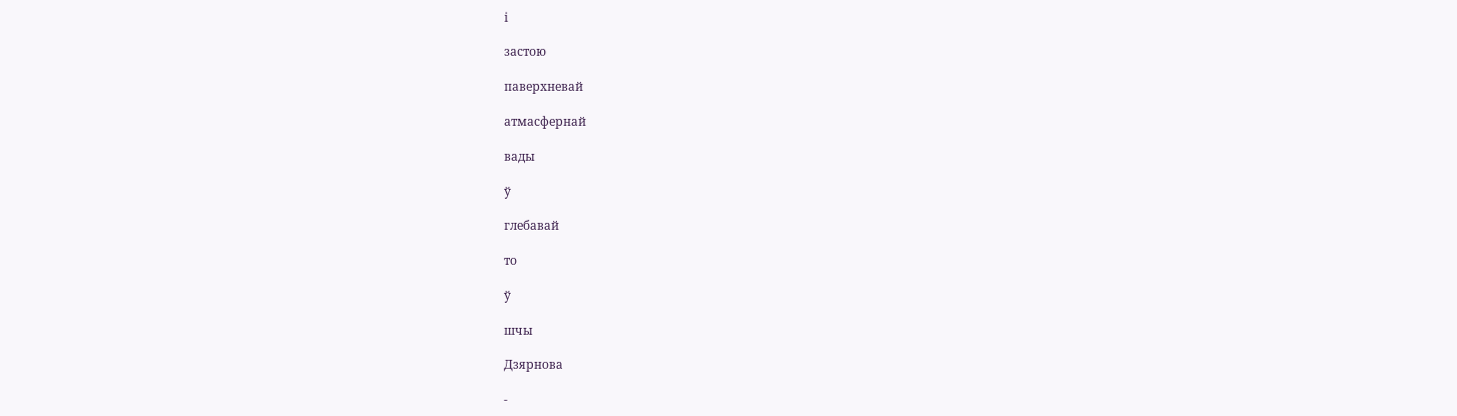і

застою

паверхневай

атмасфернай

вады

ў

глебавай

то

ў

шчы

Дзярнова

-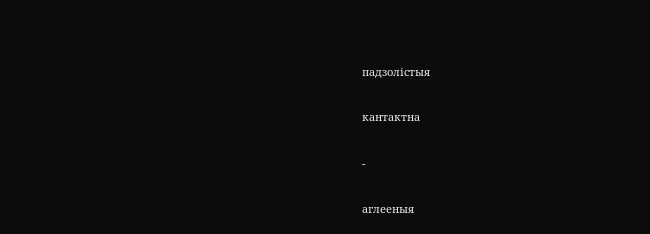падзолістыя

кантактна

-

аглееныя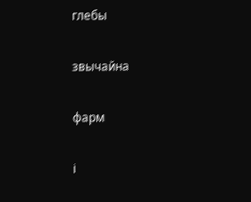глебы

звычайна

фарм

і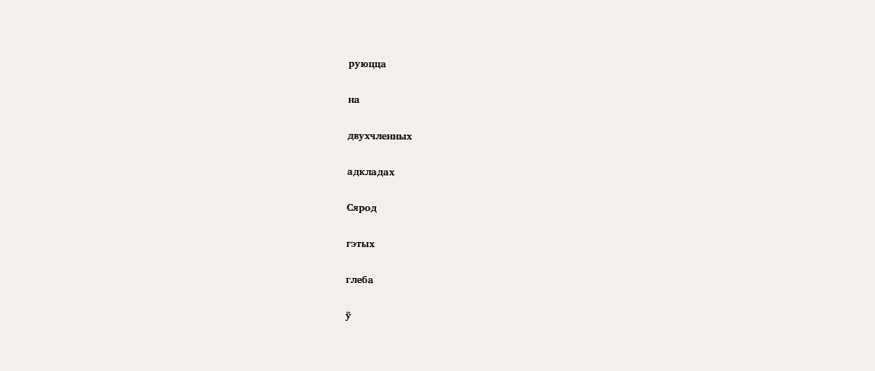руюцца

на

двухчленных

адкладах

Сярод

гэтых

глеба

ў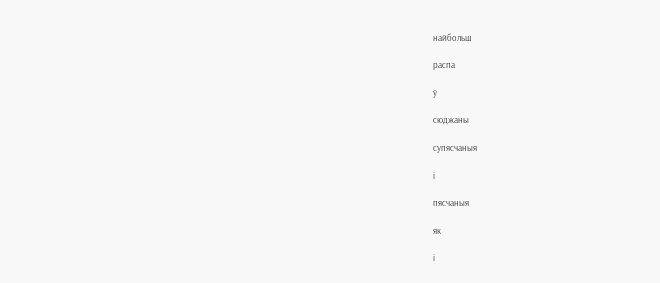найбольш

распа

ў

сюджаны

супясчаныя

і

пясчаныя

як

і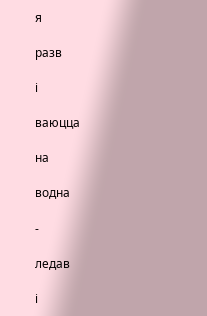я

разв

і

ваюцца

на

водна

-

ледав

і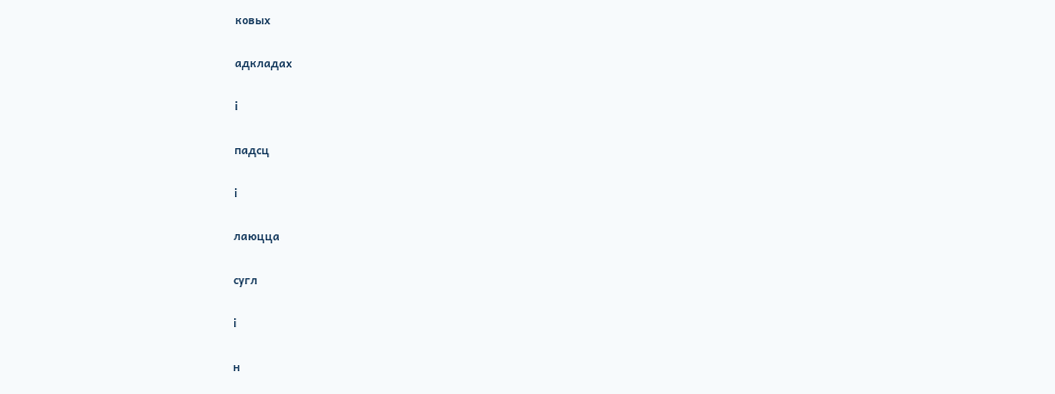ковых

адкладах

і

падсц

і

лаюцца

сугл

і

н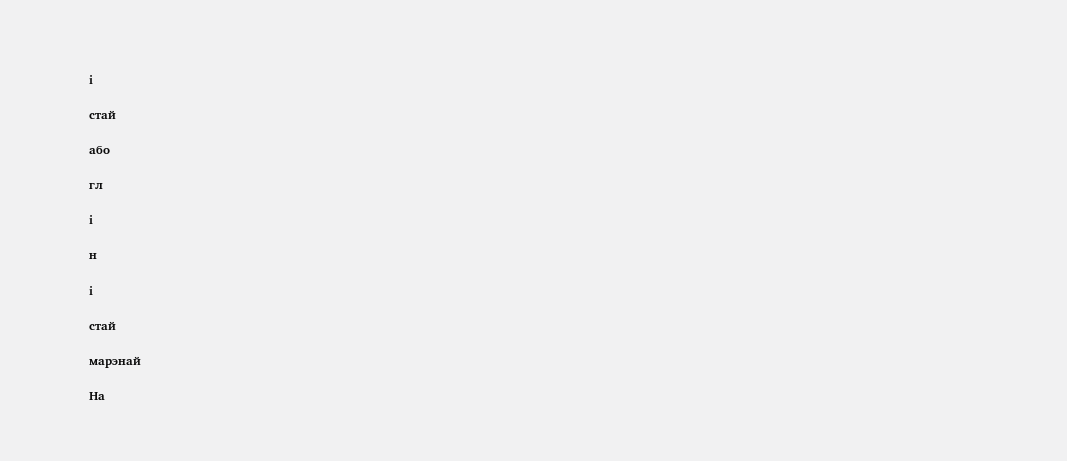і

стай

або

гл

і

н

і

стай

марэнай

На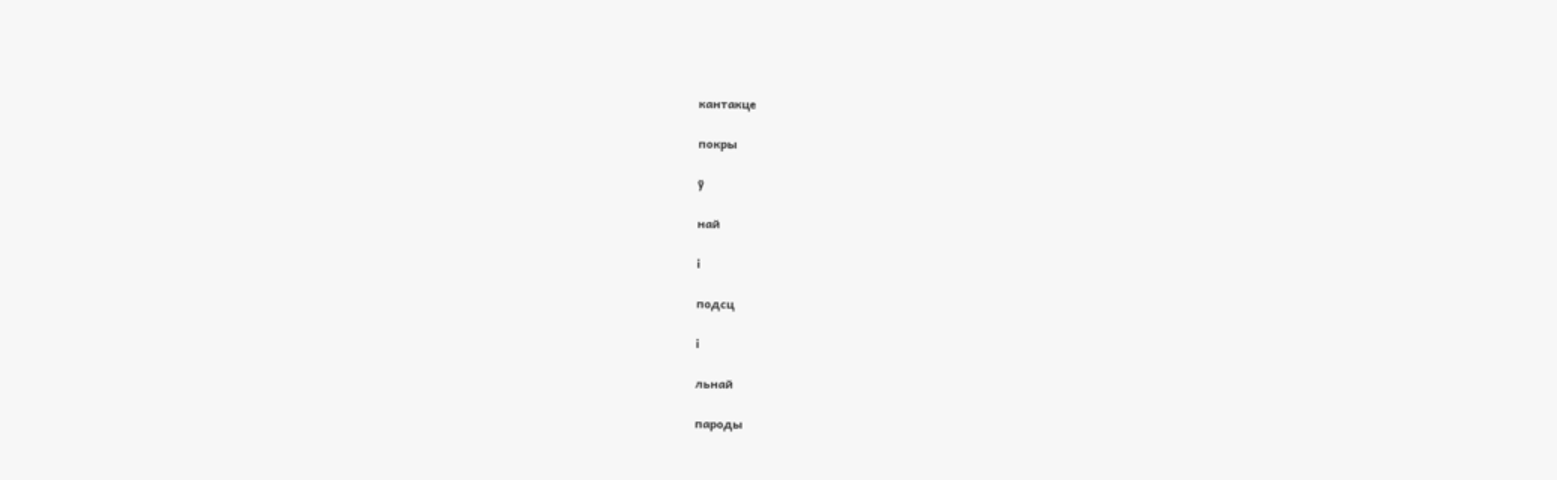кантакце

покры

ў

най

і

подсц

і

льнай

пароды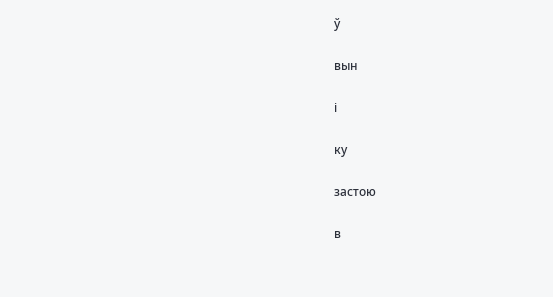ў

вын

і

ку

застою

в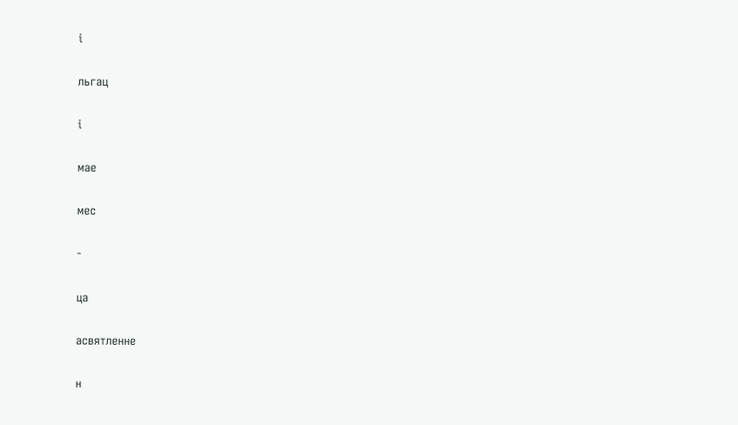і

льгац

і

мае

мес

-

ца

асвятленне

н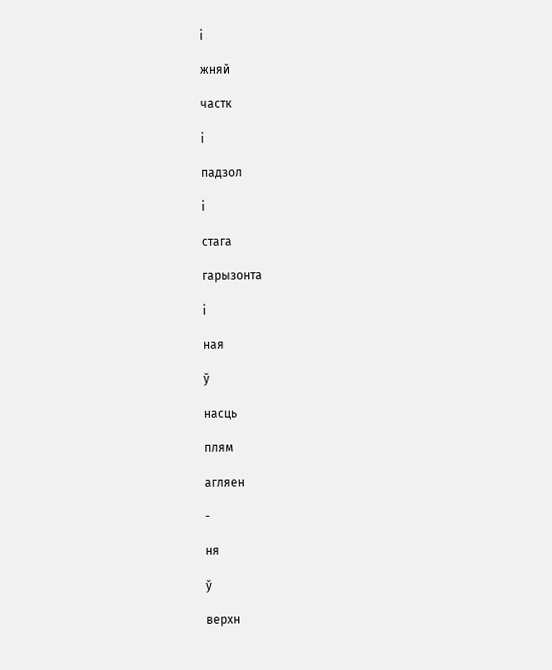і

жняй

частк

і

падзол

і

стага

гарызонта

і

ная

ў

насць

плям

агляен

-

ня

ў

верхн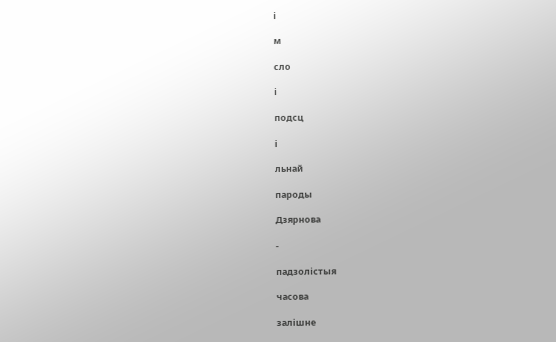і

м

сло

і

подсц

і

льнай

пароды

Дзярнова

-

падзолістыя

часова

залішне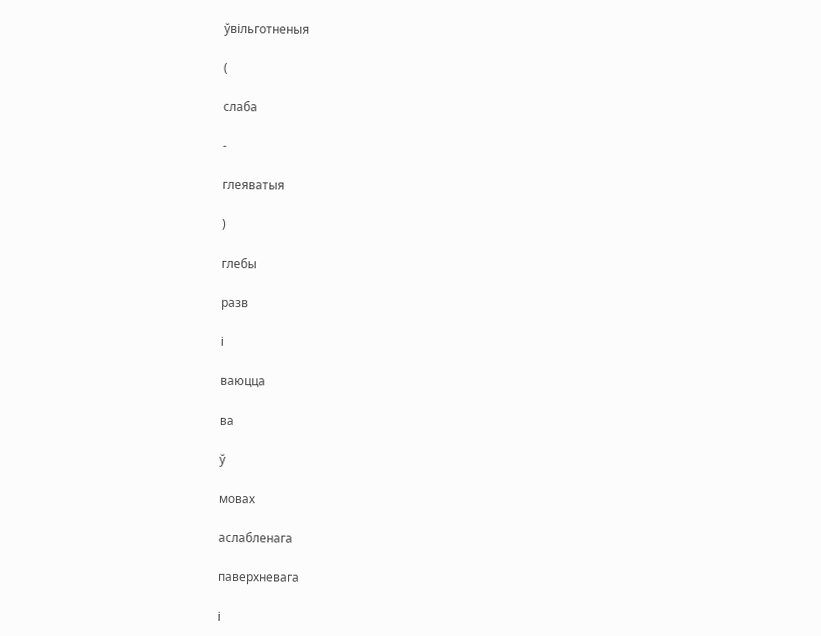ўвільготненыя

(

слаба

-

глеяватыя

)

глебы

разв

і

ваюцца

ва

ў

мовах

аслабленага

паверхневага

і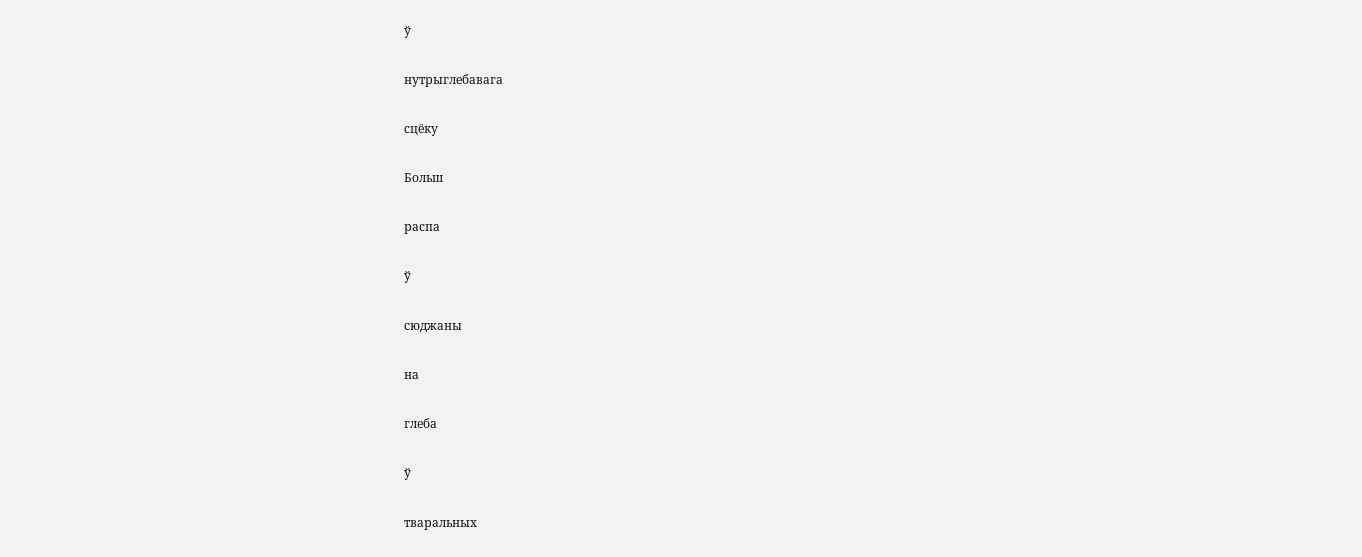ў

нутрыглебавага

сцёку

Больш

распа

ў

сюджаны

на

глеба

ў

тваральных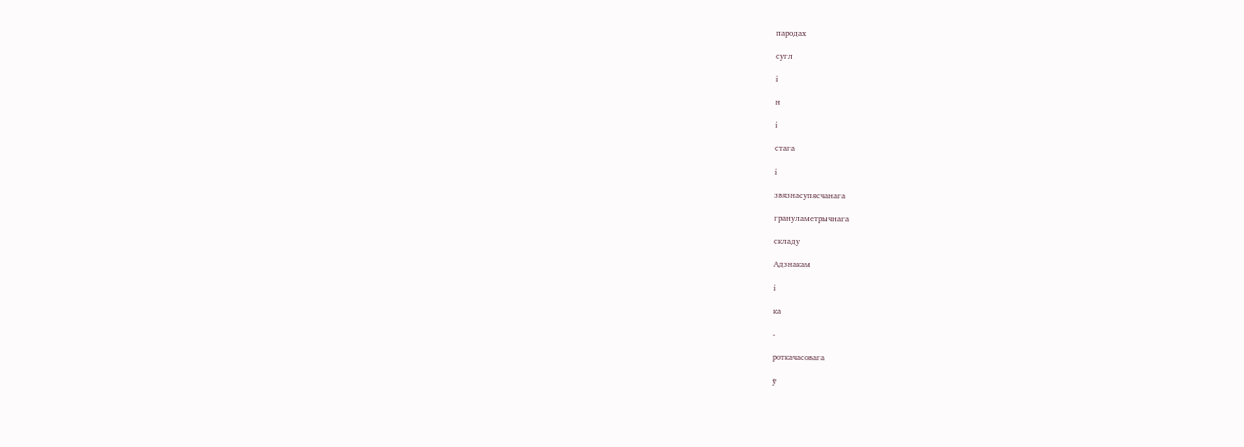пародах

сугл

і

н

і

стага

і

звязнасупясчанага

грануламетрычнага

складу

Адзнакам

і

ка

-

роткачасовага

ў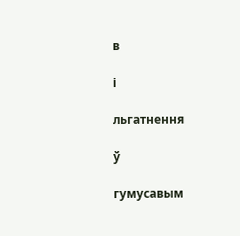в

і

льгатнення

ў

гумусавым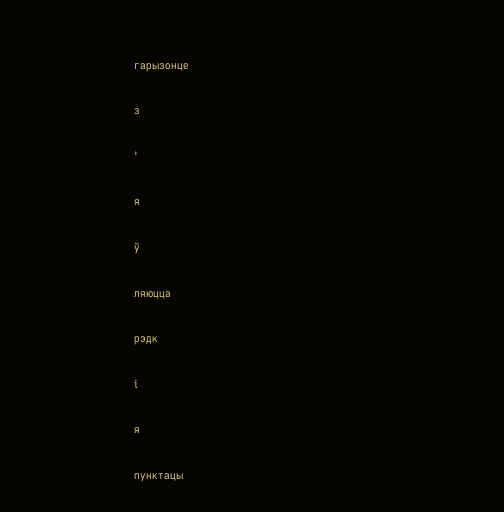гарызонце

з

'

я

ў

ляюцца

рэдк

і

я

пунктацы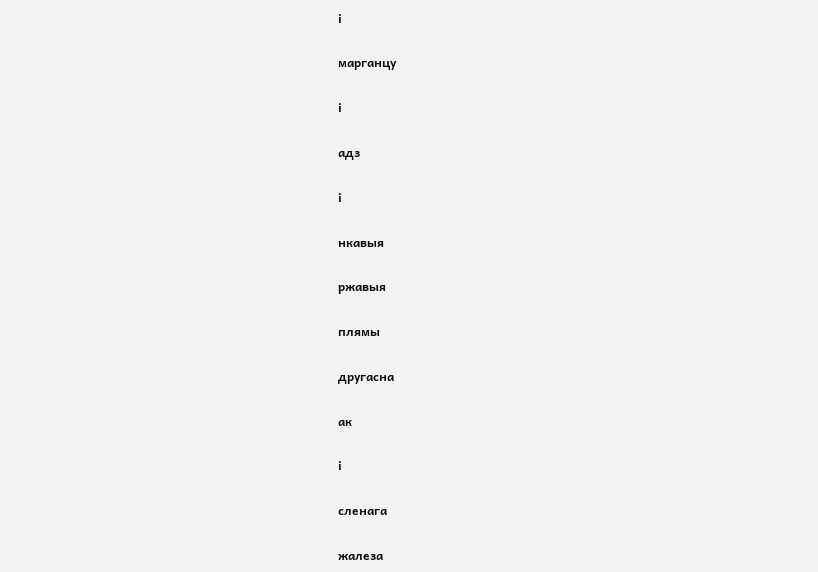і

марганцу

і

адз

і

нкавыя

ржавыя

плямы

другасна

ак

і

сленага

жалеза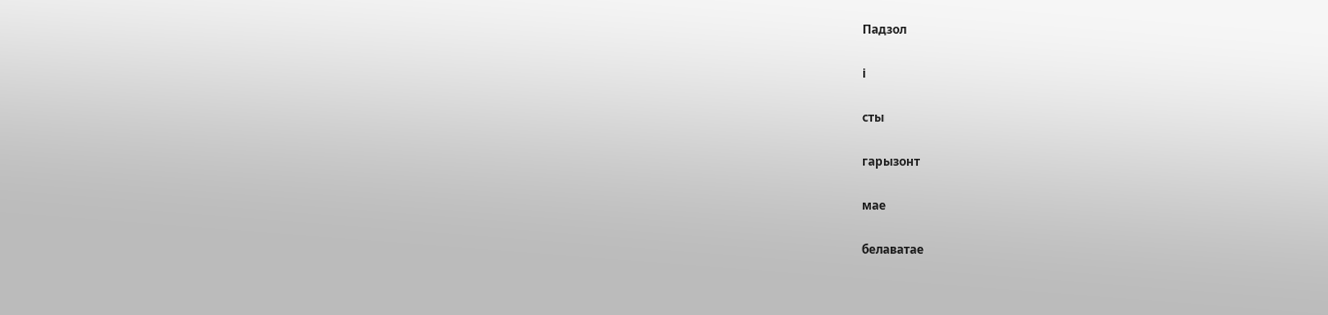Падзол

і

сты

гарызонт

мае

белаватае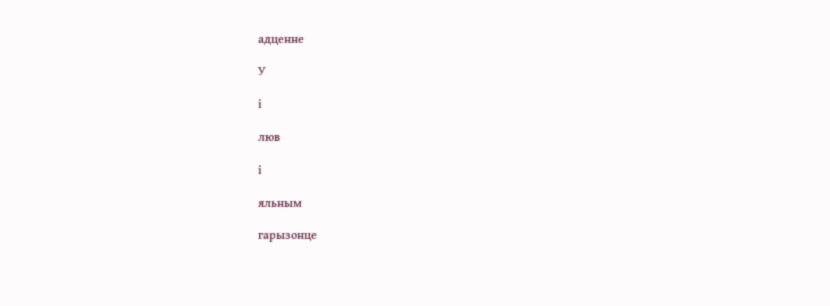адценне

У

і

люв

і

яльным

гарызонце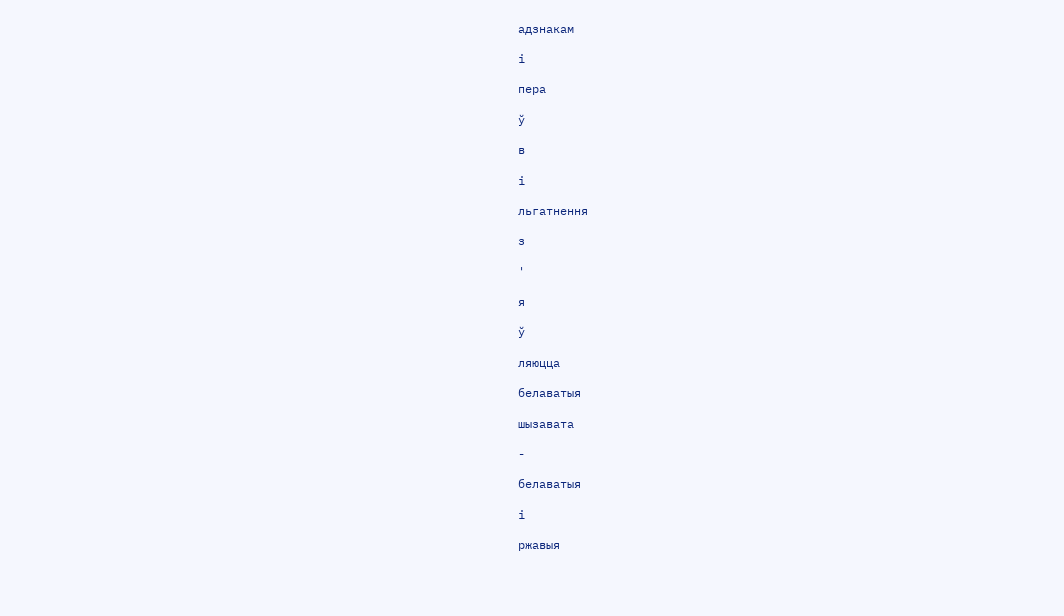адзнакам

і

пера

ў

в

і

льгатнення

з

'

я

ў

ляюцца

белаватыя

шызавата

-

белаватыя

і

ржавыя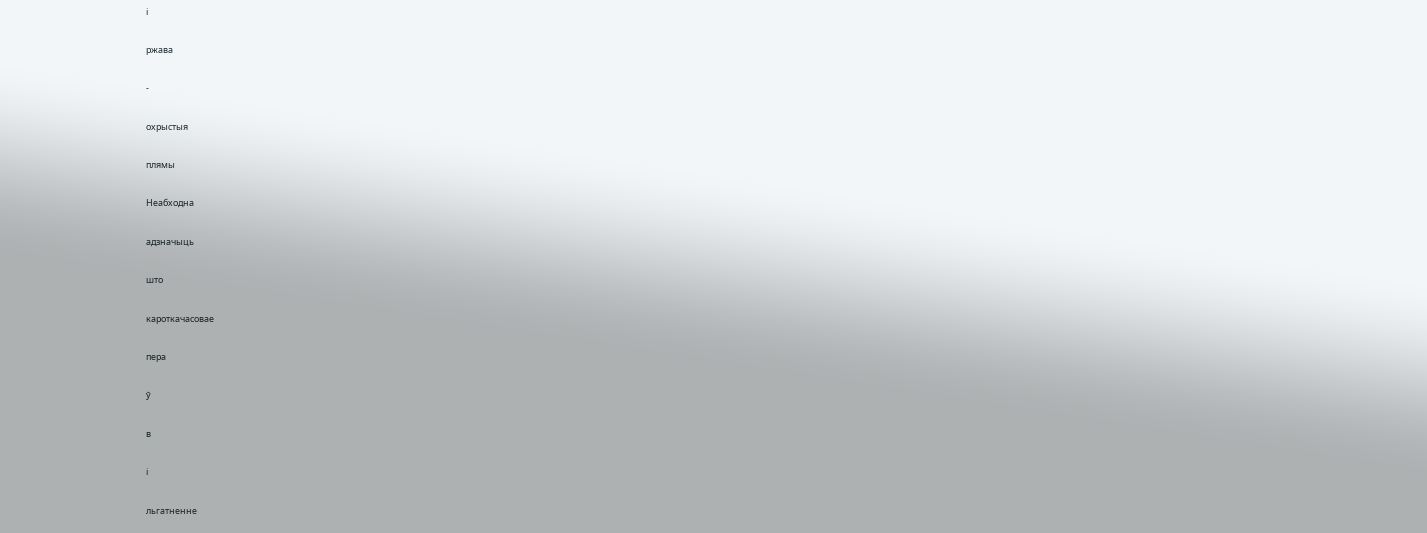і

ржава

-

охрыстыя

плямы

Неабходна

адзначыць

што

кароткачасовае

пера

ў

в

і

льгатненне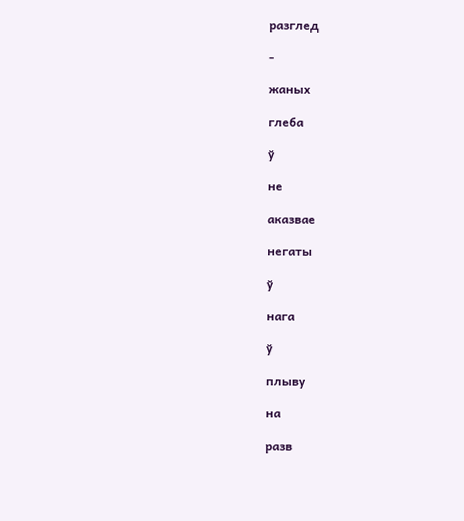разглед

-

жаных

глеба

ў

не

аказвае

негаты

ў

нага

ў

плыву

на

разв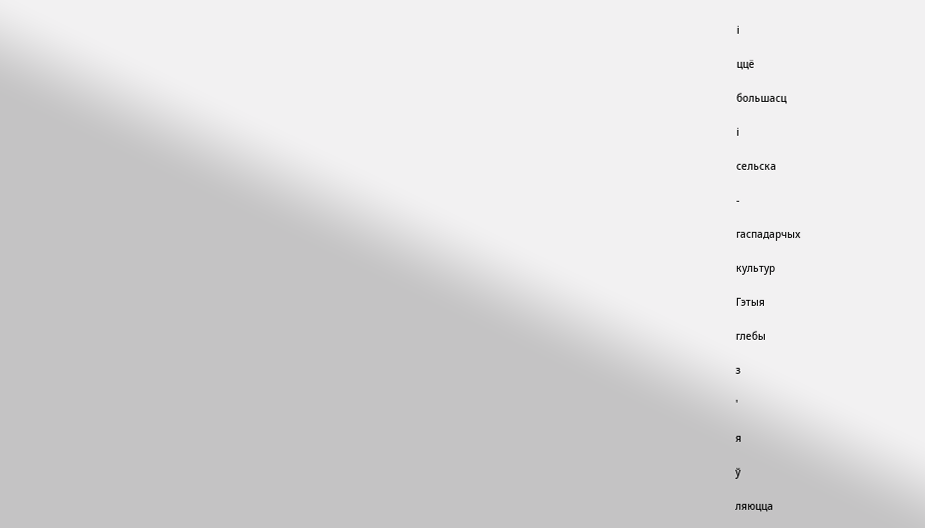і

ццё

большасц

і

сельска

-

гаспадарчых

культур

Гэтыя

глебы

з

'

я

ў

ляюцца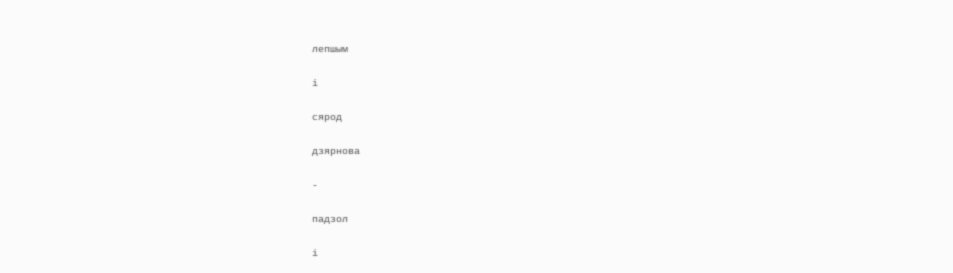лепшым

і

сярод

дзярнова

-

падзол

і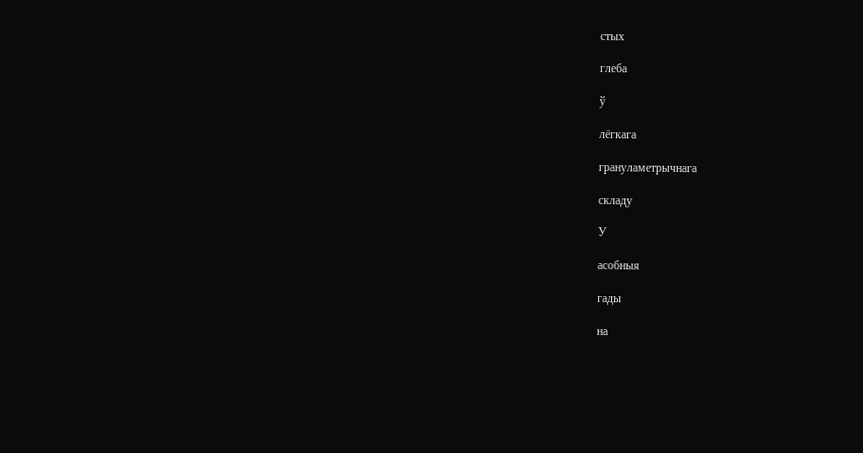стых

глеба

ў

лёгкага

грануламетрычнага

складу

У

асобныя

гады

на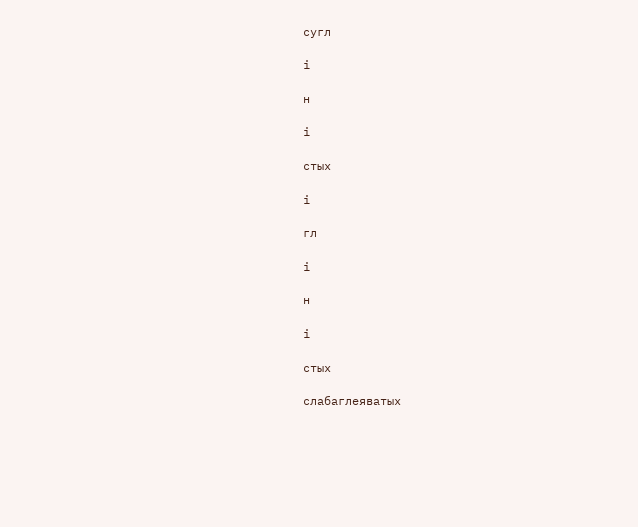сугл

і

н

і

стых

і

гл

і

н

і

стых

слабаглеяватых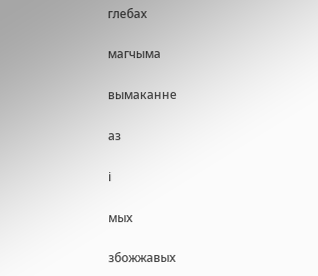глебах

магчыма

вымаканне

аз

і

мых

збожжавых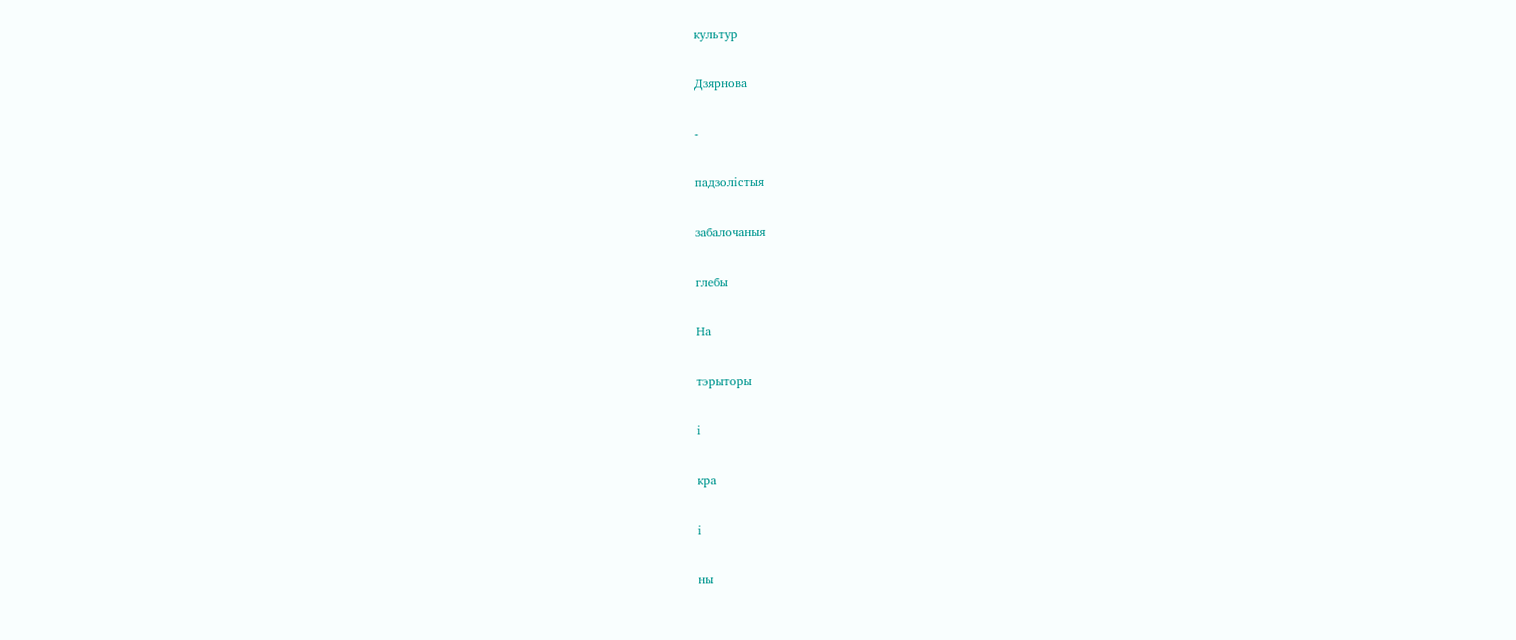культур

Дзярнова

-

падзолістыя

забалочаныя

глебы

На

тэрыторы

і

кра

і

ны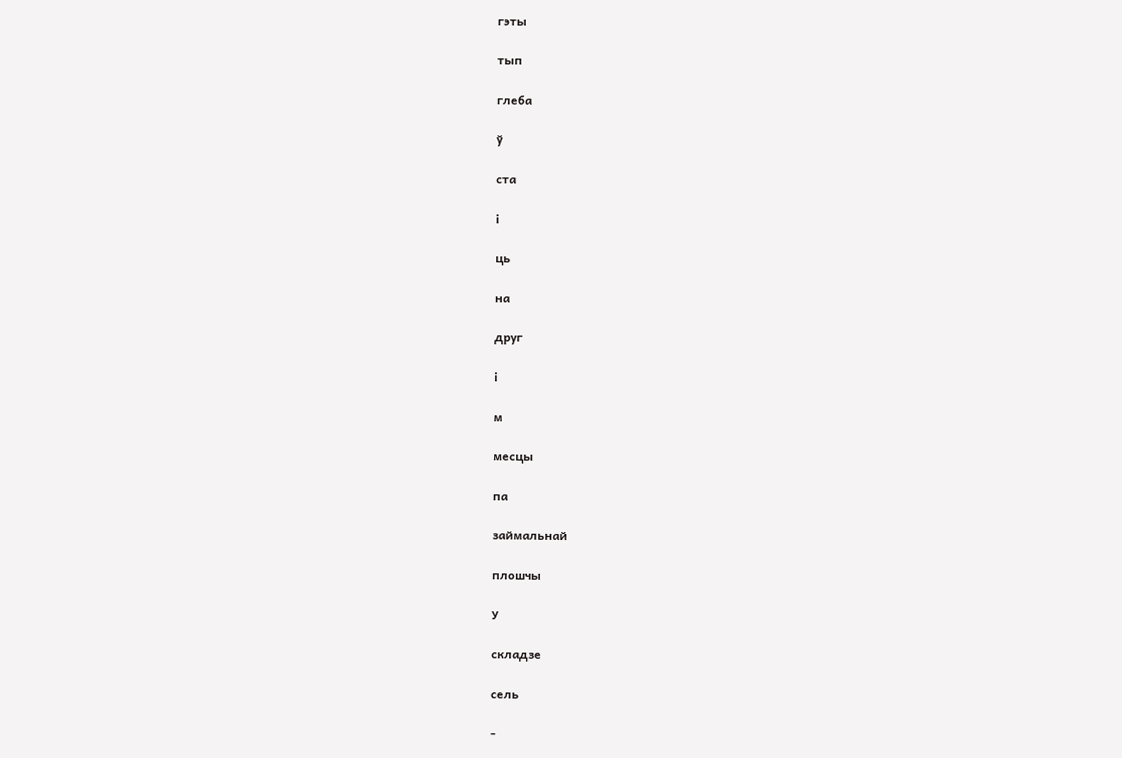гэты

тып

глеба

ў

ста

і

ць

на

друг

і

м

месцы

па

займальнай

плошчы

У

складзе

сель

-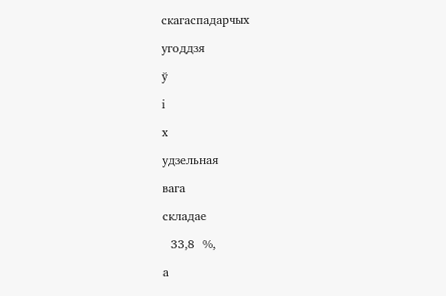скагаспадарчых

угоддзя

ў

і

х

удзельная

вага

складае

  33,8  %,

а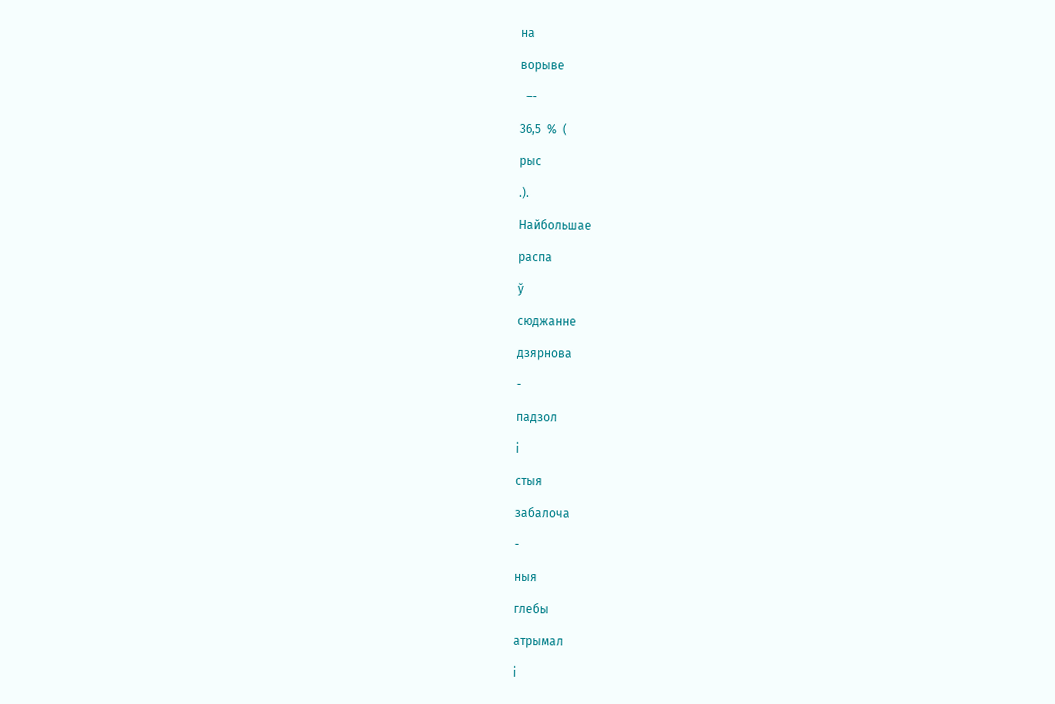на

ворыве

  –-

36,5  %  (

рыс

.).

Найбольшае

распа

ў

сюджанне

дзярнова

-

падзол

і

стыя

забалоча

-

ныя

глебы

атрымал

і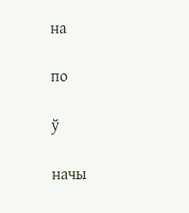на

по

ў

начы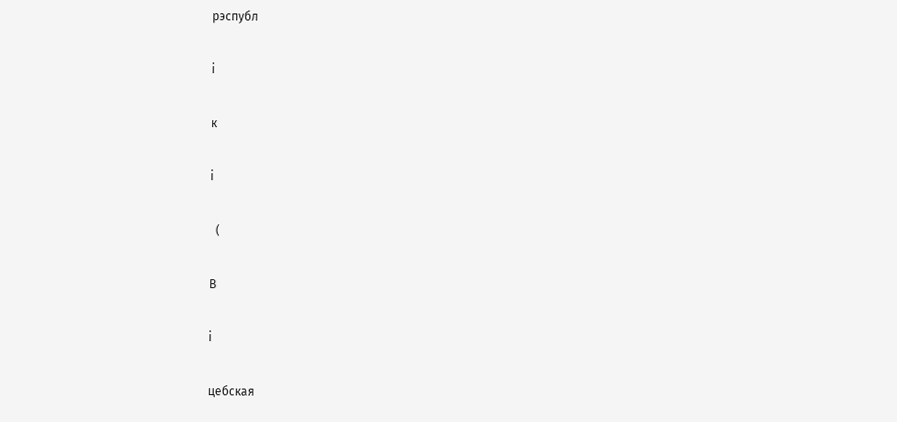рэспубл

і

к

і

  (

В

і

цебская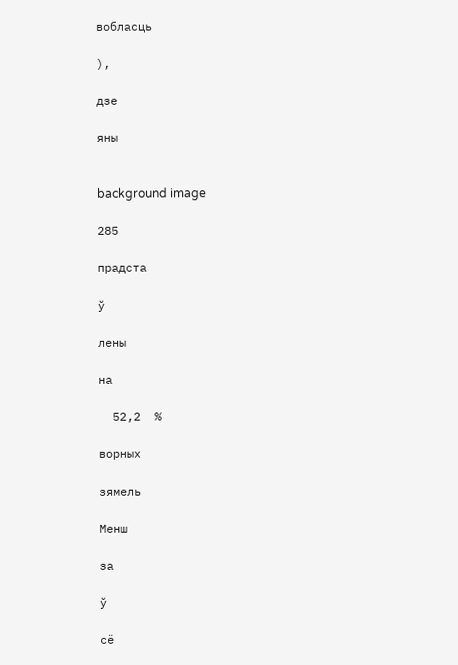вобласць

),

дзе

яны


background image

285

прадста

ў

лены

на

  52,2  %

ворных

зямель

Менш

за

ў

сё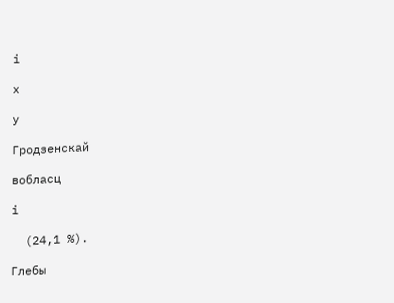і

х

у

Гродзенскай

вобласц

і

  (24,1 %).

Глебы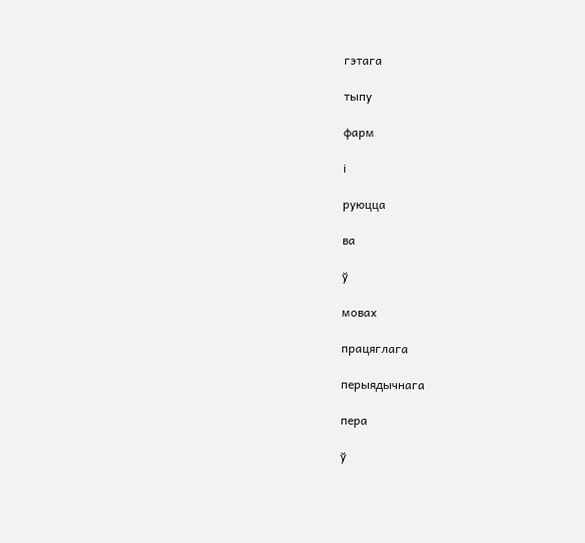гэтага

тыпу

фарм

і

руюцца

ва

ў

мовах

працяглага

перыядычнага

пера

ў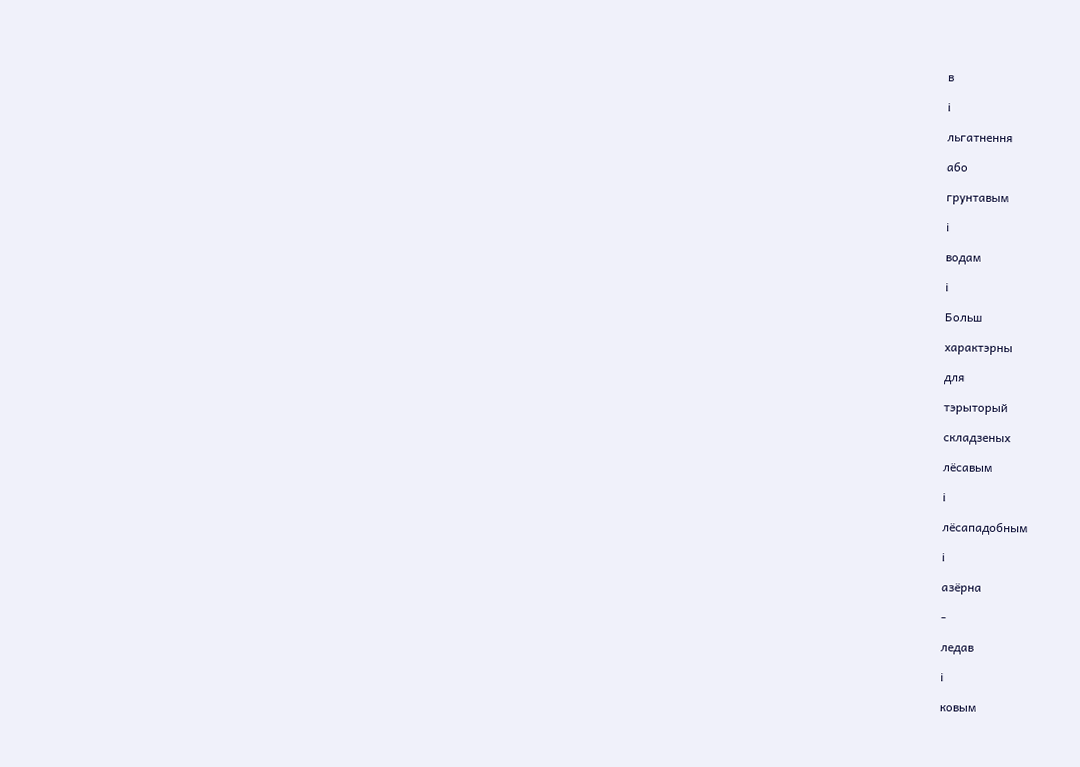в

і

льгатнення

або

грунтавым

і

водам

і

Больш

характэрны

для

тэрыторый

складзеных

лёсавым

і

лёсападобным

і

азёрна

-

ледав

і

ковым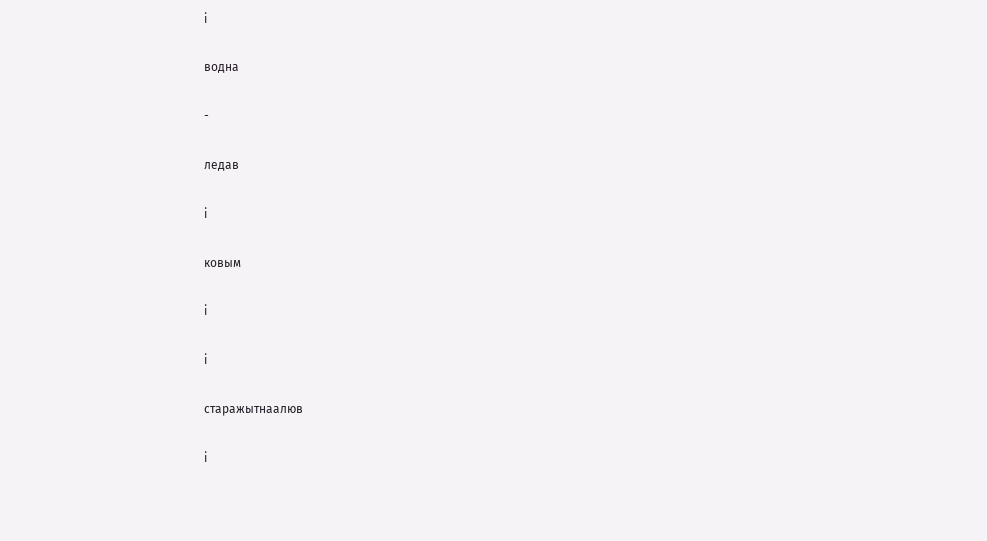і

водна

-

ледав

і

ковым

і

і

старажытнаалюв

і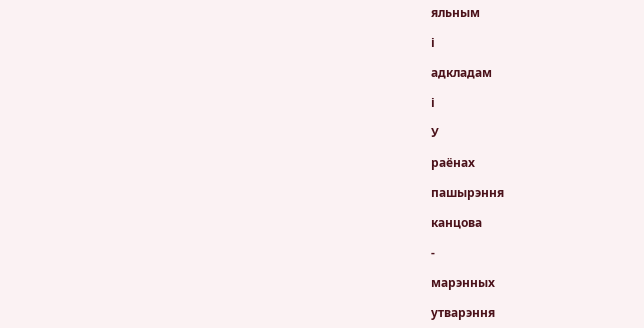яльным

і

адкладам

і

У

раёнах

пашырэння

канцова

-

марэнных

утварэння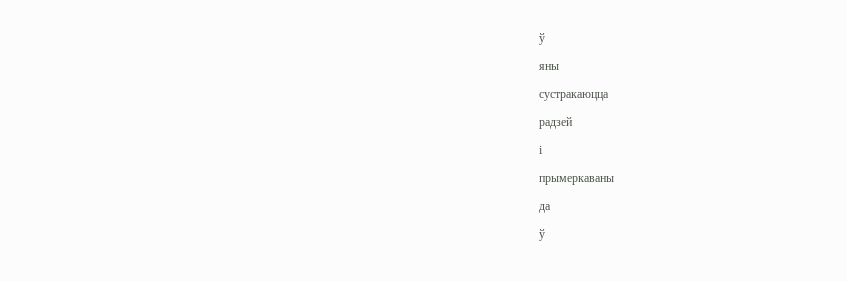ў

яны

сустракаюцца

радзей

і

прымеркаваны

да

ў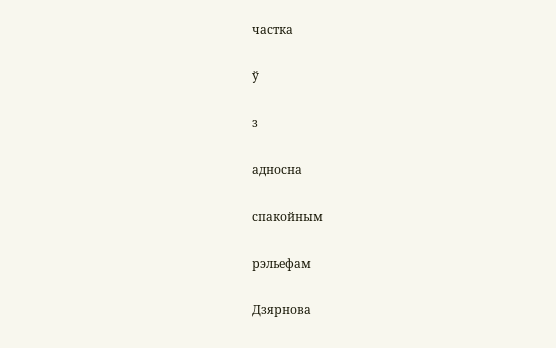частка

ў

з

адносна

спакойным

рэльефам

Дзярнова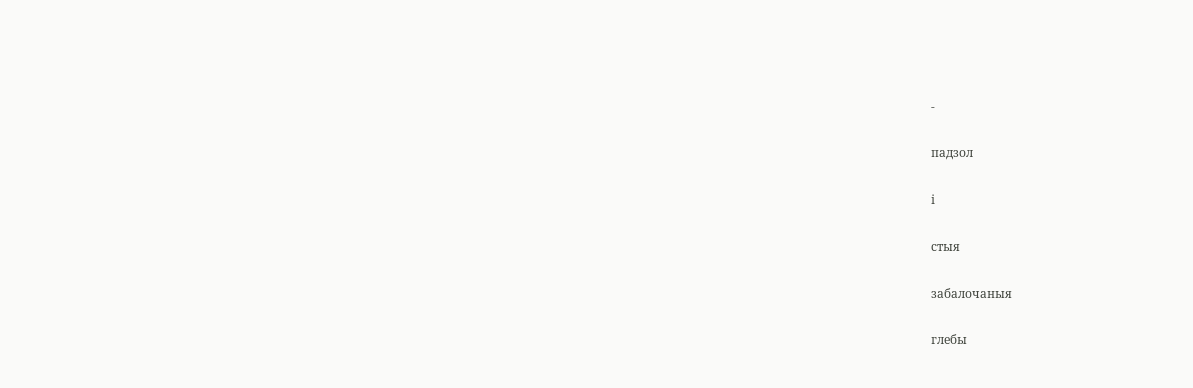-

падзол

і

стыя

забалочаныя

глебы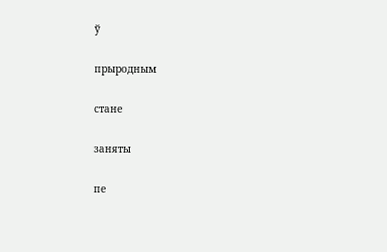ў

прыродным

стане

заняты

пе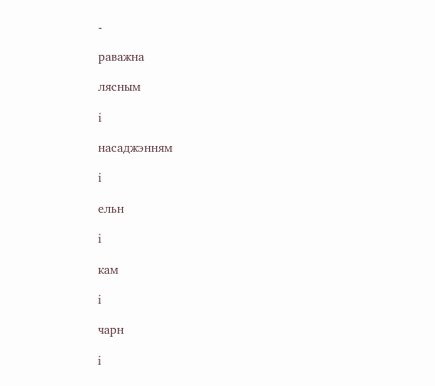-

раважна

лясным

і

насаджэнням

і

ельн

і

кам

і

чарн

і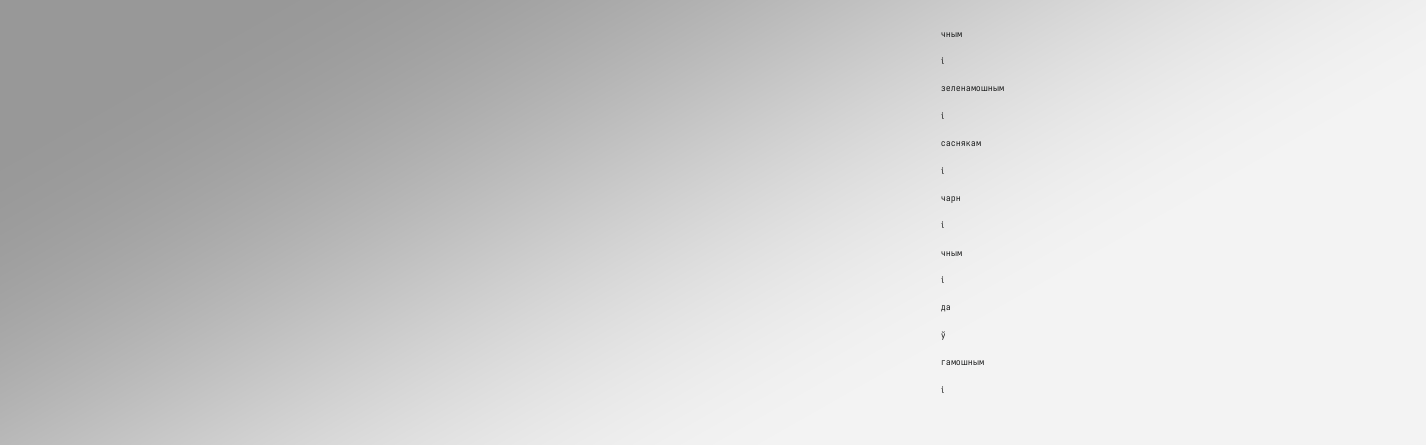чным

і

зеленамошным

і

саснякам

і

чарн

і

чным

і

да

ў

гамошным

і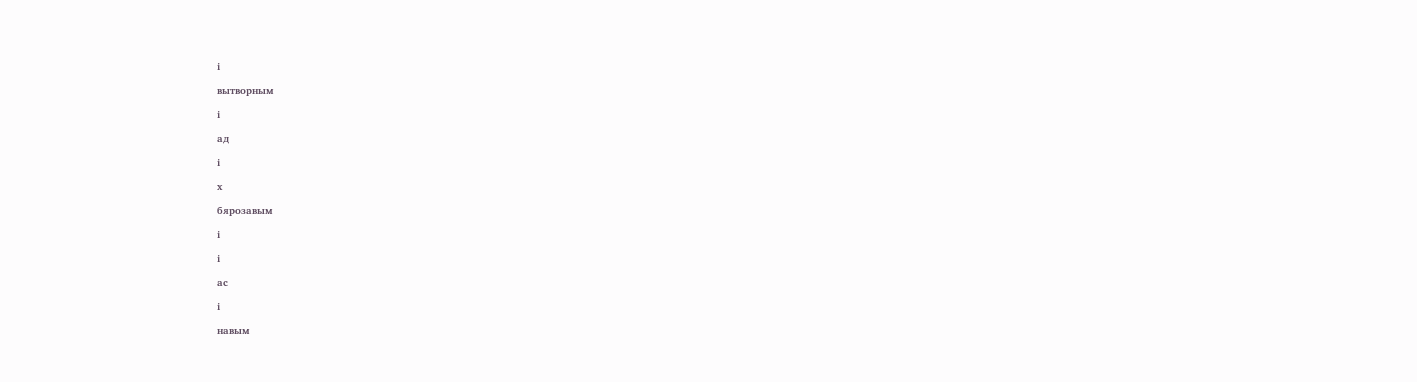і

вытворным

і

ад

і

х

бярозавым

і

і

ас

і

навым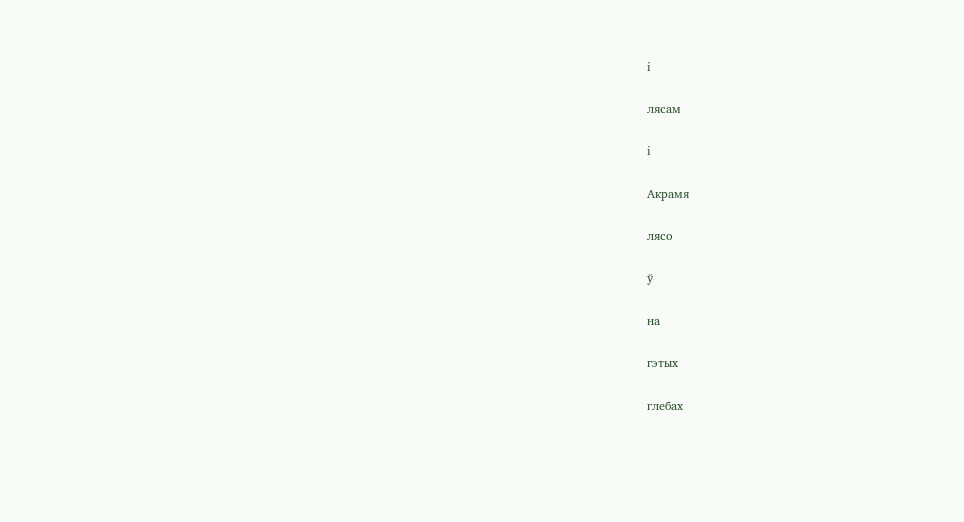і

лясам

і

Акрамя

лясо

ў

на

гэтых

глебах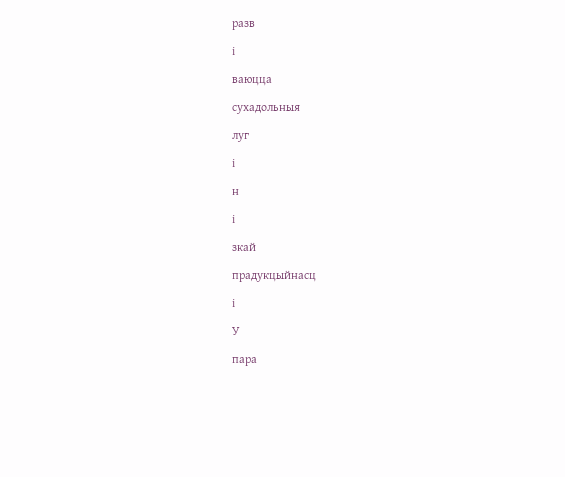разв

і

ваюцца

сухадольныя

луг

і

н

і

зкай

прадукцыйнасц

і

У

пара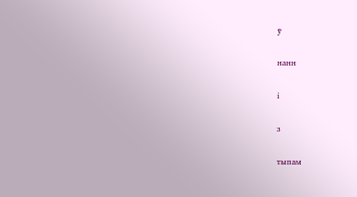ў

нанн

і

з

тыпам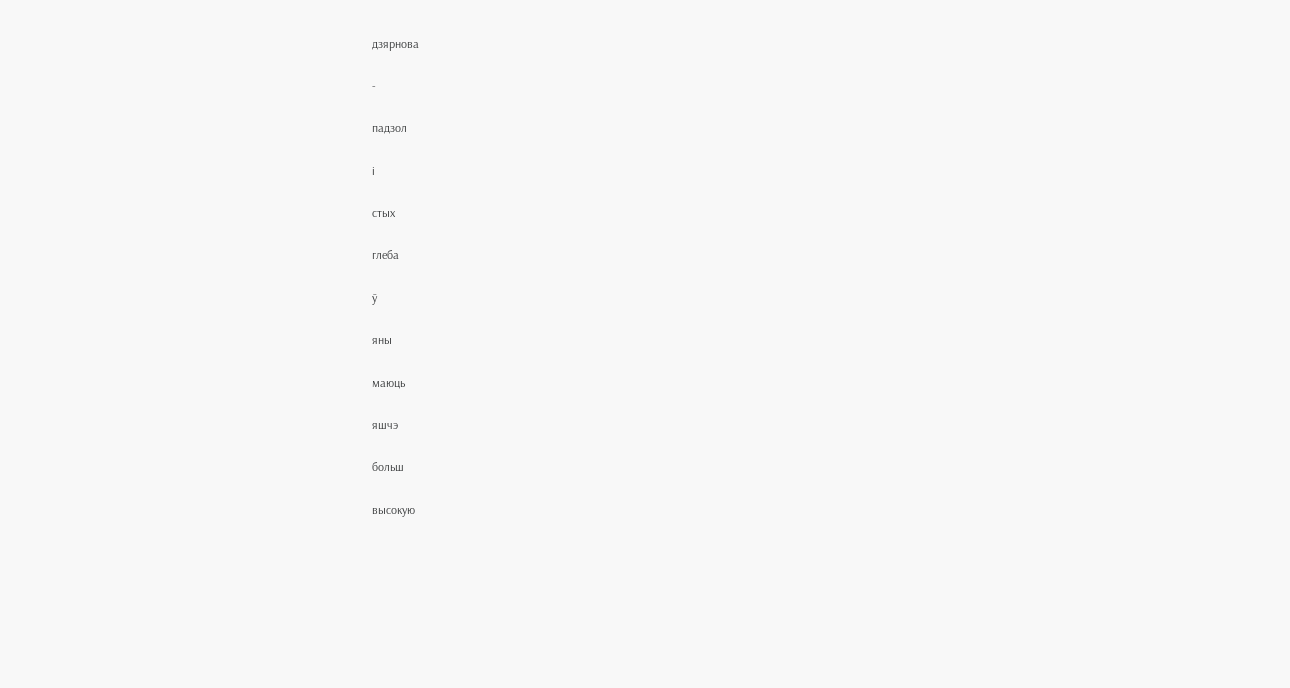дзярнова

-

падзол

і

стых

глеба

ў

яны

маюць

яшчэ

больш

высокую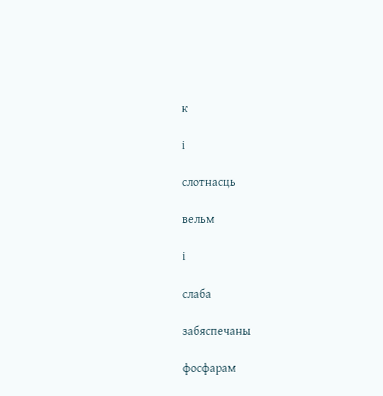к

і

слотнасць

вельм

і

слаба

забяспечаны

фосфарам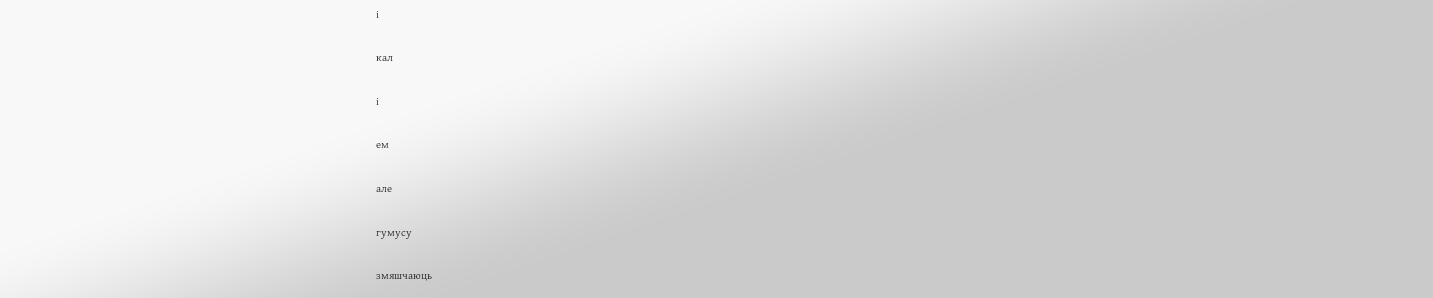і

кал

і

ем

але

гумусу

змяшчаюць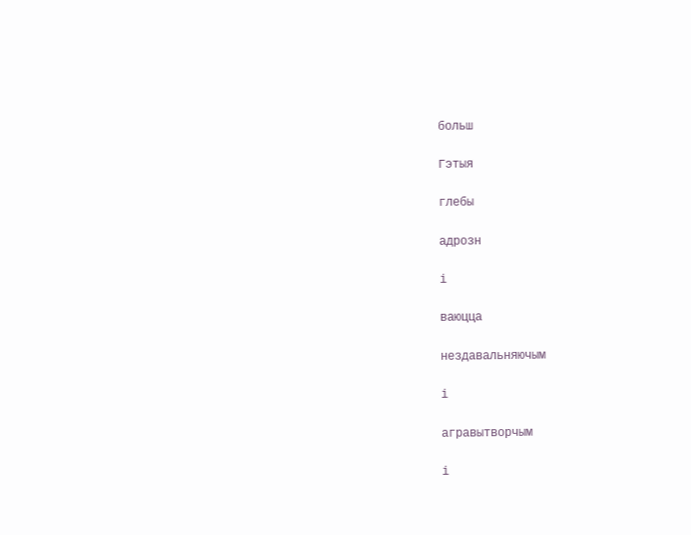больш

Гэтыя

глебы

адрозн

і

ваюцца

нездавальняючым

і

агравытворчым

і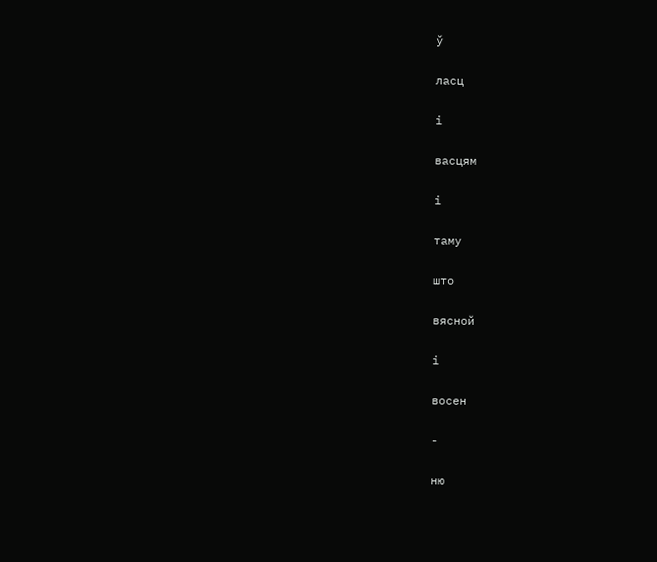ў

ласц

і

васцям

і

таму

што

вясной

і

восен

-

ню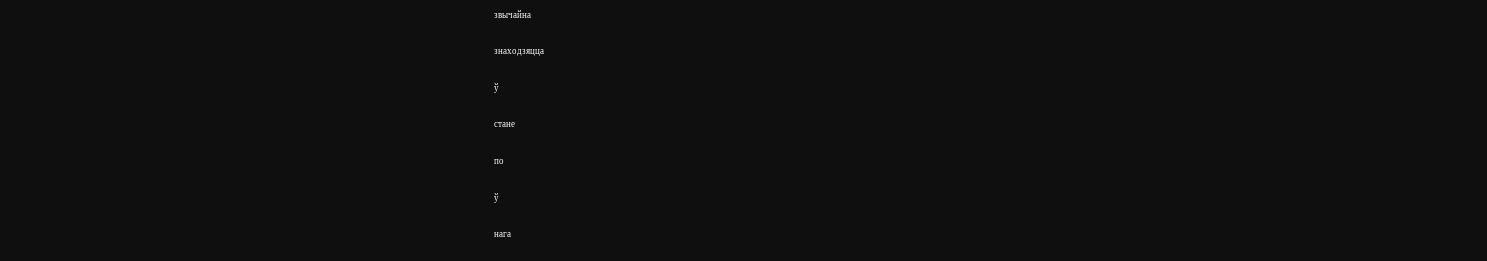звычайна

знаходзяцца

ў

стане

по

ў

нага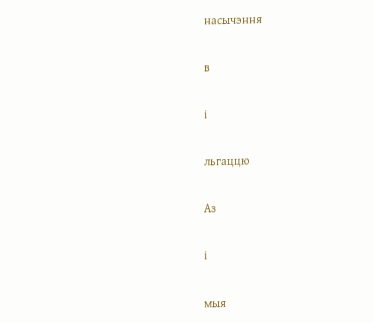насычэння

в

і

льгаццю

Аз

і

мыя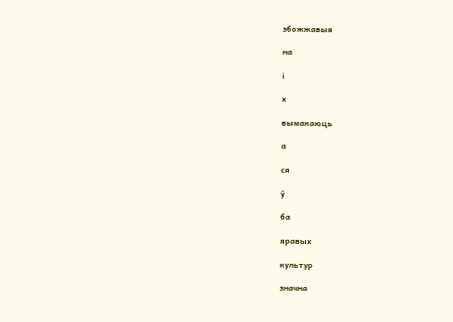збожжавыя

на

і

х

вымакаюць

а

ся

ў

ба

яравых

культур

значна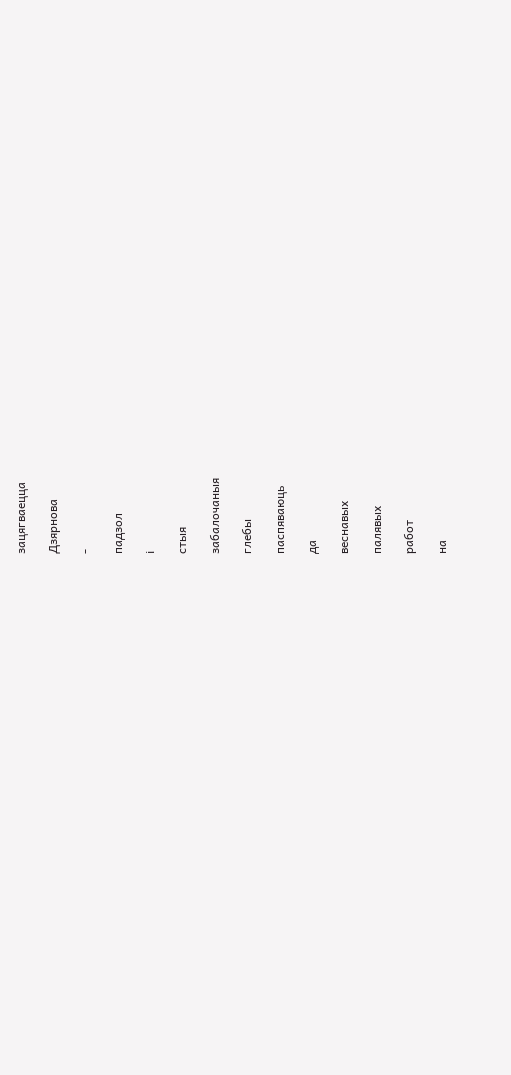зацягваецца

Дзярнова

-

падзол

і

стыя

забалочаныя

глебы

паспяваюць

да

веснавых

палявых

работ

на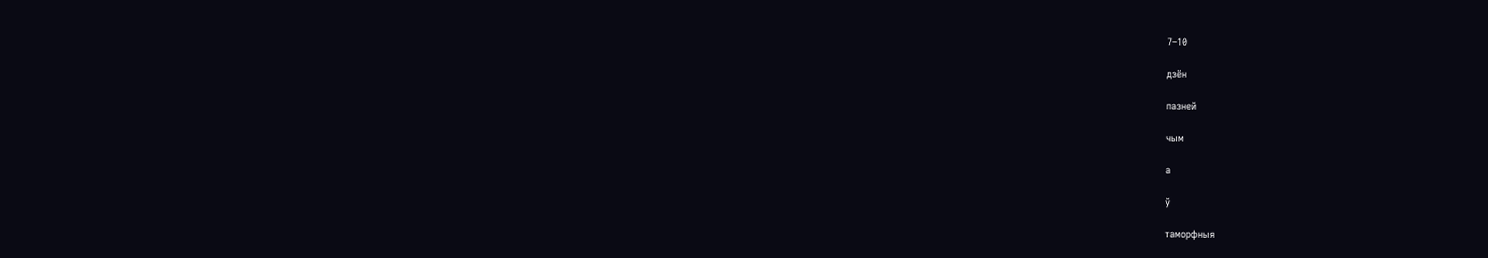7–10

дзён

пазней

чым

а

ў

таморфныя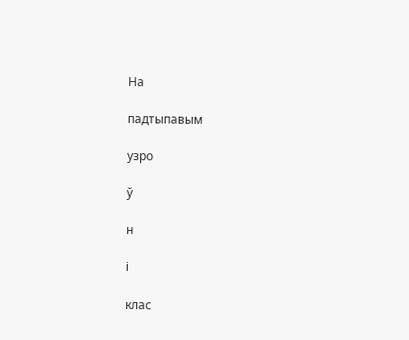На

падтыпавым

узро

ў

н

і

клас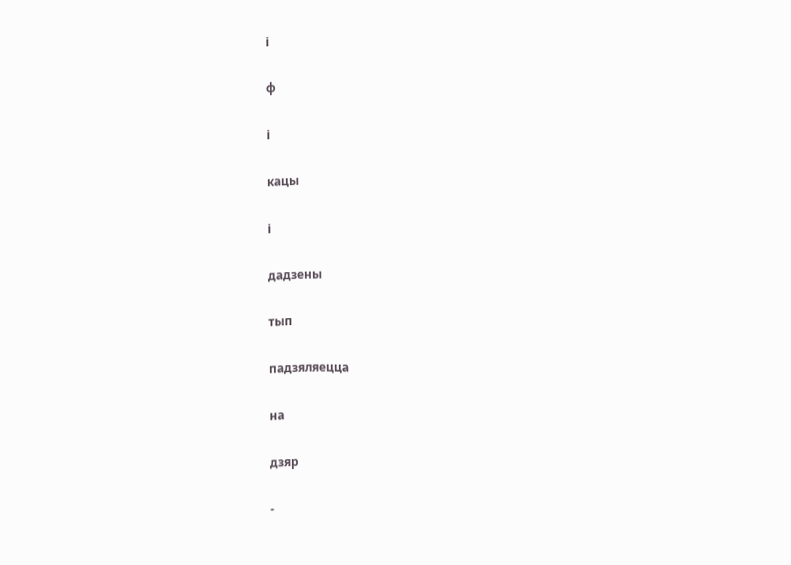і

ф

і

кацы

і

дадзены

тып

падзяляецца

на

дзяр

-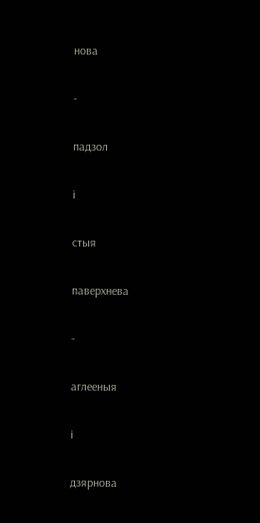нова

-

падзол

і

стыя

паверхнева

-

аглееныя

і

дзярнова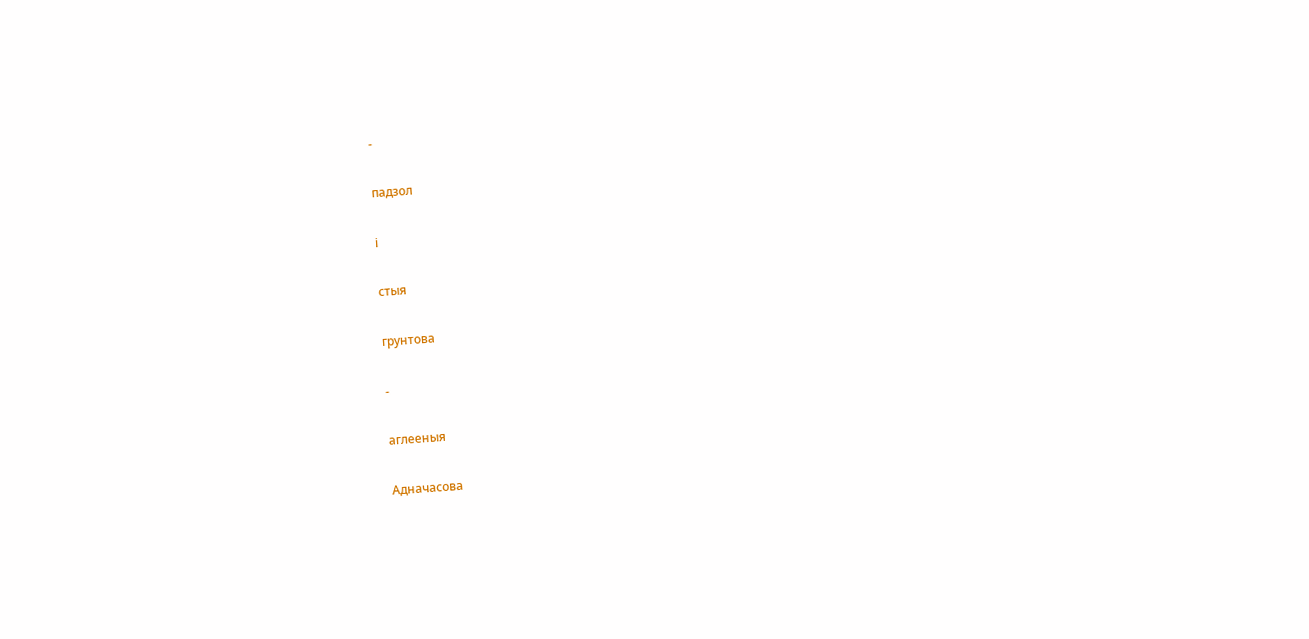-

падзол

і

стыя

грунтова

-

аглееныя

Адначасова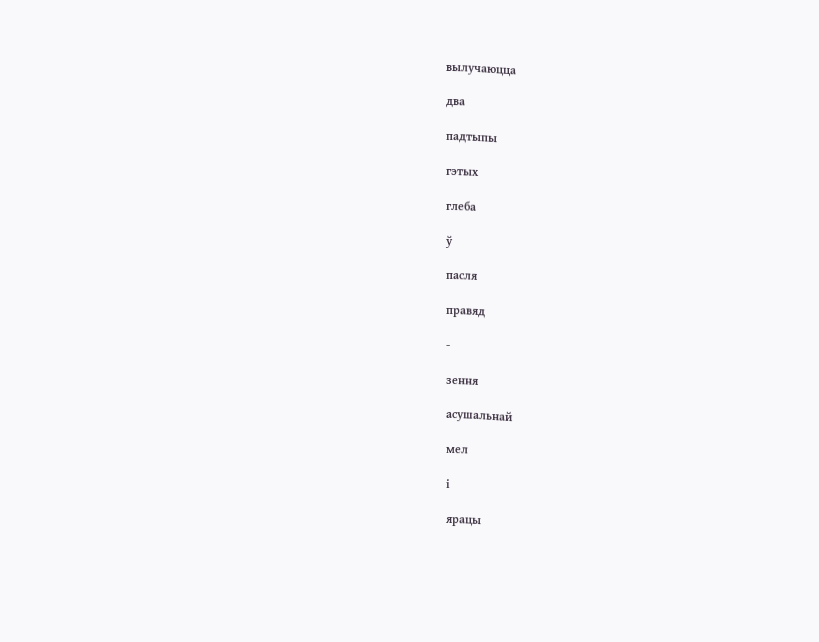вылучаюцца

два

падтыпы

гэтых

глеба

ў

пасля

правяд

-

зення

асушальнай

мел

і

ярацы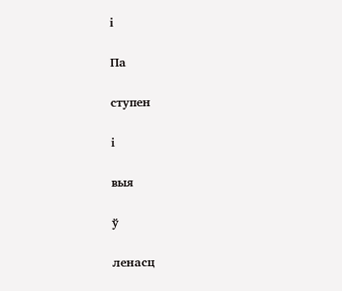і

Па

ступен

і

выя

ў

ленасц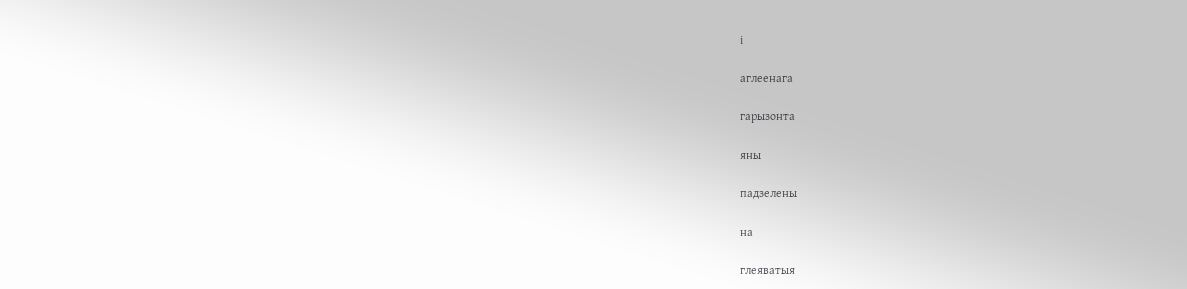і

аглеенага

гарызонта

яны

падзелены

на

глеяватыя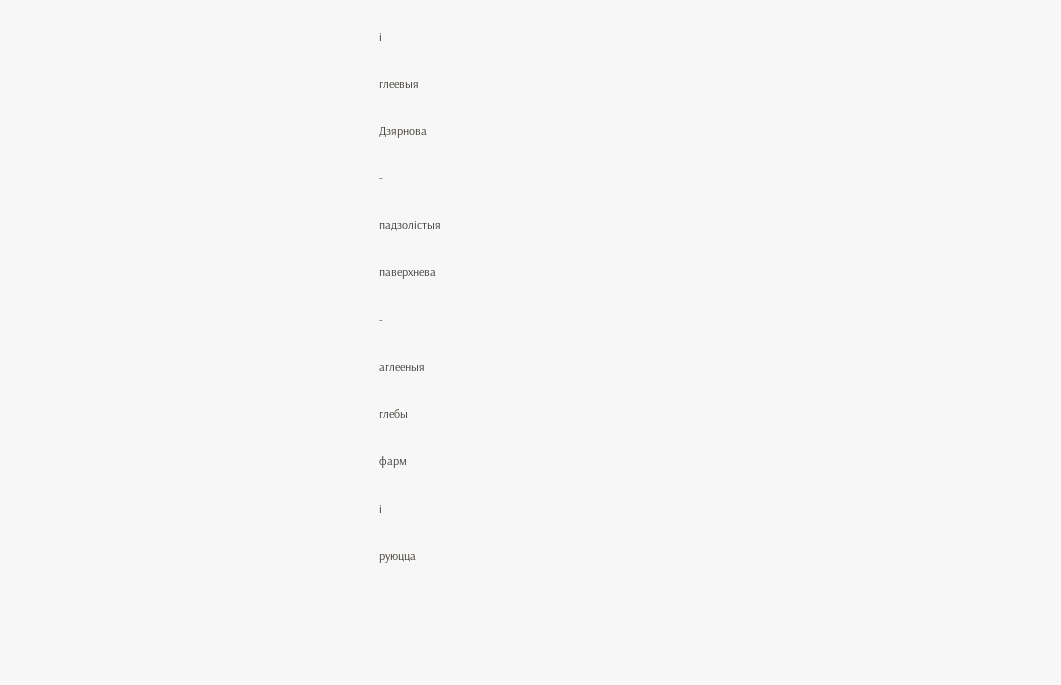і

глеевыя

Дзярнова

-

падзолістыя

паверхнева

-

аглееныя

глебы

фарм

і

руюцца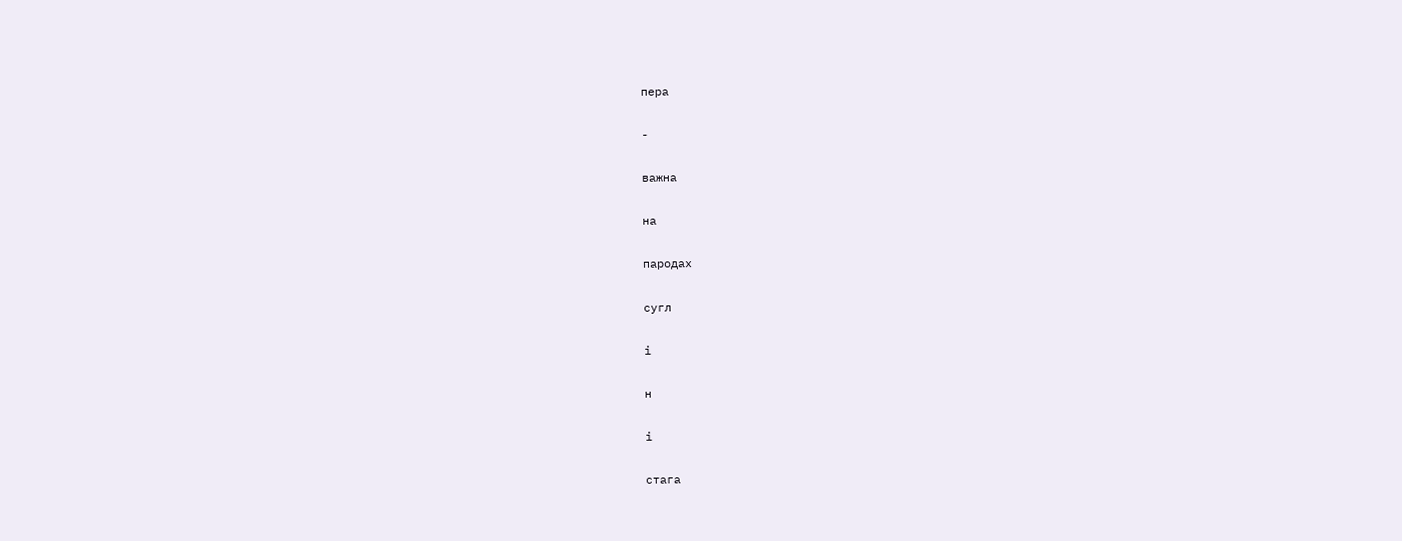пера

-

важна

на

пародах

сугл

і

н

і

стага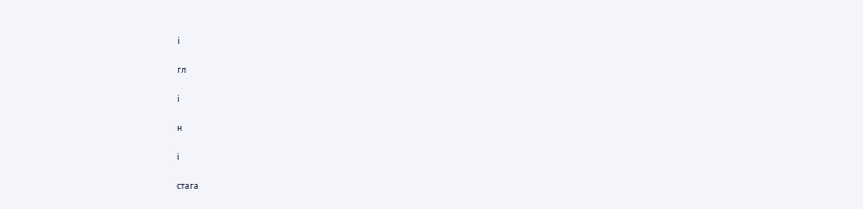і

гл

і

н

і

стага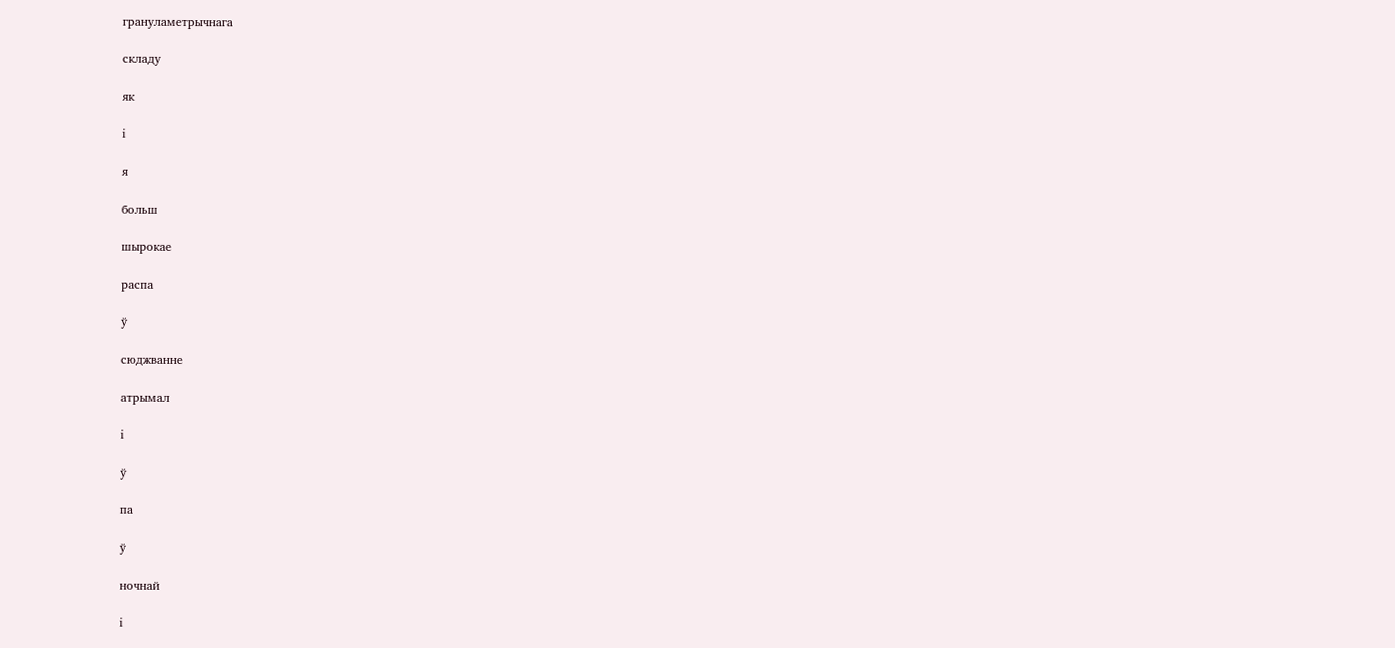грануламетрычнага

складу

як

і

я

больш

шырокае

распа

ў

сюджванне

атрымал

і

ў

па

ў

ночнай

і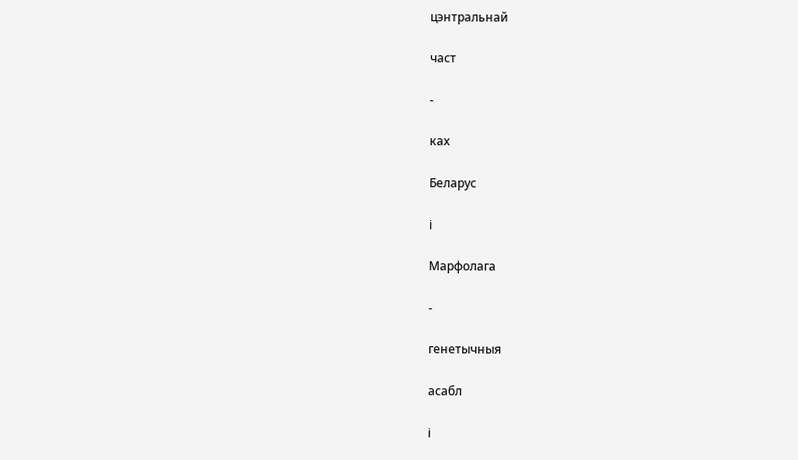цэнтральнай

част

-

ках

Беларус

і

Марфолага

-

генетычныя

асабл

і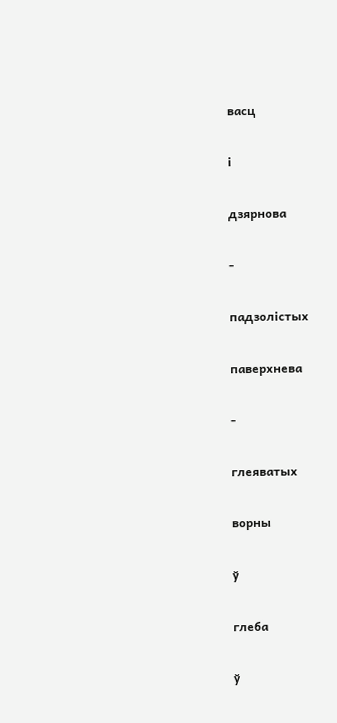васц

і

дзярнова

-

падзолістых

паверхнева

-

глеяватых

ворны

ў

глеба

ў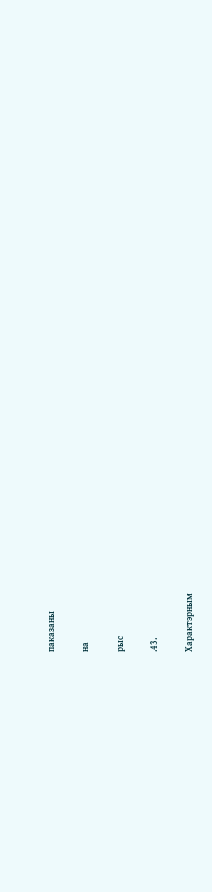паказаны

на

рыс

.43.

Характэрным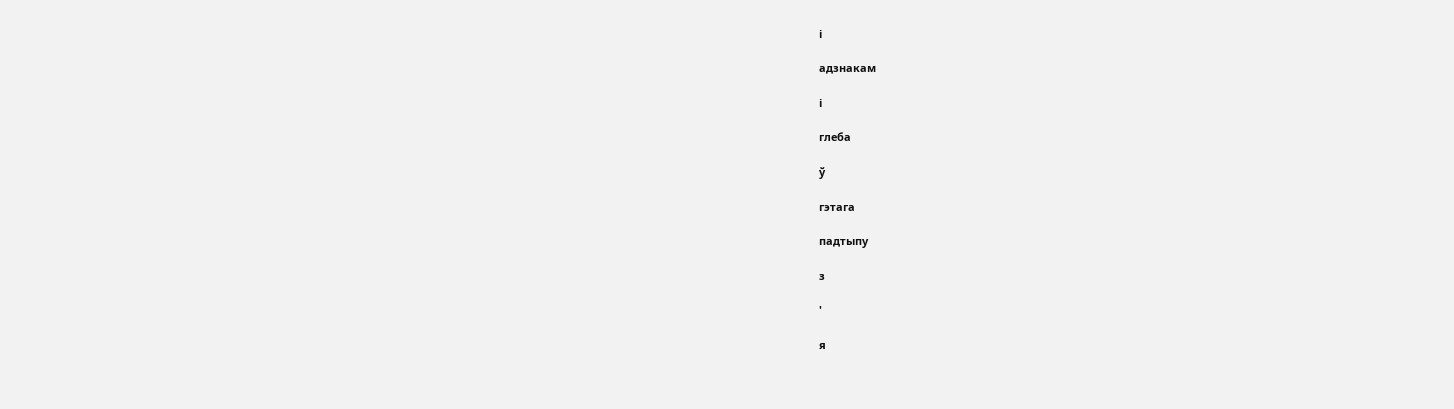і

адзнакам

і

глеба

ў

гэтага

падтыпу

з

'

я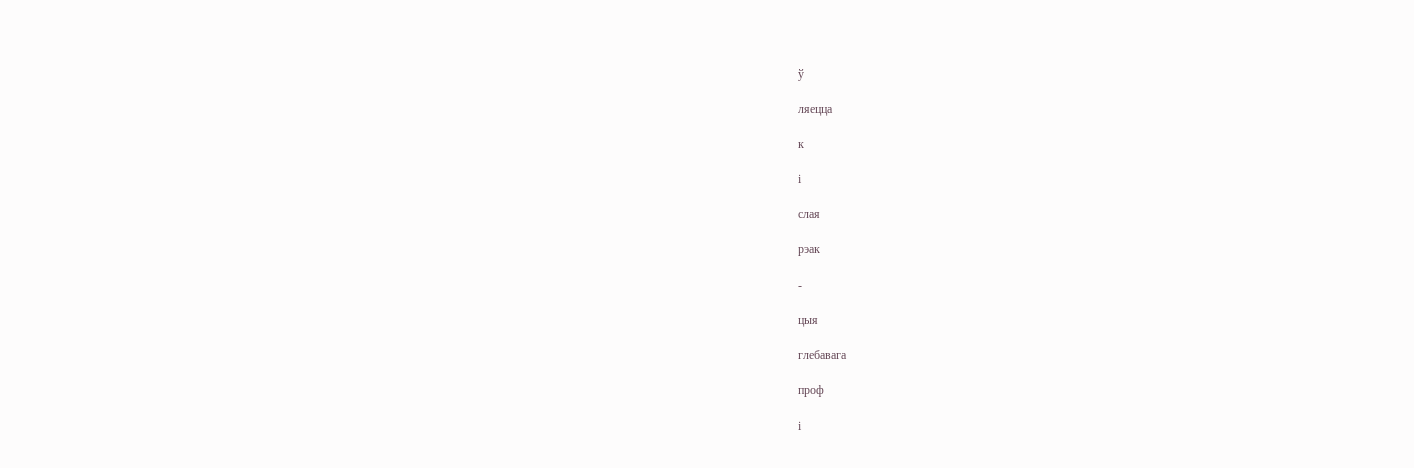ў

ляецца

к

і

слая

рэак

-

цыя

глебавага

проф

і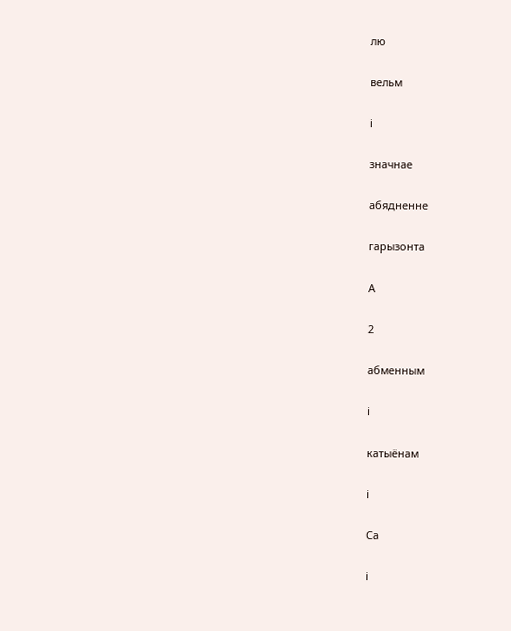лю

вельм

і

значнае

абядненне

гарызонта

А

2

абменным

і

катыёнам

і

Са

і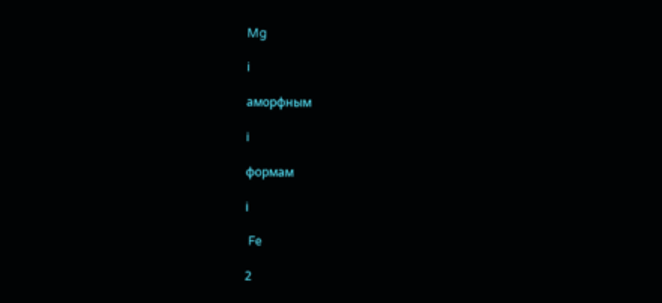Mg

і

аморфным

і

формам

і

 Fe

2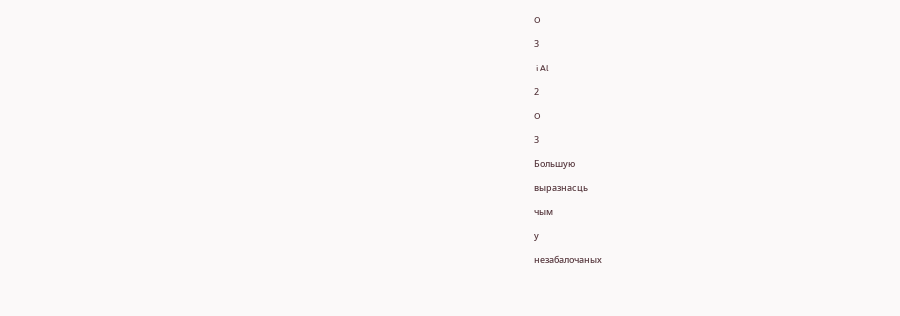O

3

 i Al

2

O

3

Большую

выразнасць

чым

у

незабалочаных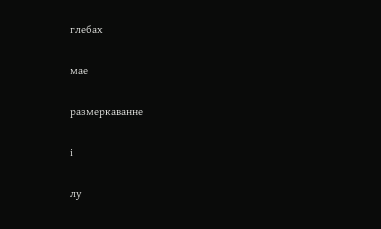глебах

мае

размеркаванне

і

лу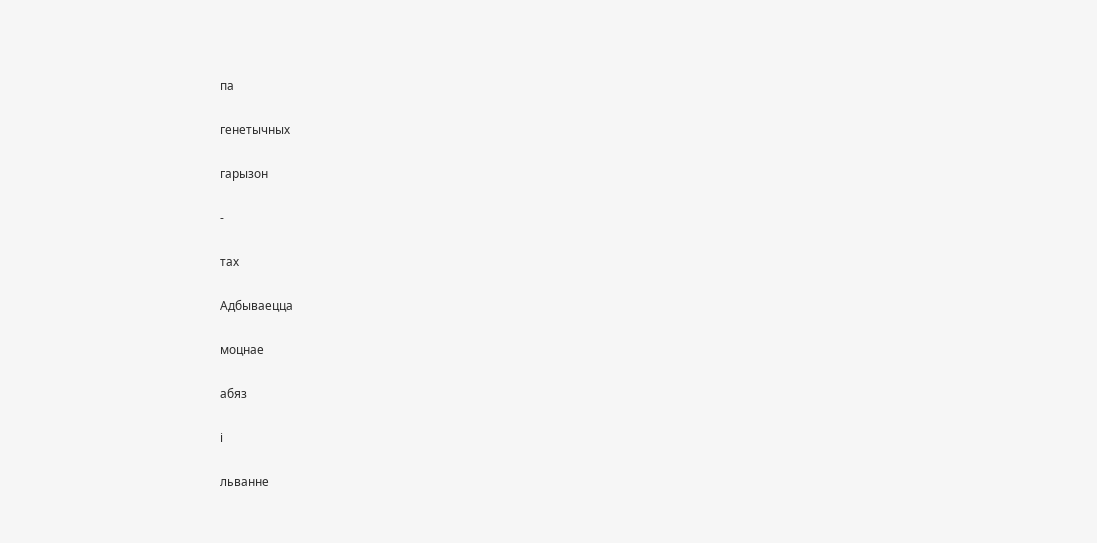па

генетычных

гарызон

-

тах

Адбываецца

моцнае

абяз

і

льванне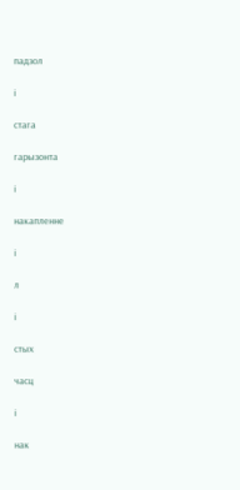падзол

і

стага

гарызонта

і

накапленне

і

л

і

стых

часц

і

нак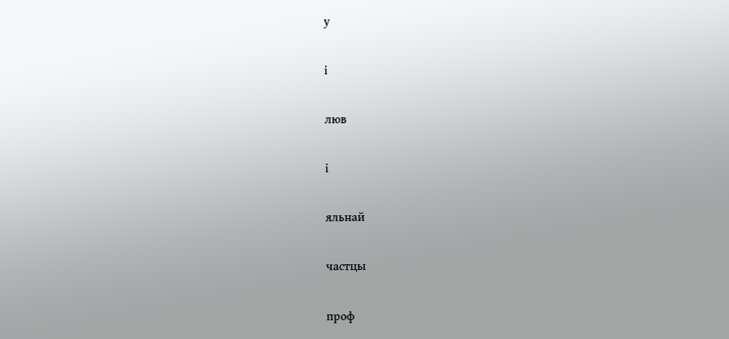у

і

люв

і

яльнай

частцы

проф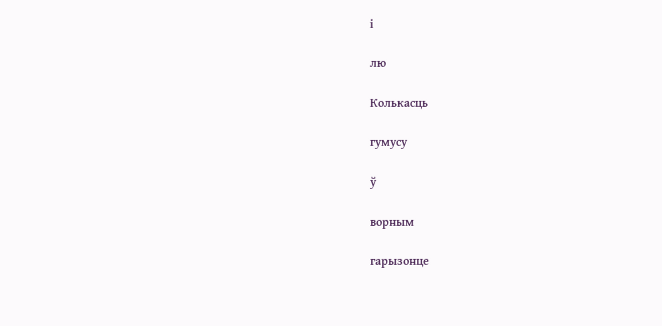і

лю

Колькасць

гумусу

ў

ворным

гарызонце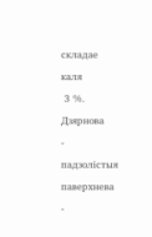складае

каля

 3 %.

Дзярнова

-

падзолістыя

паверхнева

-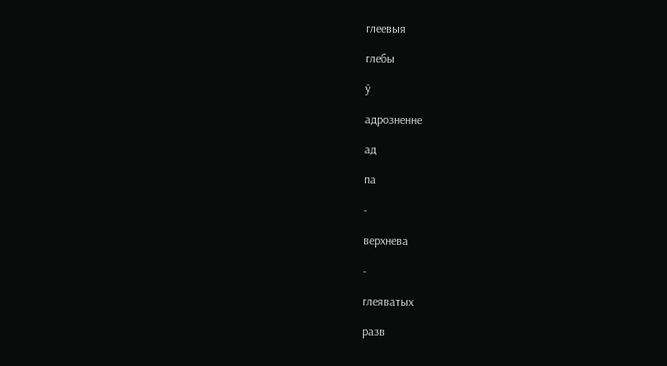глеевыя

глебы

ў

адрозненне

ад

па

-

верхнева

-

глеяватых

разв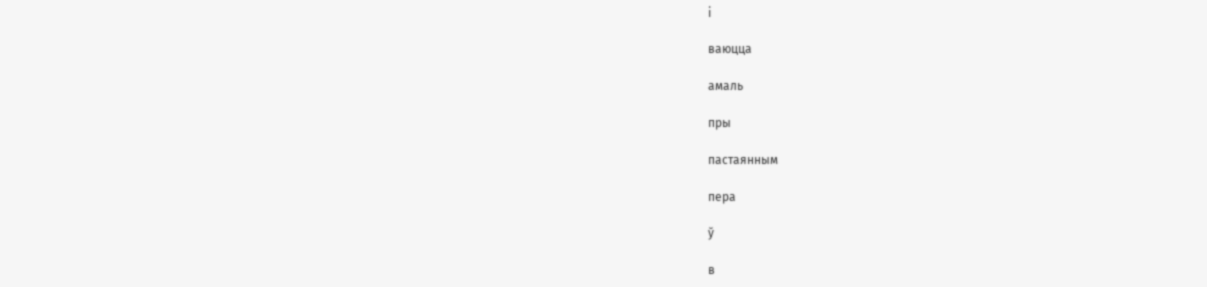і

ваюцца

амаль

пры

пастаянным

пера

ў

в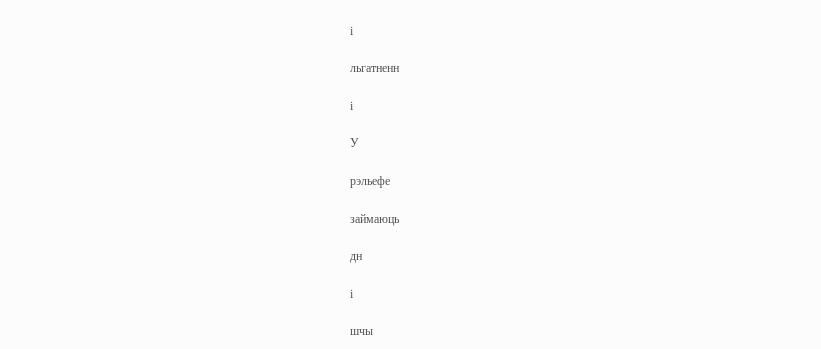і

льгатненн

і

У

рэльефе

займаюць

дн

і

шчы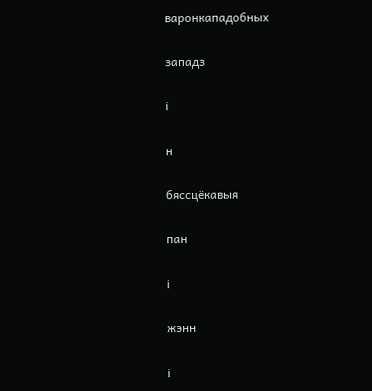варонкападобных

западз

і

н

бяссцёкавыя

пан

і

жэнн

і